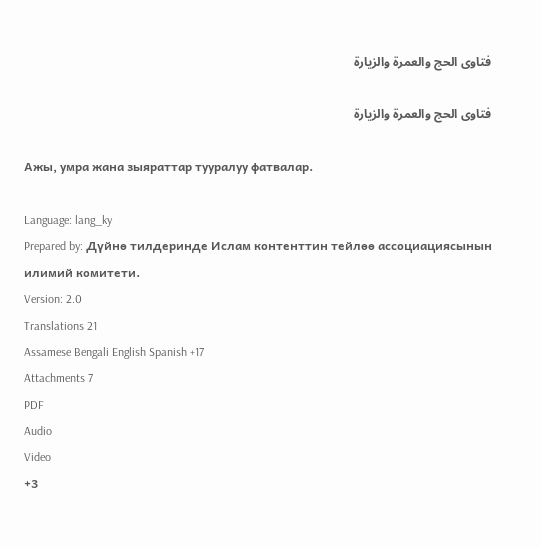فتاوى الحج والعمرة والزيارة

فتاوى الحج والعمرة والزيارة

Ажы, умра жана зыяраттар тууралуу фатвалар.

Language: lang_ky
Prepared by: Дүйнө тилдеринде Ислам контенттин тейлөө ассоциациясынын илимий комитети.
Version: 2.0
Translations 21
Assamese Bengali English Spanish +17
Attachments 7
PDF
Audio
Video
+3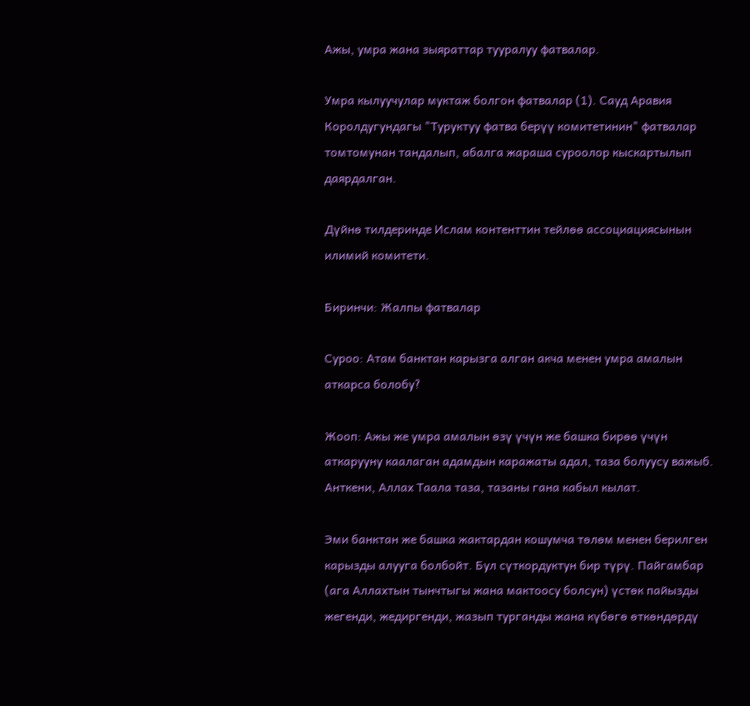Ажы, умра жана зыяраттар тууралуу фатвалар.

Умра кылуучулар муктаж болгон фатвалар (1). Сауд Аравия Королдугундагы "Туруктуу фатва берүү комитетинин" фатвалар томтомунан тандалып, абалга жараша суроолор кыскартылып даярдалган.

Дүйнө тилдеринде Ислам контенттин тейлөө ассоциациясынын илимий комитети.

Биринчи: Жалпы фатвалар

Суроо: Атам банктан карызга алган акча менен умра амалын аткарса болобу?

Жооп: Ажы же умра амалын өзү үчүн же башка бирөө үчүн аткарууну каалаган адамдын каражаты адал, таза болуусу важыб. Анткени, Аллах Таала таза, тазаны гана кабыл кылат.

Эми банктан же башка жактардан кошумча төлөм менен берилген карызды алууга болбойт. Бул сүткордуктун бир түрү. Пайгамбар (ага Аллахтын тынчтыгы жана мактоосу болсун) үстөк пайызды жегенди, жедиргенди, жазып турганды жана күбөгө өткөндөрдү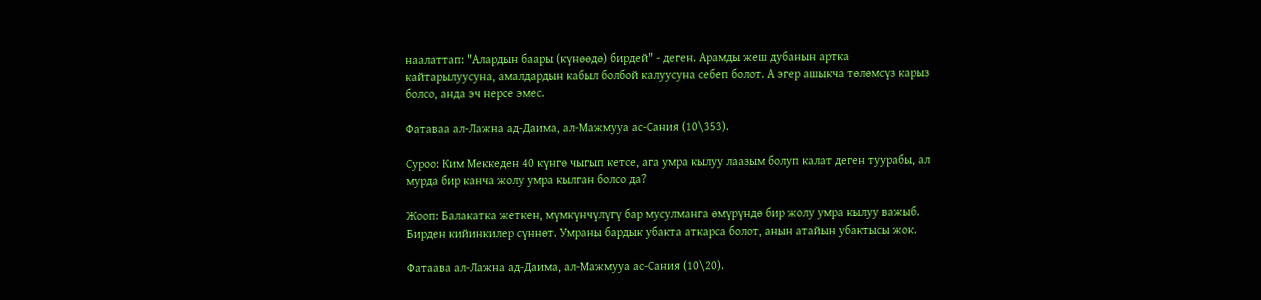наалаттап: "Алардын баары (күнөөдө) бирдей" - деген. Арамды жеш дубанын артка кайтарылуусуна, амалдардын кабыл болбой калуусуна себеп болот. А эгер ашыкча төлөмсүз карыз болсо, анда эч нерсе эмес.

Фатаваа ал-Лажна ад-Даима, ал-Мажмууа ас-Сания (10\353).

Суроо: Ким Меккеден 40 күнгө чыгып кетсе, ага умра кылуу лаазым болуп калат деген туурабы, ал мурда бир канча жолу умра кылган болсо да?

Жооп: Балакатка жеткен, мүмкүнчүлүгү бар мусулманга өмүрүндө бир жолу умра кылуу важыб. Бирден кийинкилер сүннөт. Умраны бардык убакта аткарса болот, анын атайын убактысы жок.

Фатаава ал-Лажна ад-Даима, ал-Мажмууа ас-Сания (10\20).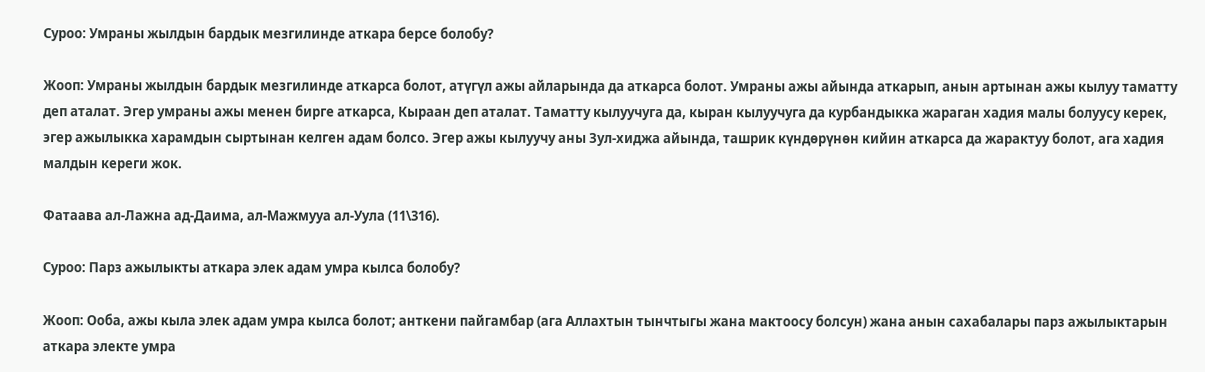Суроо: Умраны жылдын бардык мезгилинде аткара берсе болобу?

Жооп: Умраны жылдын бардык мезгилинде аткарса болот, атүгүл ажы айларында да аткарса болот. Умраны ажы айында аткарып, анын артынан ажы кылуу таматту деп аталат. Эгер умраны ажы менен бирге аткарса, Кыраан деп аталат. Таматту кылуучуга да, кыран кылуучуга да курбандыкка жараган хадия малы болуусу керек, эгер ажылыкка харамдын сыртынан келген адам болсо. Эгер ажы кылуучу аны Зул-хиджа айында, ташрик күндөрүнөн кийин аткарса да жарактуу болот, ага хадия малдын кереги жок.

Фатаава ал-Лажна ад-Даима, ал-Мажмууа ал-Уула (11\316).

Суроо: Парз ажылыкты аткара элек адам умра кылса болобу?

Жооп: Ооба, ажы кыла элек адам умра кылса болот; анткени пайгамбар (ага Аллахтын тынчтыгы жана мактоосу болсун) жана анын сахабалары парз ажылыктарын аткара электе умра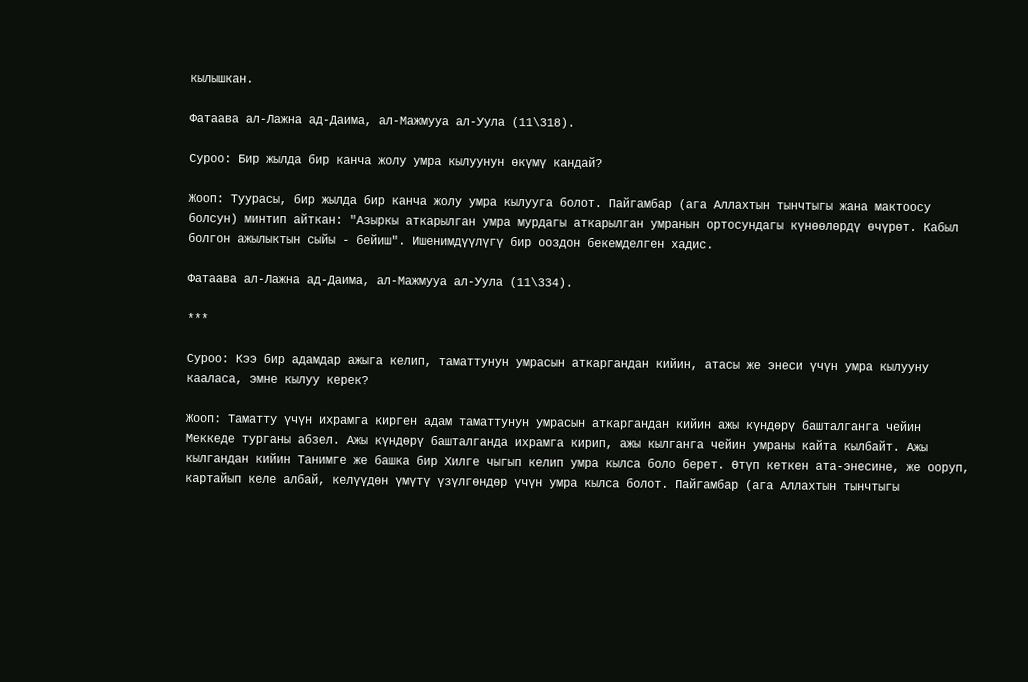кылышкан.

Фатаава ал-Лажна ад-Даима, ал-Мажмууа ал-Уула (11\318).

Суроо: Бир жылда бир канча жолу умра кылуунун өкүмү кандай?

Жооп: Туурасы, бир жылда бир канча жолу умра кылууга болот. Пайгамбар (ага Аллахтын тынчтыгы жана мактоосу болсун) минтип айткан: "Азыркы аткарылган умра мурдагы аткарылган умранын ортосундагы күнөөлөрдү өчүрөт. Кабыл болгон ажылыктын сыйы - бейиш". Ишенимдүүлүгү бир ооздон бекемделген хадис.

Фатаава ал-Лажна ад-Даима, ал-Мажмууа ал-Уула (11\334).

***

Суроо: Кээ бир адамдар ажыга келип, таматтунун умрасын аткаргандан кийин, атасы же энеси үчүн умра кылууну кааласа, эмне кылуу керек?

Жооп: Таматту үчүн ихрамга кирген адам таматтунун умрасын аткаргандан кийин ажы күндөрү башталганга чейин Меккеде турганы абзел. Ажы күндөрү башталганда ихрамга кирип, ажы кылганга чейин умраны кайта кылбайт. Ажы кылгандан кийин Танимге же башка бир Хилге чыгып келип умра кылса боло берет. Өтүп кеткен ата-энесине, же ооруп, картайып келе албай, келүүдөн үмүтү үзүлгөндөр үчүн умра кылса болот. Пайгамбар (ага Аллахтын тынчтыгы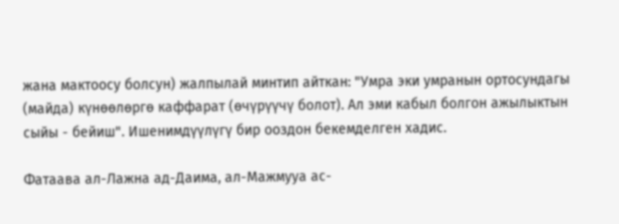жана мактоосу болсун) жалпылай минтип айткан: "Умра эки умранын ортосундагы (майда) күнөөлөргө каффарат (өчүрүүчү болот). Ал эми кабыл болгон ажылыктын сыйы - бейиш". Ишенимдүүлүгү бир ооздон бекемделген хадис.

Фатаава ал-Лажна ад-Даима, ал-Мажмууа ас-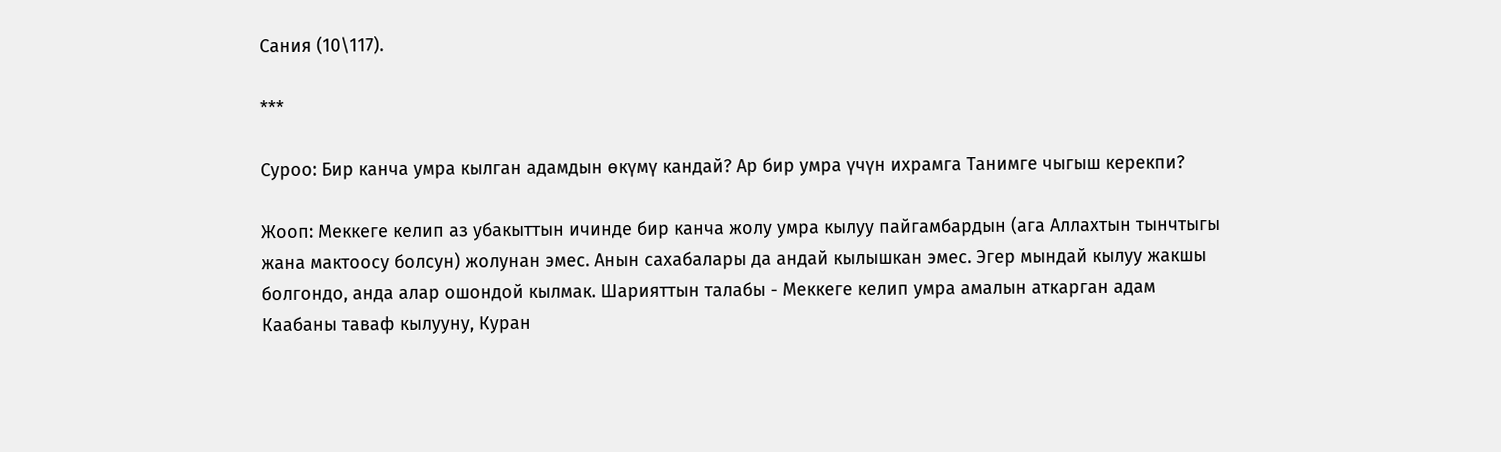Сания (10\117).

***

Суроо: Бир канча умра кылган адамдын өкүмү кандай? Ар бир умра үчүн ихрамга Танимге чыгыш керекпи?

Жооп: Меккеге келип аз убакыттын ичинде бир канча жолу умра кылуу пайгамбардын (ага Аллахтын тынчтыгы жана мактоосу болсун) жолунан эмес. Анын сахабалары да андай кылышкан эмес. Эгер мындай кылуу жакшы болгондо, анда алар ошондой кылмак. Шарияттын талабы - Меккеге келип умра амалын аткарган адам Каабаны таваф кылууну, Куран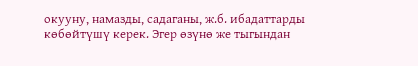окууну, намазды, садаганы, ж.б. ибадаттарды көбөйтүшү керек. Эгер өзүнө же тыгындан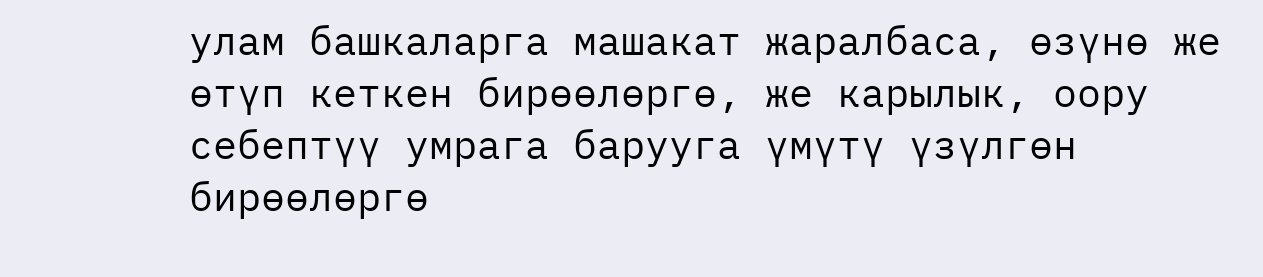улам башкаларга машакат жаралбаса, өзүнө же өтүп кеткен бирөөлөргө, же карылык, оору себептүү умрага барууга үмүтү үзүлгөн бирөөлөргө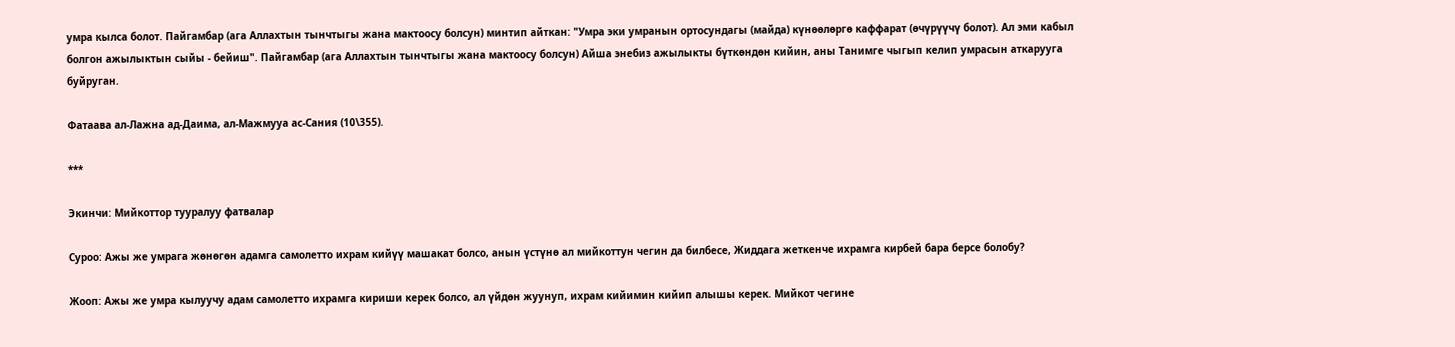умра кылса болот. Пайгамбар (ага Аллахтын тынчтыгы жана мактоосу болсун) минтип айткан: "Умра эки умранын ортосундагы (майда) күнөөлөргө каффарат (өчүрүүчү болот). Ал эми кабыл болгон ажылыктын сыйы - бейиш". Пайгамбар (ага Аллахтын тынчтыгы жана мактоосу болсун) Айша энебиз ажылыкты бүткөндөн кийин, аны Танимге чыгып келип умрасын аткарууга буйруган.

Фатаава ал-Лажна ад-Даима, ал-Мажмууа ас-Сания (10\355).

***

Экинчи: Мийкоттор тууралуу фатвалар

Суроо: Ажы же умрага жөнөгөн адамга самолетто ихрам кийүү машакат болсо, анын үстүнө ал мийкоттун чегин да билбесе, Жиддага жеткенче ихрамга кирбей бара берсе болобу?

Жооп: Ажы же умра кылуучу адам самолетто ихрамга кириши керек болсо, ал үйдөн жуунуп, ихрам кийимин кийип алышы керек. Мийкот чегине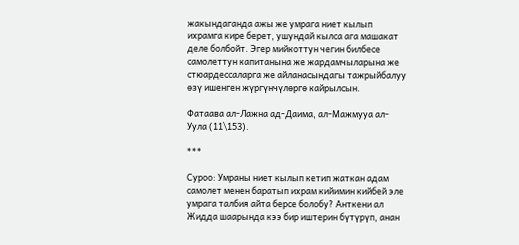жакындаганда ажы же умрага ниет кылып ихрамга кире берет, ушундай кылса ага машакат деле болбойт. Эгер мийкоттун чегин билбесе самолеттун капитанына же жардамчыларына же стюардессаларга же айланасындагы тажрыйбалуу өзү ишенген жүргүнчүлөргө кайрылсын.

Фатаава ал-Лажна ад-Даима, ал-Мажмууа ал-Уула (11\153).

***

Суроо: Умраны ниет кылып кетип жаткан адам самолет менен баратып ихрам кийимин кийбей эле умрага талбия айта берсе болобу? Анткени ал Жидда шаарында кээ бир иштерин бүтүрүп, анан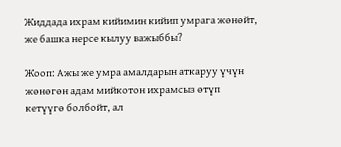Жиддада ихрам кийимин кийип умрага жөнөйт, же башка нерсе кылуу важыббы?

Жооп: Ажы же умра амалдарын аткаруу үчүн жөнөгөн адам мийкотон ихрамсыз өтүп кетүүгө болбойт, ал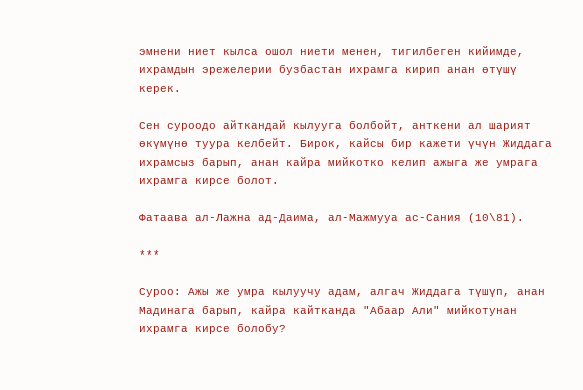эмнени ниет кылса ошол ниети менен, тигилбеген кийимде, ихрамдын эрежелерии бузбастан ихрамга кирип анан өтүшү керек.

Сен суроодо айткандай кылууга болбойт, анткени ал шарият өкүмүнө туура келбейт. Бирок, кайсы бир кажети үчүн Жиддага ихрамсыз барып, анан кайра мийкотко келип ажыга же умрага ихрамга кирсе болот.

Фатаава ал-Лажна ад-Даима, ал-Мажмууа ас-Сания (10\81).

***

Суроо: Ажы же умра кылуучу адам, алгач Жиддага түшүп, анан Мадинага барып, кайра кайтканда "Абаар Али" мийкотунан ихрамга кирсе болобу?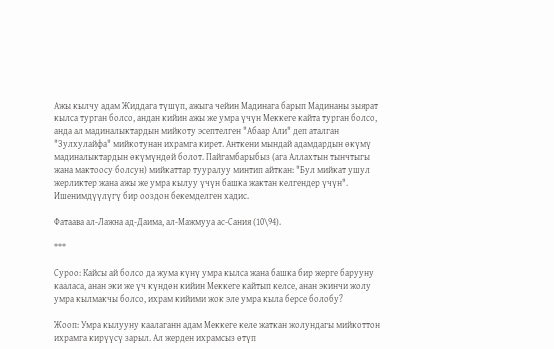Ажы кылчу адам Жиддага түшүп, ажыга чейин Мадинага барып Мадинаны зыярат кылса турган болсо, андан кийин ажы же умра үчүн Меккеге кайта турган болсо, анда ал мадиналыктардын мийкоту эсептелген "Абаар Али" деп аталган "Зулхулайфа" мийкотунан ихрамга кирет. Анткени мындай адамдардын өкүмү мадиналыктардын өкүмүндөй болот. Пайгамбарыбыз (ага Аллахтын тынчтыгы жана мактоосу болсун) мийкаттар тууралуу минтип айткан: "Бул мийкат ушул жерликтер жана ажы же умра кылуу үчүн башка жактан келгендер үчүн". Ишенимдүүлүгү бир ооздон бекемделген хадис.

Фатаава ал-Лажна ад-Даима, ал-Мажмууа ас-Сания (10\94).

***

Суроо: Кайсы ай болсо да жума күнү умра кылса жана башка бир жерге барууну кааласа, анан эки же үч күндөн кийин Меккеге кайтып келсе, анан экинчи жолу умра кылмакчы болсо, ихрам кийими жок эле умра кыла берсе болобу?

Жооп: Умра кылууну каалаганн адам Меккеге келе жаткан жолундагы мийкоттон ихрамга кирүүсү зарыл. Ал жерден ихрамсыз өтүп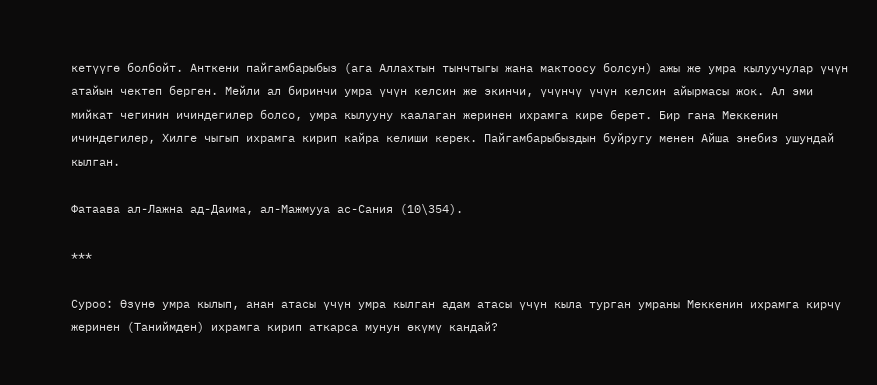кетүүгө болбойт. Анткени пайгамбарыбыз (ага Аллахтын тынчтыгы жана мактоосу болсун) ажы же умра кылуучулар үчүн атайын чектеп берген. Мейли ал биринчи умра үчүн келсин же экинчи, үчүнчү үчүн келсин айырмасы жок. Ал эми мийкат чегинин ичиндегилер болсо, умра кылууну каалаган жеринен ихрамга кире берет. Бир гана Меккенин ичиндегилер, Хилге чыгып ихрамга кирип кайра келиши керек. Пайгамбарыбыздын буйругу менен Айша энебиз ушундай кылган.

Фатаава ал-Лажна ад-Даима, ал-Мажмууа ас-Сания (10\354).

***

Суроо: Өзүнө умра кылып, анан атасы үчүн умра кылган адам атасы үчүн кыла турган умраны Меккенин ихрамга кирчү жеринен (Таниймден) ихрамга кирип аткарса мунун өкүмү кандай?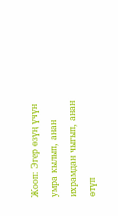Жооп: Эгер өзүң үчүн умра кылып, анан ихрамдан чыгып, анан өтүп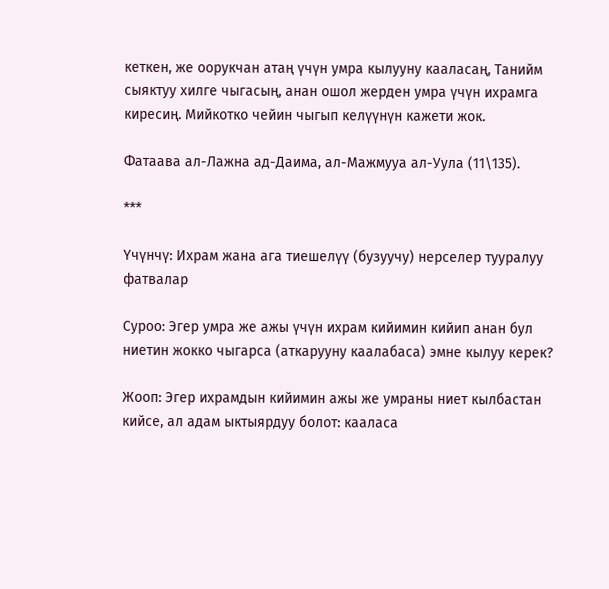кеткен, же оорукчан атаң үчүн умра кылууну кааласаң, Танийм сыяктуу хилге чыгасың, анан ошол жерден умра үчүн ихрамга киресиң. Мийкотко чейин чыгып келүүнүн кажети жок.

Фатаава ал-Лажна ад-Даима, ал-Мажмууа ал-Уула (11\135).

***

Үчүнчү: Ихрам жана ага тиешелүү (бузуучу) нерселер тууралуу фатвалар

Суроо: Эгер умра же ажы үчүн ихрам кийимин кийип анан бул ниетин жокко чыгарса (аткарууну каалабаса) эмне кылуу керек?

Жооп: Эгер ихрамдын кийимин ажы же умраны ниет кылбастан кийсе, ал адам ыктыярдуу болот: кааласа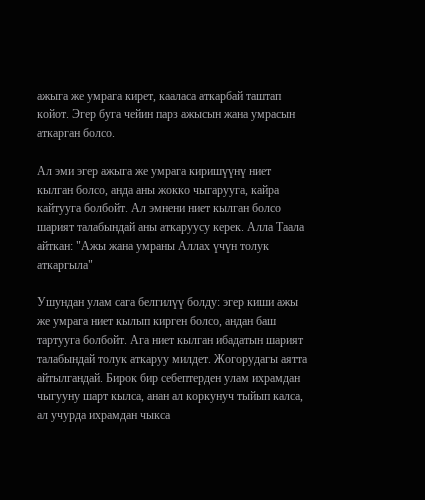ажыга же умрага кирет, кааласа аткарбай таштап койот. Эгер буга чейин парз ажысын жана умрасын аткарган болсо.

Ал эми эгер ажыга же умрага киришүүнү ниет кылган болсо, анда аны жокко чыгарууга, кайра кайтууга болбойт. Ал эмнени ниет кылган болсо шарият талабындай аны аткаруусу керек. Алла Таала айткан: "Ажы жана умраны Аллах үчүн толук аткаргыла"

Ушундан улам сага белгилүү болду: эгер киши ажы же умрага ниет кылып кирген болсо, андан баш тартууга болбойт. Ага ниет кылган ибадатын шарият талабындай толук аткаруу милдет. Жогорудагы аятта айтылгандай. Бирок бир себептерден улам ихрамдан чыгууну шарт кылса, анан ал коркунуч тыйып калса, ал учурда ихрамдан чыкса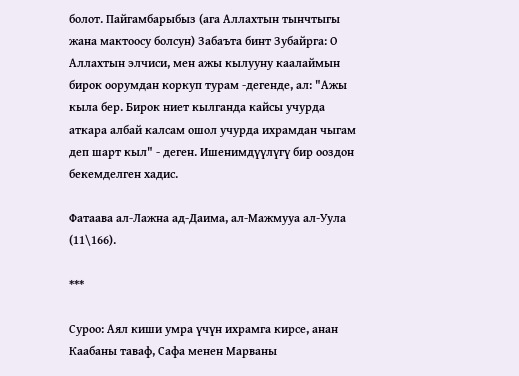болот. Пайгамбарыбыз (ага Аллахтын тынчтыгы жана мактоосу болсун) Забаъта бинт Зубайрга: О Аллахтын элчиси, мен ажы кылууну каалаймын бирок оорумдан коркуп турам -дегенде, ал: "Ажы кыла бер. Бирок ниет кылганда кайсы учурда аткара албай калсам ошол учурда ихрамдан чыгам деп шарт кыл" - деген. Ишенимдүүлүгү бир ооздон бекемделген хадис.

Фатаава ал-Лажна ад-Даима, ал-Мажмууа ал-Уула (11\166).

***

Суроо: Аял киши умра үчүн ихрамга кирсе, анан Каабаны таваф, Сафа менен Марваны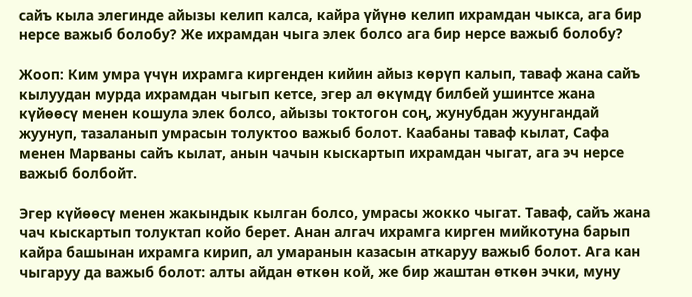сайъ кыла элегинде айызы келип калса, кайра үйүнө келип ихрамдан чыкса, ага бир нерсе важыб болобу? Же ихрамдан чыга элек болсо ага бир нерсе важыб болобу?

Жооп: Ким умра үчүн ихрамга киргенден кийин айыз көрүп калып, таваф жана сайъ кылуудан мурда ихрамдан чыгып кетсе, эгер ал өкүмдү билбей ушинтсе жана күйөөсү менен кошула элек болсо, айызы токтогон соң, жунубдан жуунгандай жуунуп, тазаланып умрасын толуктоо важыб болот. Каабаны таваф кылат, Сафа менен Марваны сайъ кылат, анын чачын кыскартып ихрамдан чыгат, ага эч нерсе важыб болбойт.

Эгер күйөөсү менен жакындык кылган болсо, умрасы жокко чыгат. Таваф, сайъ жана чач кыскартып толуктап койо берет. Анан алгач ихрамга кирген мийкотуна барып кайра башынан ихрамга кирип, ал умаранын казасын аткаруу важыб болот. Ага кан чыгаруу да важыб болот: алты айдан өткөн кой, же бир жаштан өткөн эчки, муну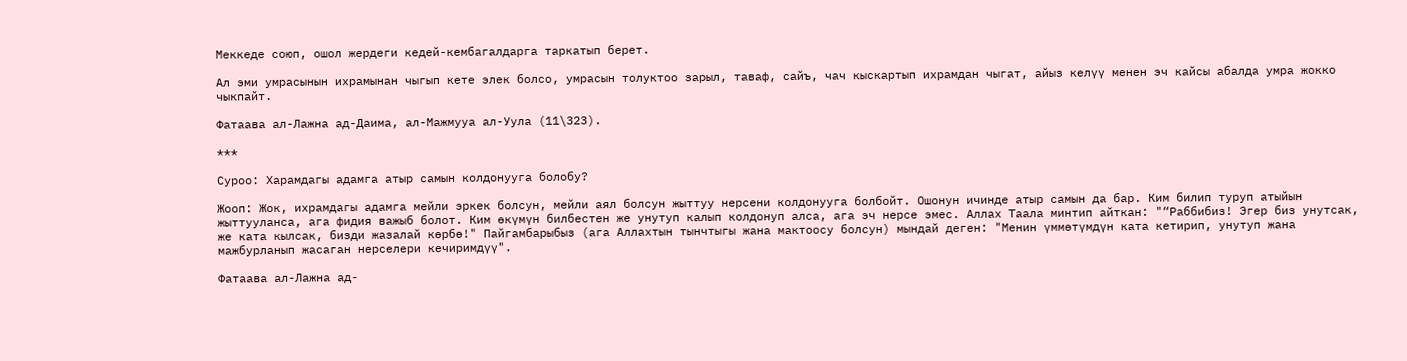Меккеде союп, ошол жердеги кедей-кембагалдарга таркатып берет.

Ал эми умрасынын ихрамынан чыгып кете элек болсо, умрасын толуктоо зарыл, таваф, сайъ, чач кыскартып ихрамдан чыгат, айыз келүү менен эч кайсы абалда умра жокко чыкпайт.

Фатаава ал-Лажна ад-Даима, ал-Мажмууа ал-Уула (11\323).

***

Суроо: Харамдагы адамга атыр самын колдонууга болобу?

Жооп: Жок, ихрамдагы адамга мейли эркек болсун, мейли аял болсун жыттуу нерсени колдонууга болбойт. Ошонун ичинде атыр самын да бар. Ким билип туруп атыйын жыттууланса, ага фидия важыб болот. Ким өкүмүн билбестен же унутуп калып колдонуп алса, ага эч нерсе эмес. Аллах Таала минтип айткан: "“Раббибиз! Эгер биз унутсак, же ката кылсак, бизди жазалай көрбө!" Пайгамбарыбыз (ага Аллахтын тынчтыгы жана мактоосу болсун) мындай деген: "Менин үммөтүмдүн ката кетирип, унутуп жана мажбурланып жасаган нерселери кечиримдүү".

Фатаава ал-Лажна ад-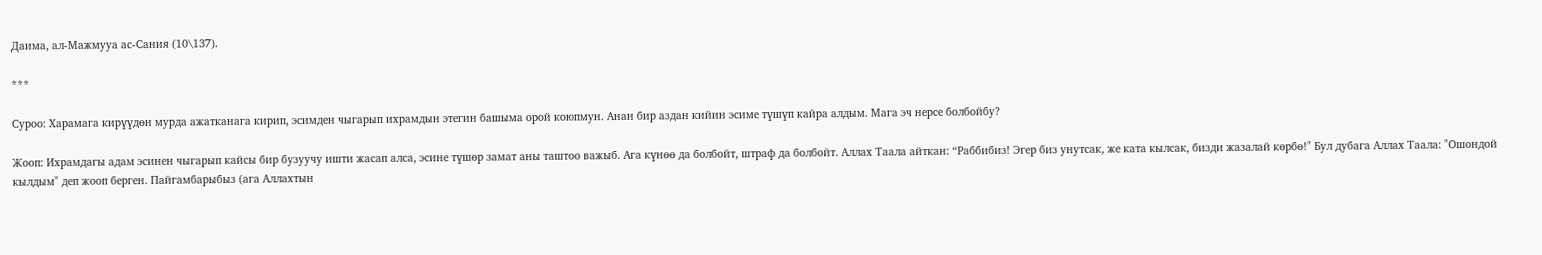Даима, ал-Мажмууа ас-Сания (10\137).

***

Суроо: Харамага кирүүдөн мурда ажатканага кирип, эсимден чыгарып ихрамдын этегин башыма орой коюпмун. Анан бир аздан кийин эсиме түшүп кайра алдым. Мага эч нерсе болбойбу?

Жооп: Ихрамдагы адам эсинен чыгарып кайсы бир бузуучу ишти жасап алса, эсине түшөр замат аны таштоо важыб. Ага күнөө да болбойт, штраф да болбойт. Аллах Таала айткан: “Раббибиз! Эгер биз унутсак, же ката кылсак, бизди жазалай көрбө!" Бул дубага Аллах Таала: "Ошондой кылдым" деп жооп берген. Пайгамбарыбыз (ага Аллахтын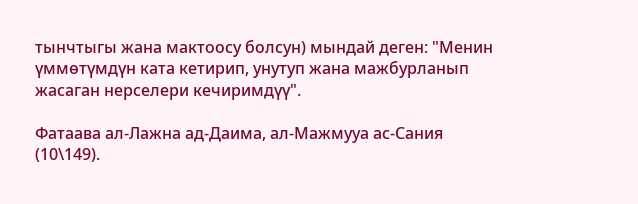тынчтыгы жана мактоосу болсун) мындай деген: "Менин үммөтүмдүн ката кетирип, унутуп жана мажбурланып жасаган нерселери кечиримдүү".

Фатаава ал-Лажна ад-Даима, ал-Мажмууа ас-Сания (10\149).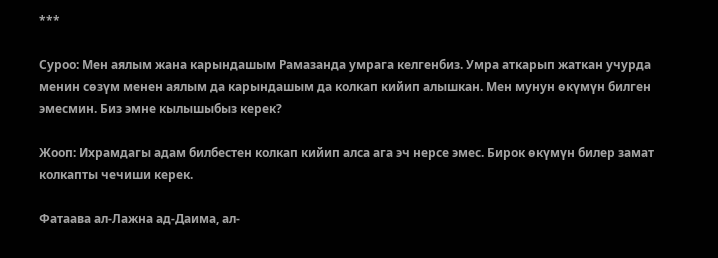***

Суроо: Мен аялым жана карындашым Рамазанда умрага келгенбиз. Умра аткарып жаткан учурда менин сөзүм менен аялым да карындашым да колкап кийип алышкан. Мен мунун өкүмүн билген эмесмин. Биз эмне кылышыбыз керек?

Жооп: Ихрамдагы адам билбестен колкап кийип алса ага эч нерсе эмес. Бирок өкүмүн билер замат колкапты чечиши керек.

Фатаава ал-Лажна ад-Даима, ал-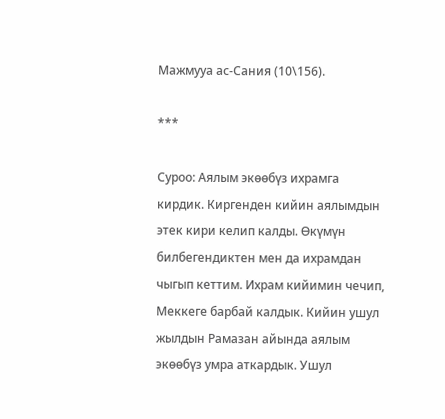Мажмууа ас-Сания (10\156).

***

Суроо: Аялым экөөбүз ихрамга кирдик. Киргенден кийин аялымдын этек кири келип калды. Өкүмүн билбегендиктен мен да ихрамдан чыгып кеттим. Ихрам кийимин чечип, Меккеге барбай калдык. Кийин ушул жылдын Рамазан айында аялым экөөбүз умра аткардык. Ушул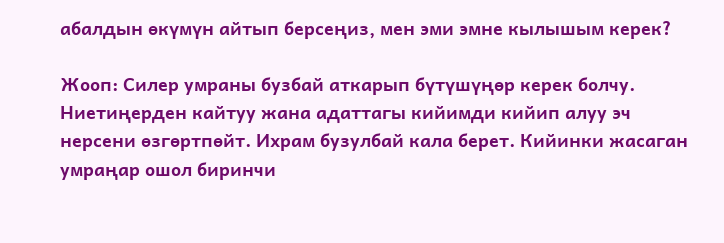абалдын өкүмүн айтып берсеңиз, мен эми эмне кылышым керек?

Жооп: Силер умраны бузбай аткарып бүтүшүңөр керек болчу. Ниетиңерден кайтуу жана адаттагы кийимди кийип алуу эч нерсени өзгөртпөйт. Ихрам бузулбай кала берет. Кийинки жасаган умраңар ошол биринчи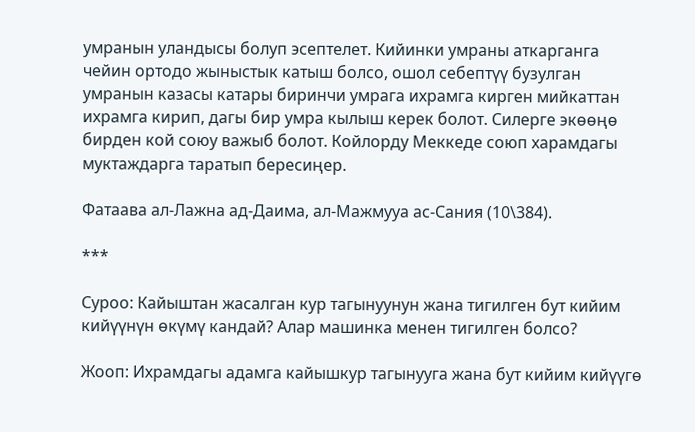умранын уландысы болуп эсептелет. Кийинки умраны аткарганга чейин ортодо жыныстык катыш болсо, ошол себептүү бузулган умранын казасы катары биринчи умрага ихрамга кирген мийкаттан ихрамга кирип, дагы бир умра кылыш керек болот. Силерге экөөңө бирден кой союу важыб болот. Койлорду Меккеде союп харамдагы муктаждарга таратып бересиңер.

Фатаава ал-Лажна ад-Даима, ал-Мажмууа ас-Сания (10\384).

***

Суроо: Кайыштан жасалган кур тагынуунун жана тигилген бут кийим кийүүнүн өкүмү кандай? Алар машинка менен тигилген болсо?

Жооп: Ихрамдагы адамга кайышкур тагынууга жана бут кийим кийүүгө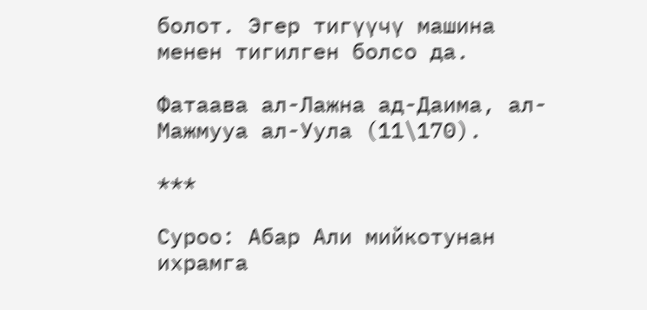болот. Эгер тигүүчү машина менен тигилген болсо да.

Фатаава ал-Лажна ад-Даима, ал-Мажмууа ал-Уула (11\170).

***

Суроо: Абар Али мийкотунан ихрамга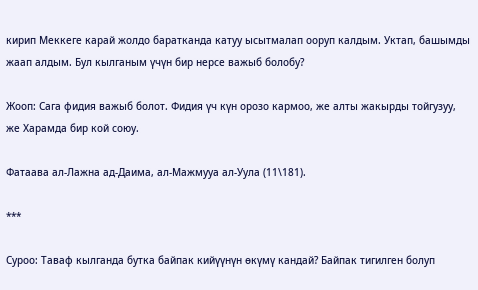кирип Меккеге карай жолдо баратканда катуу ысытмалап ооруп калдым. Уктап, башымды жаап алдым. Бул кылганым үчүн бир нерсе важыб болобу?

Жооп: Сага фидия важыб болот. Фидия үч күн орозо кармоо, же алты жакырды тойгузуу, же Харамда бир кой союу.

Фатаава ал-Лажна ад-Даима, ал-Мажмууа ал-Уула (11\181).

***

Суроо: Таваф кылганда бутка байпак кийүүнүн өкүмү кандай? Байпак тигилген болуп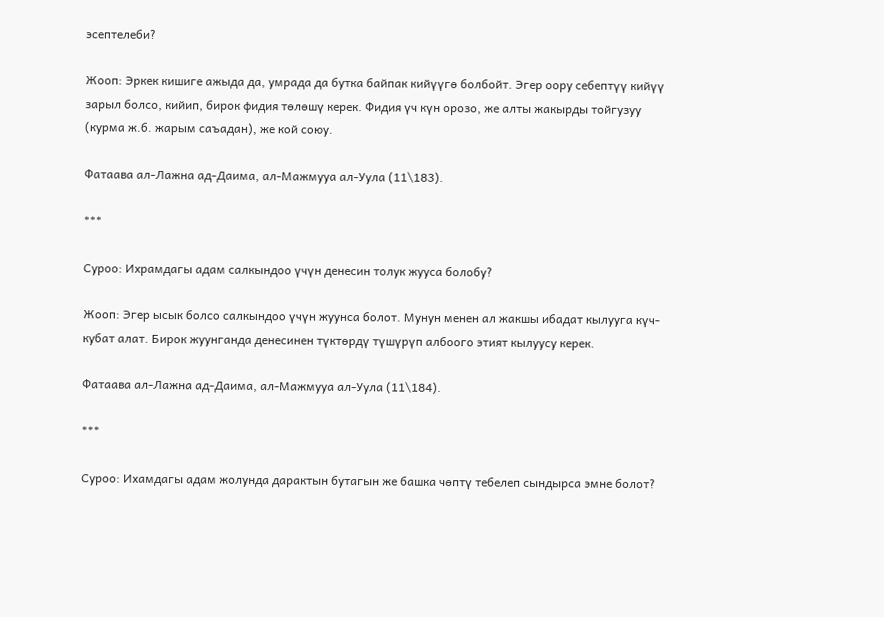эсептелеби?

Жооп: Эркек кишиге ажыда да, умрада да бутка байпак кийүүгө болбойт. Эгер оору себептүү кийүү зарыл болсо, кийип, бирок фидия төлөшү керек. Фидия үч күн орозо, же алты жакырды тойгузуу (курма ж.б. жарым саъадан), же кой союу.

Фатаава ал-Лажна ад-Даима, ал-Мажмууа ал-Уула (11\183).

***

Суроо: Ихрамдагы адам салкындоо үчүн денесин толук жууса болобу?

Жооп: Эгер ысык болсо салкындоо үчүн жуунса болот. Мунун менен ал жакшы ибадат кылууга күч-кубат алат. Бирок жуунганда денесинен түктөрдү түшүрүп албоого этият кылуусу керек.

Фатаава ал-Лажна ад-Даима, ал-Мажмууа ал-Уула (11\184).

***

Суроо: Ихамдагы адам жолунда дарактын бутагын же башка чөптү тебелеп сындырса эмне болот?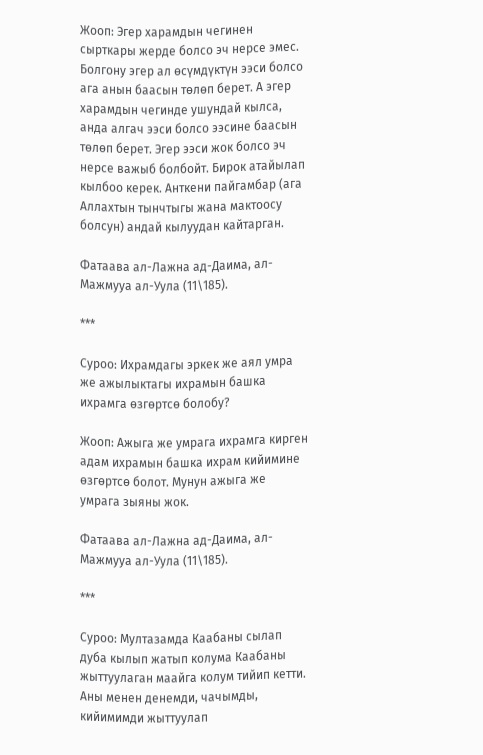Жооп: Эгер харамдын чегинен сырткары жерде болсо эч нерсе эмес. Болгону эгер ал өсүмдүктүн ээси болсо ага анын баасын төлөп берет. А эгер харамдын чегинде ушундай кылса, анда алгач ээси болсо ээсине баасын төлөп берет. Эгер ээси жок болсо эч нерсе важыб болбойт. Бирок атайылап кылбоо керек. Анткени пайгамбар (ага Аллахтын тынчтыгы жана мактоосу болсун) андай кылуудан кайтарган.

Фатаава ал-Лажна ад-Даима, ал-Мажмууа ал-Уула (11\185).

***

Суроо: Ихрамдагы эркек же аял умра же ажылыктагы ихрамын башка ихрамга өзгөртсө болобу?

Жооп: Ажыга же умрага ихрамга кирген адам ихрамын башка ихрам кийимине өзгөртсө болот. Мунун ажыга же умрага зыяны жок.

Фатаава ал-Лажна ад-Даима, ал-Мажмууа ал-Уула (11\185).

***

Суроо: Мултазамда Каабаны сылап дуба кылып жатып колума Каабаны жыттуулаган маайга колум тийип кетти. Аны менен денемди, чачымды, кийимимди жыттуулап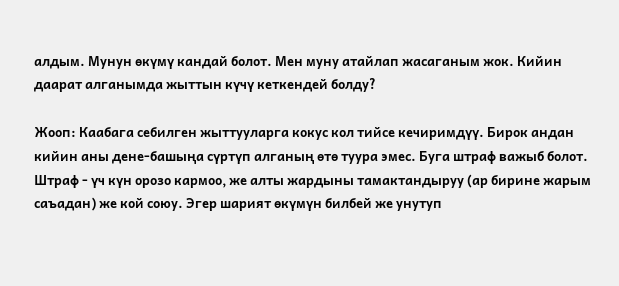алдым. Мунун өкүмү кандай болот. Мен муну атайлап жасаганым жок. Кийин даарат алганымда жыттын күчү кеткендей болду?

Жооп: Каабага себилген жыттууларга кокус кол тийсе кечиримдүү. Бирок андан кийин аны дене-башыңа сүртүп алганың өтө туура эмес. Буга штраф важыб болот. Штраф - үч күн орозо кармоо, же алты жардыны тамактандыруу (ар бирине жарым саъадан) же кой союу. Эгер шарият өкүмүн билбей же унутуп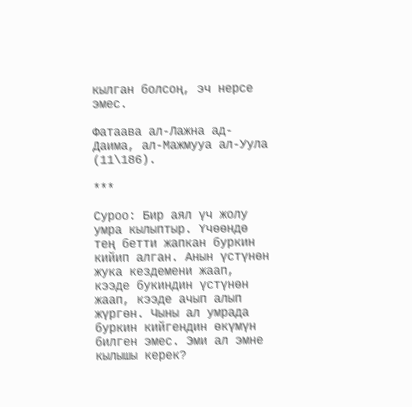кылган болсоң, эч нерсе эмес.

Фатаава ал-Лажна ад-Даима, ал-Мажмууа ал-Уула (11\186).

***

Суроо: Бир аял үч жолу умра кылыптыр. Үчөөндө тең бетти жапкан буркин кийип алган. Анын үстүнөн жука кездемени жаап, кээде букиндин үстүнөн жаап, кээде ачып алып жүргөн. Чыны ал умрада буркин кийгендин өкүмүн билген эмес. Эми ал эмне кылышы керек?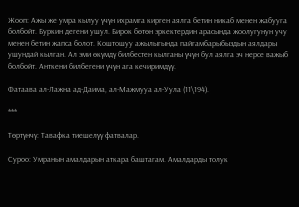Жооп: Ажы же умра кылуу үчүн ихрамга кирген аялга бетин никаб менен жабууга болбойт. Буркин дегени ушул. Бирок бөтөн эркектердин арасында жоолугунун учу менен бетин жапса болот. Коштошуу ажылыгында пайгамбарыбыздын аялдары ушундай кылган. Ал эми өкүмдү билбестен кылганы үчүн бул аялга эч нерсе важыб болбойт. Анткени билбегени үчүн ага кечиримдүү.

Фатаава ал-Лажна ад-Даима, ал-Мажмууа ал-Уула (11\194).

***

Төртүнчү: Тавафка тиешелүү фатвалар.

Суроо: Умранын амалдарын аткара баштагам. Амалдарды толук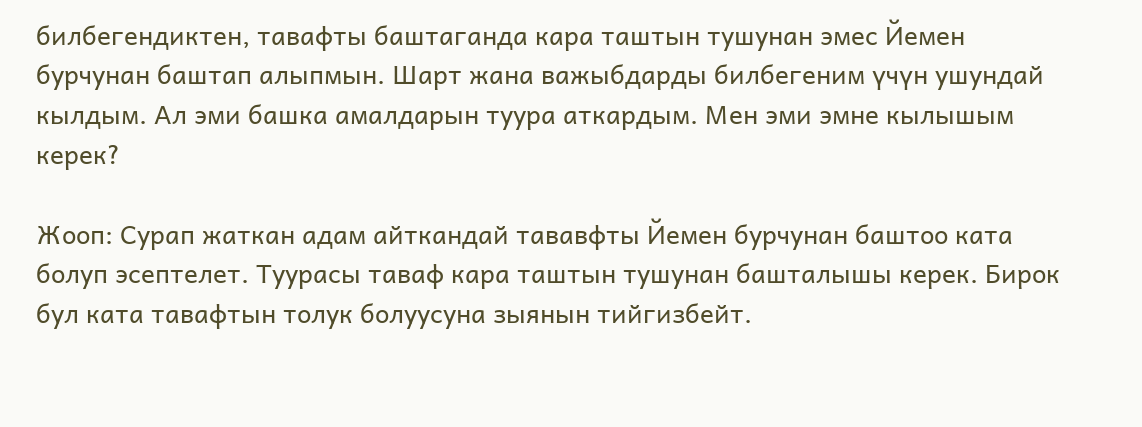билбегендиктен, тавафты баштаганда кара таштын тушунан эмес Йемен бурчунан баштап алыпмын. Шарт жана важыбдарды билбегеним үчүн ушундай кылдым. Ал эми башка амалдарын туура аткардым. Мен эми эмне кылышым керек?

Жооп: Сурап жаткан адам айткандай тававфты Йемен бурчунан баштоо ката болуп эсептелет. Туурасы таваф кара таштын тушунан башталышы керек. Бирок бул ката тавафтын толук болуусуна зыянын тийгизбейт.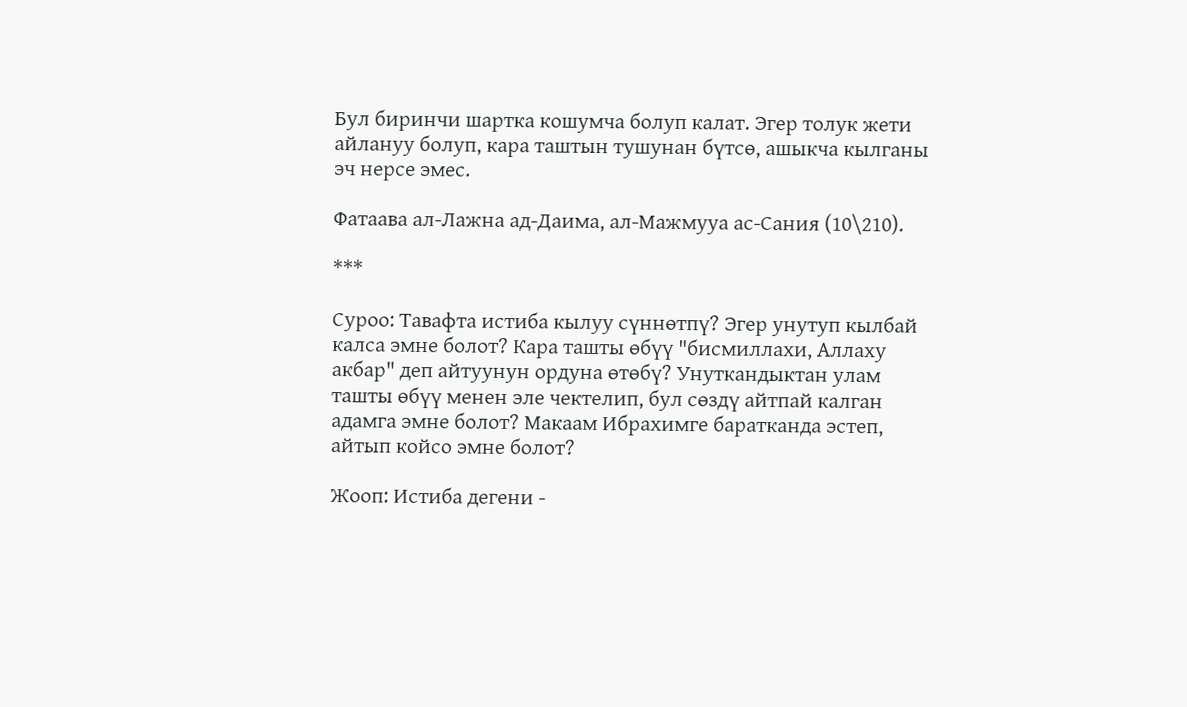Бул биринчи шартка кошумча болуп калат. Эгер толук жети айлануу болуп, кара таштын тушунан бүтсө, ашыкча кылганы эч нерсе эмес.

Фатаава ал-Лажна ад-Даима, ал-Мажмууа ас-Сания (10\210).

***

Суроо: Тавафта истиба кылуу сүннөтпү? Эгер унутуп кылбай калса эмне болот? Кара ташты өбүү "бисмиллахи, Аллаху акбар" деп айтуунун ордуна өтөбү? Унуткандыктан улам ташты өбүү менен эле чектелип, бул сөздү айтпай калган адамга эмне болот? Макаам Ибрахимге баратканда эстеп, айтып койсо эмне болот?

Жооп: Истиба дегени -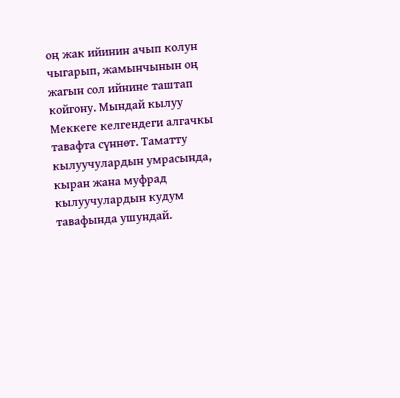оң жак ийинин ачып колун чыгарып, жамынчынын оң жагын сол ийнине таштап койгону. Мындай кылуу Меккеге келгендеги алгачкы тавафта сүннөт. Таматту кылуучулардын умрасында, кыран жана муфрад кылуучулардын кудум тавафында ушундай.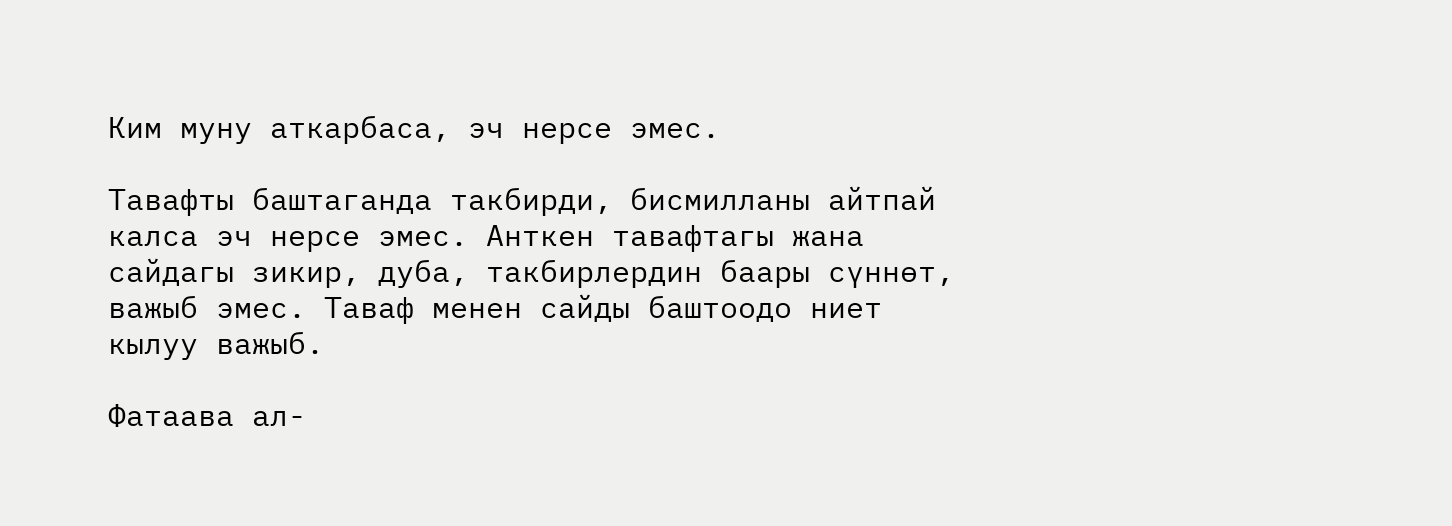Ким муну аткарбаса, эч нерсе эмес.

Тавафты баштаганда такбирди, бисмилланы айтпай калса эч нерсе эмес. Анткен тавафтагы жана сайдагы зикир, дуба, такбирлердин баары сүннөт, важыб эмес. Таваф менен сайды баштоодо ниет кылуу важыб.

Фатаава ал-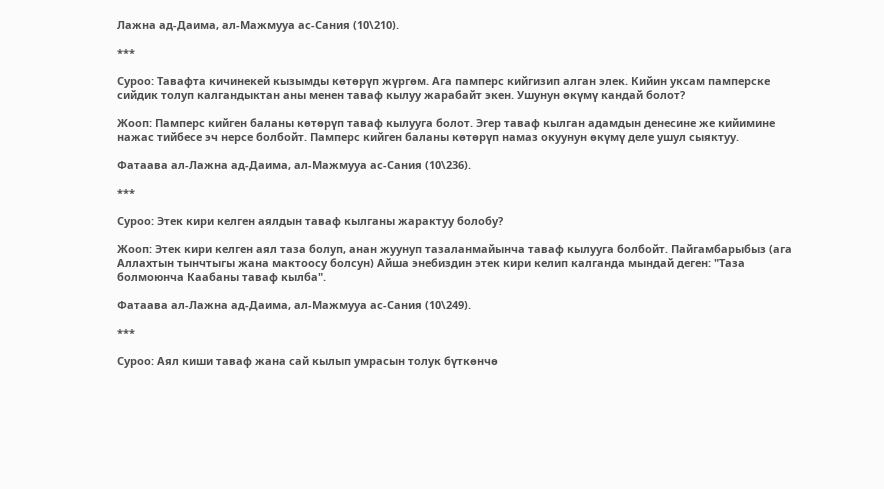Лажна ад-Даима, ал-Мажмууа ас-Сания (10\210).

***

Суроо: Тавафта кичинекей кызымды көтөрүп жүргөм. Ага памперс кийгизип алган элек. Кийин уксам памперске сийдик толуп калгандыктан аны менен таваф кылуу жарабайт экен. Ушунун өкүмү кандай болот?

Жооп: Памперс кийген баланы көтөрүп таваф кылууга болот. Эгер таваф кылган адамдын денесине же кийимине нажас тийбесе эч нерсе болбойт. Памперс кийген баланы көтөрүп намаз окуунун өкүмү деле ушул сыяктуу.

Фатаава ал-Лажна ад-Даима, ал-Мажмууа ас-Сания (10\236).

***

Суроо: Этек кири келген аялдын таваф кылганы жарактуу болобу?

Жооп: Этек кири келген аял таза болуп, анан жуунуп тазаланмайынча таваф кылууга болбойт. Пайгамбарыбыз (ага Аллахтын тынчтыгы жана мактоосу болсун) Айша энебиздин этек кири келип калганда мындай деген: "Таза болмоюнча Каабаны таваф кылба".

Фатаава ал-Лажна ад-Даима, ал-Мажмууа ас-Сания (10\249).

***

Суроо: Аял киши таваф жана сай кылып умрасын толук бүткөнчө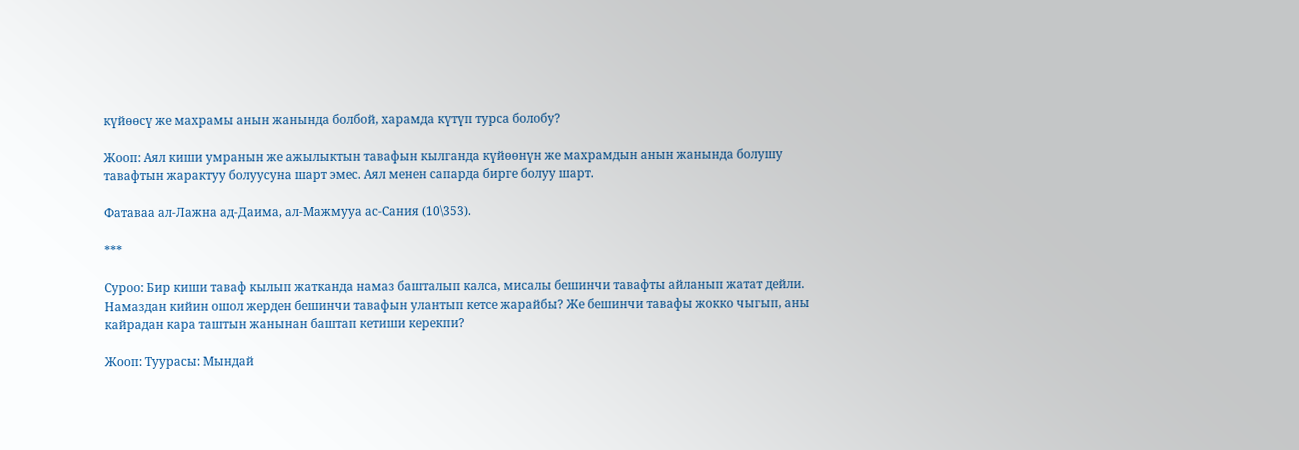күйөөсү же махрамы анын жанында болбой, харамда күтүп турса болобу?

Жооп: Аял киши умранын же ажылыктын тавафын кылганда күйөөнүн же махрамдын анын жанында болушу тавафтын жарактуу болуусуна шарт эмес. Аял менен сапарда бирге болуу шарт.

Фатаваа ал-Лажна ад-Даима, ал-Мажмууа ас-Сания (10\353).

***

Суроо: Бир киши таваф кылып жатканда намаз башталып калса, мисалы бешинчи тавафты айланып жатат дейли. Намаздан кийин ошол жерден бешинчи тавафын улантып кетсе жарайбы? Же бешинчи тавафы жокко чыгып, аны кайрадан кара таштын жанынан баштап кетиши керекпи?

Жооп: Туурасы: Мындай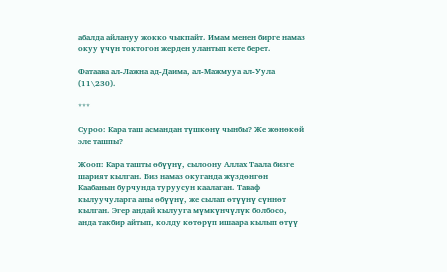абалда айлануу жокко чыкпайт. Имам менен бирге намаз окуу үчүн токтогон жерден улантып кете берет.

Фатаава ал-Лажна ад-Даима, ал-Мажмууа ал-Уула (11\230).

***

Суроо: Кара таш асмандан түшкөнү чынбы? Же жөнөкөй эле ташпы?

Жооп: Кара ташты өбүүнү, сылоону Аллах Таала бизге шарият кылган. Биз намаз окуганда жүздөнгөн Каабанын бурчунда туруусун каалаган. Таваф кылуучуларга аны өбүүнү, же сылап өтүүнү сүннөт кылган. Эгер андай кылууга мүмкүнчүлүк болбосо, анда такбир айтып, колду көтөрүп ишаара кылып өтүү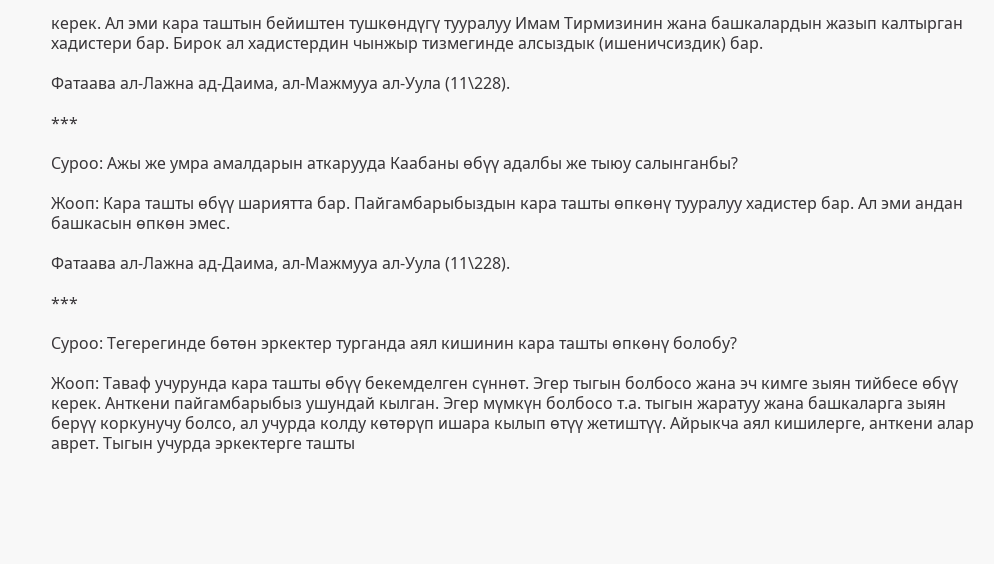керек. Ал эми кара таштын бейиштен тушкөндүгү тууралуу Имам Тирмизинин жана башкалардын жазып калтырган хадистери бар. Бирок ал хадистердин чынжыр тизмегинде алсыздык (ишеничсиздик) бар.

Фатаава ал-Лажна ад-Даима, ал-Мажмууа ал-Уула (11\228).

***

Суроо: Ажы же умра амалдарын аткарууда Каабаны өбүү адалбы же тыюу салынганбы?

Жооп: Кара ташты өбүү шариятта бар. Пайгамбарыбыздын кара ташты өпкөнү тууралуу хадистер бар. Ал эми андан башкасын өпкөн эмес.

Фатаава ал-Лажна ад-Даима, ал-Мажмууа ал-Уула (11\228).

***

Суроо: Тегерегинде бөтөн эркектер турганда аял кишинин кара ташты өпкөнү болобу?

Жооп: Таваф учурунда кара ташты өбүү бекемделген сүннөт. Эгер тыгын болбосо жана эч кимге зыян тийбесе өбүү керек. Анткени пайгамбарыбыз ушундай кылган. Эгер мүмкүн болбосо т.а. тыгын жаратуу жана башкаларга зыян берүү коркунучу болсо, ал учурда колду көтөрүп ишара кылып өтүү жетиштүү. Айрыкча аял кишилерге, анткени алар аврет. Тыгын учурда эркектерге ташты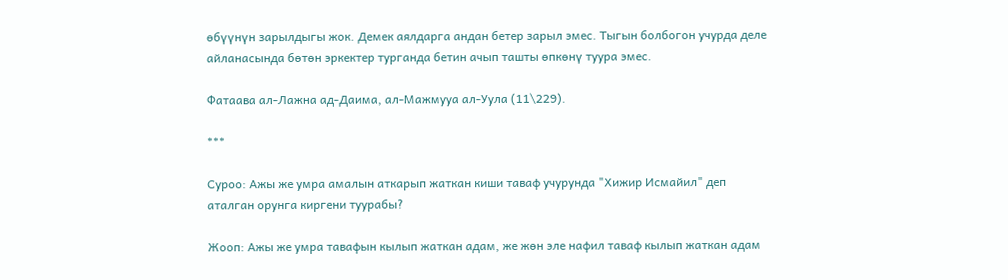өбүүнүн зарылдыгы жок. Демек аялдарга андан бетер зарыл эмес. Тыгын болбогон учурда деле айланасында бөтөн эркектер турганда бетин ачып ташты өпкөнү туура эмес.

Фатаава ал-Лажна ад-Даима, ал-Мажмууа ал-Уула (11\229).

***

Суроо: Ажы же умра амалын аткарып жаткан киши таваф учурунда "Хижир Исмайил" деп аталган орунга киргени туурабы?

Жооп: Ажы же умра тавафын кылып жаткан адам, же жөн эле нафил таваф кылып жаткан адам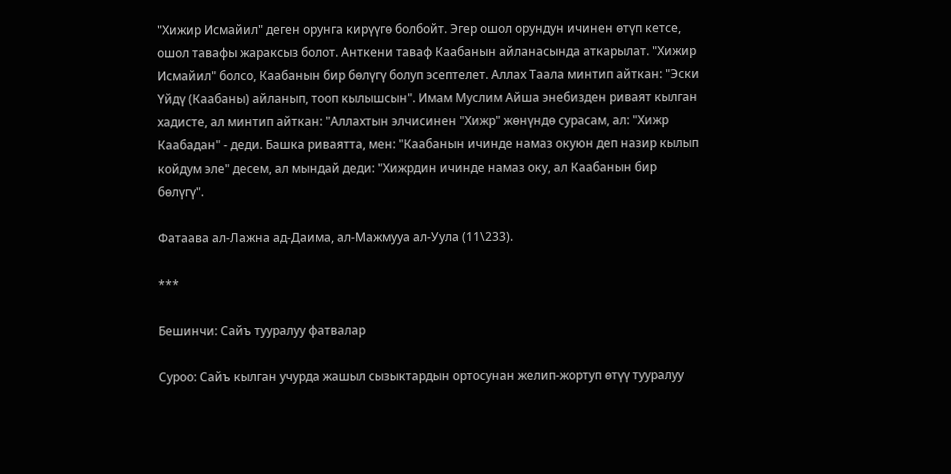"Хижир Исмайил" деген орунга кирүүгө болбойт. Эгер ошол орундун ичинен өтүп кетсе, ошол тавафы жараксыз болот. Анткени таваф Каабанын айланасында аткарылат. "Хижир Исмайил" болсо, Каабанын бир бөлүгү болуп эсептелет. Аллах Таала минтип айткан: "Эски Үйдү (Каабаны) айланып, тооп кылышсын". Имам Муслим Айша энебизден риваят кылган хадисте, ал минтип айткан: "Аллахтын элчисинен "Хижр" жөнүндө сурасам, ал: "Хижр Каабадан" - деди. Башка риваятта, мен: "Каабанын ичинде намаз окуюн деп назир кылып койдум эле" десем, ал мындай деди: "Хижрдин ичинде намаз оку, ал Каабанын бир бөлүгү".

Фатаава ал-Лажна ад-Даима, ал-Мажмууа ал-Уула (11\233).

***

Бешинчи: Сайъ тууралуу фатвалар

Суроо: Сайъ кылган учурда жашыл сызыктардын ортосунан желип-жортуп өтүү тууралуу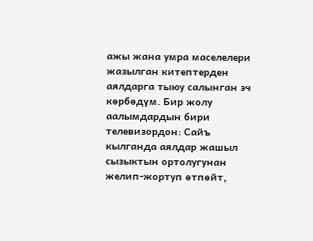ажы жана умра маселелери жазылган китептерден аялдарга тыюу салынган эч көрбөдүм. Бир жолу аалымдардын бири телевизордон: Сайъ кылганда аялдар жашыл сызыктын ортолугунан желип-жортуп өтпөйт,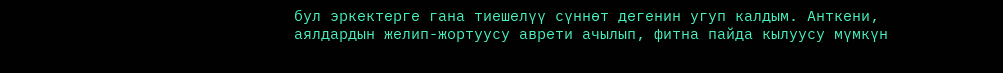бул эркектерге гана тиешелүү сүннөт дегенин угуп калдым. Анткени, аялдардын желип-жортуусу аврети ачылып, фитна пайда кылуусу мүмкүн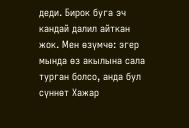деди. Бирок буга эч кандай далил айткан жок. Мен өзүмчө: эгер мында өз акылына сала турган болсо, анда бул сүннөт Хажар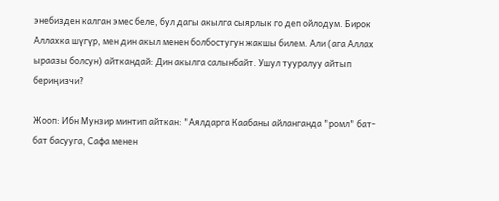энебизден калган эмес беле, бул дагы акылга сыярлык го деп ойлодум. Бирок Аллахка шүгүр, мен дин акыл менен болбостугун жакшы билем. Али (ага Аллах ыраазы болсун) айткандай: Дин акылга салынбайт. Ушул тууралуу айтып бериңизчи?

Жооп: Ибн Мунзир минтип айткан: "Аялдарга Каабаны айланганда "ромл" бат-бат басууга, Сафа менен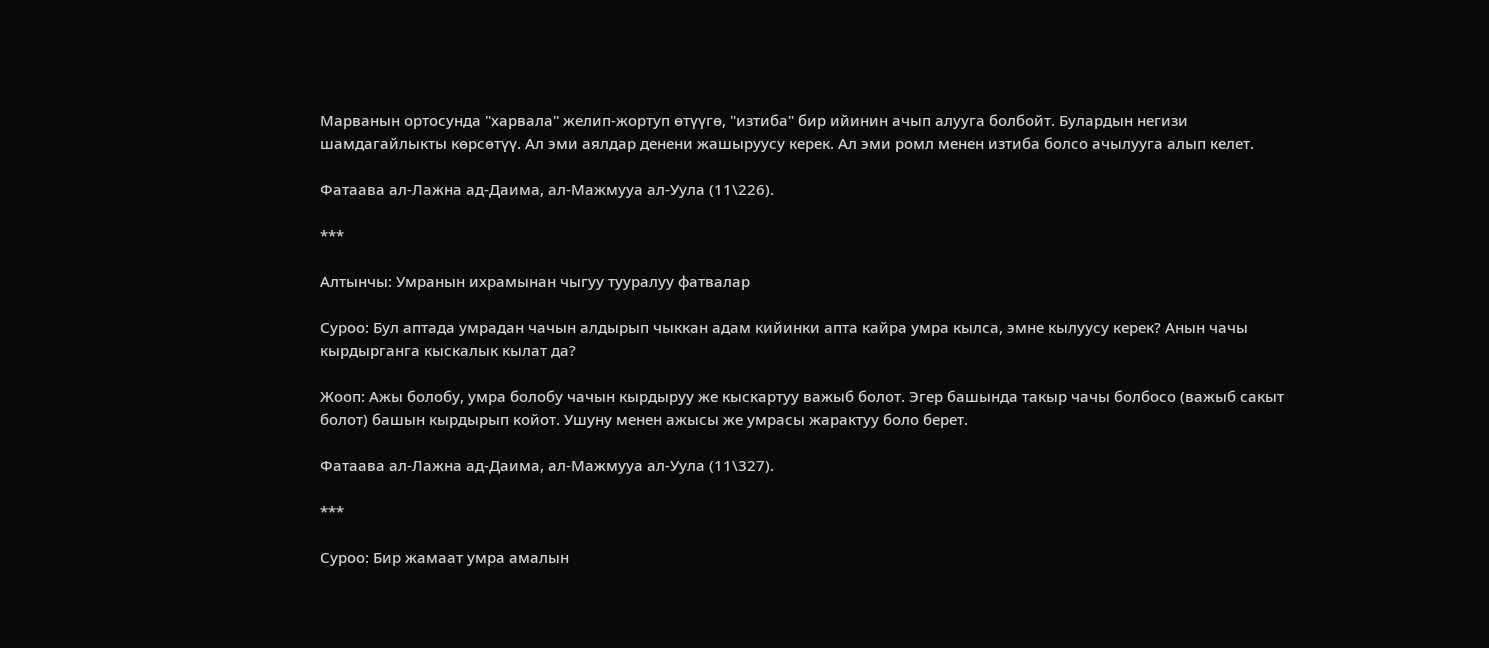Марванын ортосунда "харвала" желип-жортуп өтүүгө, "изтиба" бир ийинин ачып алууга болбойт. Булардын негизи шамдагайлыкты көрсөтүү. Ал эми аялдар денени жашыруусу керек. Ал эми ромл менен изтиба болсо ачылууга алып келет.

Фатаава ал-Лажна ад-Даима, ал-Мажмууа ал-Уула (11\226).

***

Алтынчы: Умранын ихрамынан чыгуу тууралуу фатвалар

Суроо: Бул аптада умрадан чачын алдырып чыккан адам кийинки апта кайра умра кылса, эмне кылуусу керек? Анын чачы кырдырганга кыскалык кылат да?

Жооп: Ажы болобу, умра болобу чачын кырдыруу же кыскартуу важыб болот. Эгер башында такыр чачы болбосо (важыб сакыт болот) башын кырдырып койот. Ушуну менен ажысы же умрасы жарактуу боло берет.

Фатаава ал-Лажна ад-Даима, ал-Мажмууа ал-Уула (11\327).

***

Суроо: Бир жамаат умра амалын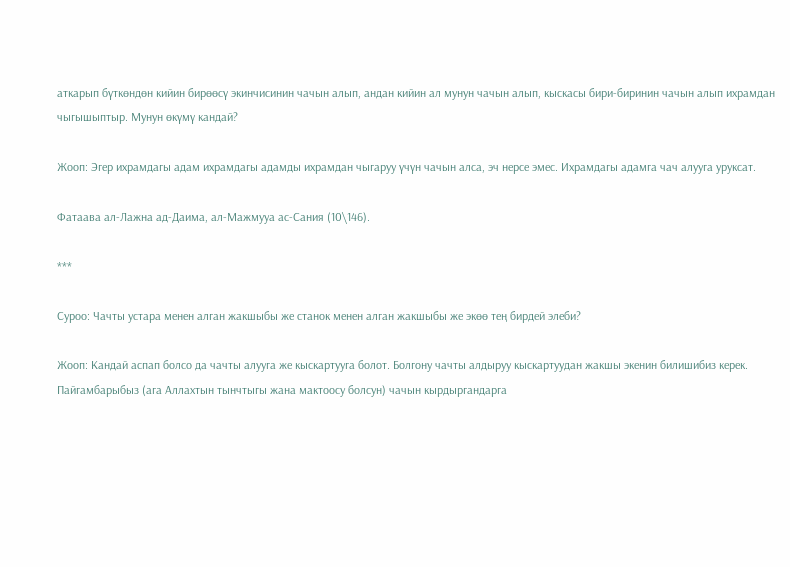аткарып бүткөндөн кийин бирөөсү экинчисинин чачын алып, андан кийин ал мунун чачын алып, кыскасы бири-биринин чачын алып ихрамдан чыгышыптыр. Мунун өкүмү кандай?

Жооп: Эгер ихрамдагы адам ихрамдагы адамды ихрамдан чыгаруу үчүн чачын алса, эч нерсе эмес. Ихрамдагы адамга чач алууга уруксат.

Фатаава ал-Лажна ад-Даима, ал-Мажмууа ас-Сания (10\146).

***

Суроо: Чачты устара менен алган жакшыбы же станок менен алган жакшыбы же экөө тең бирдей элеби?

Жооп: Кандай аспап болсо да чачты алууга же кыскартууга болот. Болгону чачты алдыруу кыскартуудан жакшы экенин билишибиз керек. Пайгамбарыбыз (ага Аллахтын тынчтыгы жана мактоосу болсун) чачын кырдыргандарга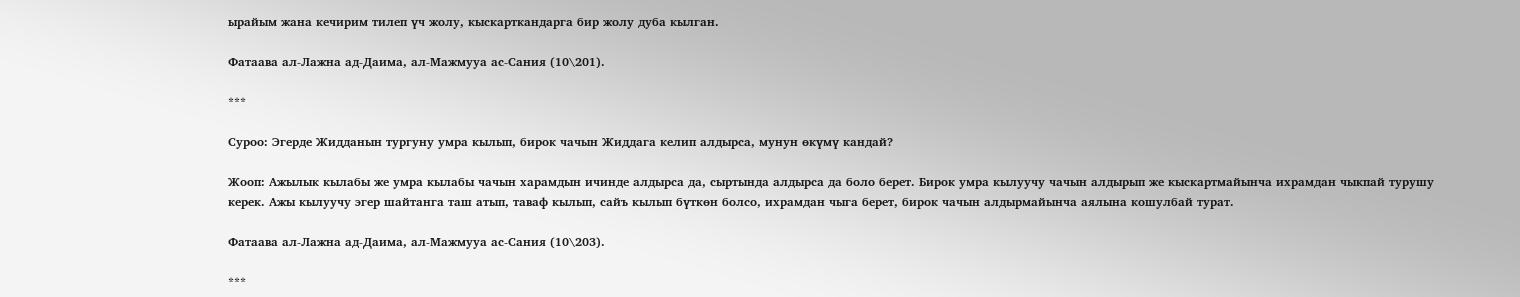ырайым жана кечирим тилеп үч жолу, кыскарткандарга бир жолу дуба кылган.

Фатаава ал-Лажна ад-Даима, ал-Мажмууа ас-Сания (10\201).

***

Суроо: Эгерде Жидданын тургуну умра кылып, бирок чачын Жиддага келип алдырса, мунун өкүмү кандай?

Жооп: Ажылык кылабы же умра кылабы чачын харамдын ичинде алдырса да, сыртында алдырса да боло берет. Бирок умра кылуучу чачын алдырып же кыскартмайынча ихрамдан чыкпай турушу керек. Ажы кылуучу эгер шайтанга таш атып, таваф кылып, сайъ кылып бүткөн болсо, ихрамдан чыга берет, бирок чачын алдырмайынча аялына кошулбай турат.

Фатаава ал-Лажна ад-Даима, ал-Мажмууа ас-Сания (10\203).

***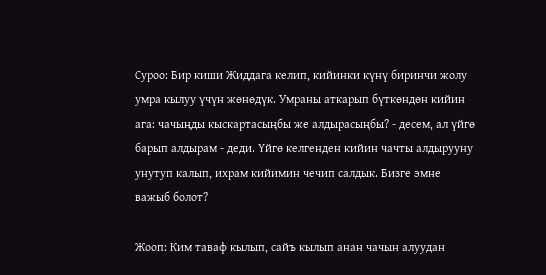Суроо: Бир киши Жиддага келип, кийинки күнү биринчи жолу умра кылуу үчүн жөнөдүк. Умраны аткарып бүткөндөн кийин ага: чачыңды кыскартасыңбы же алдырасыңбы? - десем, ал үйгө барып алдырам - деди. Үйгө келгенден кийин чачты алдырууну унутуп калып, ихрам кийимин чечип салдык. Бизге эмне важыб болот?

Жооп: Ким таваф кылып, сайъ кылып анан чачын алуудан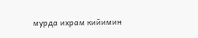мурда ихрам кийимин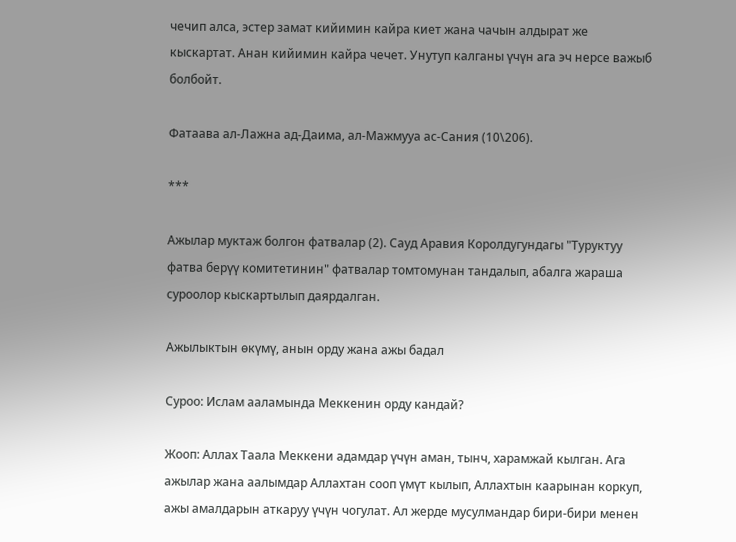чечип алса, эстер замат кийимин кайра киет жана чачын алдырат же кыскартат. Анан кийимин кайра чечет. Унутуп калганы үчүн ага эч нерсе важыб болбойт.

Фатаава ал-Лажна ад-Даима, ал-Мажмууа ас-Сания (10\206).

***

Ажылар муктаж болгон фатвалар (2). Сауд Аравия Королдугундагы "Туруктуу фатва берүү комитетинин" фатвалар томтомунан тандалып, абалга жараша суроолор кыскартылып даярдалган.

Ажылыктын өкүмү, анын орду жана ажы бадал

Суроо: Ислам ааламында Меккенин орду кандай?

Жооп: Аллах Таала Меккени адамдар үчүн аман, тынч, харамжай кылган. Ага ажылар жана аалымдар Аллахтан сооп үмүт кылып, Аллахтын каарынан коркуп, ажы амалдарын аткаруу үчүн чогулат. Ал жерде мусулмандар бири-бири менен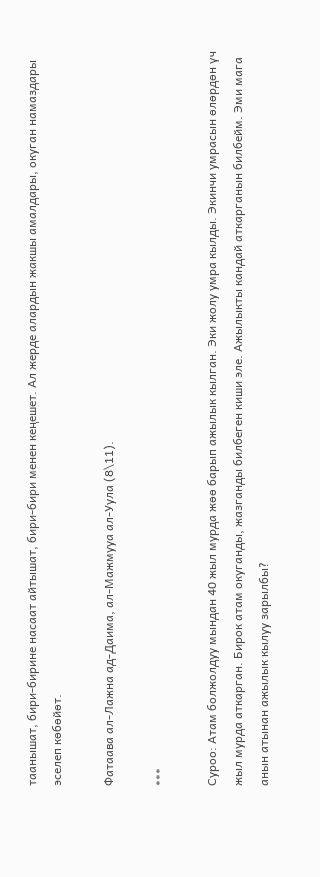таанышат, бири-бирине насаат айтышат, бири-бири менен кеңешет. Ал жерде алардын жакшы амалдары, окуган намаздары эселеп көбөйөт.

Фатаава ал-Лажна ад-Даима, ал-Мажмууа ал-Уула (8\11).

***

Суроо: Атам болжолдуу мындан 40 жыл мурда жөө барып ажылык кылган. Эки жолу умра кылды. Экинчи умрасын өлөрдөн үч жыл мурда аткарган. Бирок атам окуганды, жазганды билбеген киши эле. Ажылыкты кандай аткарганын билбейм. Эми мага анын атынан ажылык кылуу зарылбы?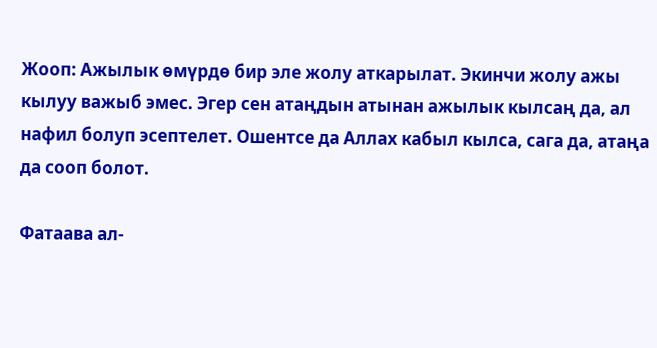Жооп: Ажылык өмүрдө бир эле жолу аткарылат. Экинчи жолу ажы кылуу важыб эмес. Эгер сен атаңдын атынан ажылык кылсаң да, ал нафил болуп эсептелет. Ошентсе да Аллах кабыл кылса, сага да, атаңа да сооп болот.

Фатаава ал-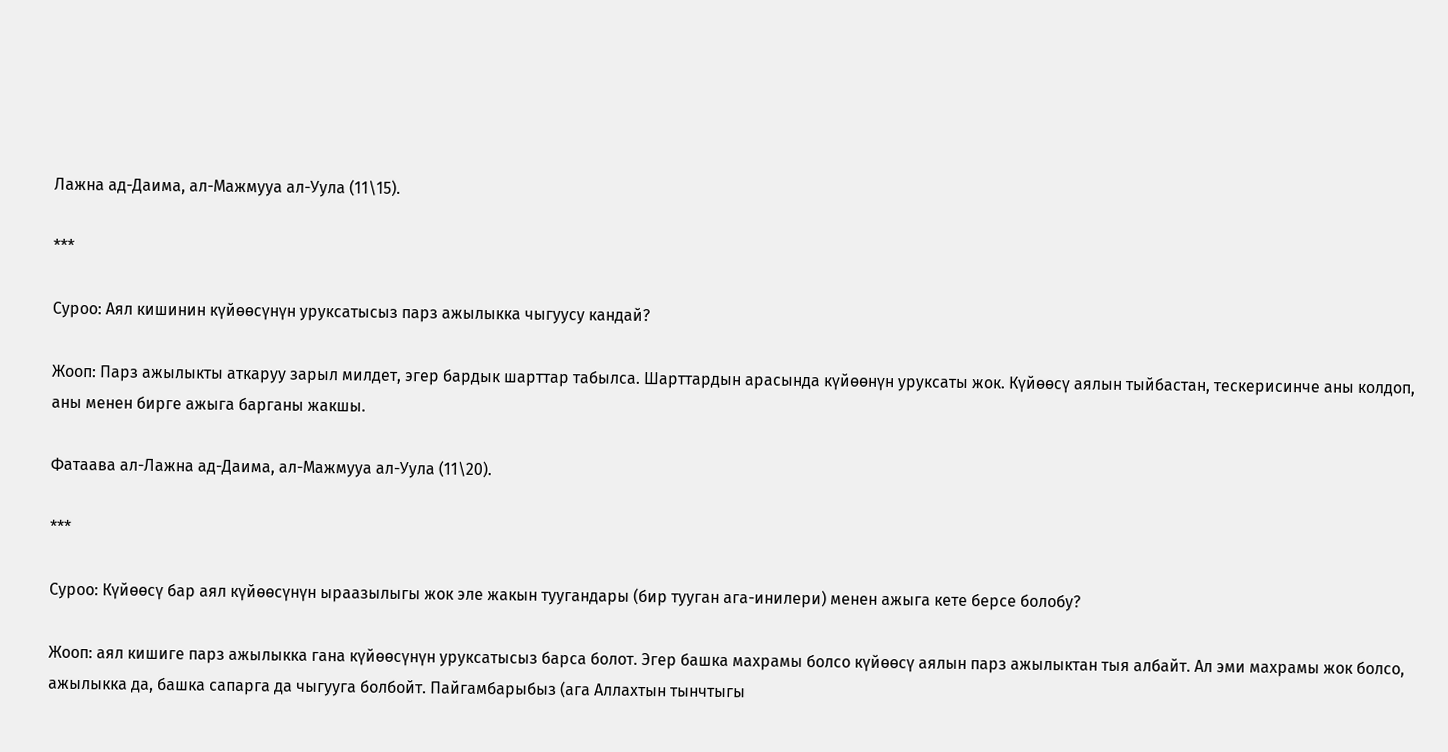Лажна ад-Даима, ал-Мажмууа ал-Уула (11\15).

***

Суроо: Аял кишинин күйөөсүнүн уруксатысыз парз ажылыкка чыгуусу кандай?

Жооп: Парз ажылыкты аткаруу зарыл милдет, эгер бардык шарттар табылса. Шарттардын арасында күйөөнүн уруксаты жок. Күйөөсү аялын тыйбастан, тескерисинче аны колдоп, аны менен бирге ажыга барганы жакшы.

Фатаава ал-Лажна ад-Даима, ал-Мажмууа ал-Уула (11\20).

***

Суроо: Күйөөсү бар аял күйөөсүнүн ыраазылыгы жок эле жакын туугандары (бир тууган ага-инилери) менен ажыга кете берсе болобу?

Жооп: аял кишиге парз ажылыкка гана күйөөсүнүн уруксатысыз барса болот. Эгер башка махрамы болсо күйөөсү аялын парз ажылыктан тыя албайт. Ал эми махрамы жок болсо, ажылыкка да, башка сапарга да чыгууга болбойт. Пайгамбарыбыз (ага Аллахтын тынчтыгы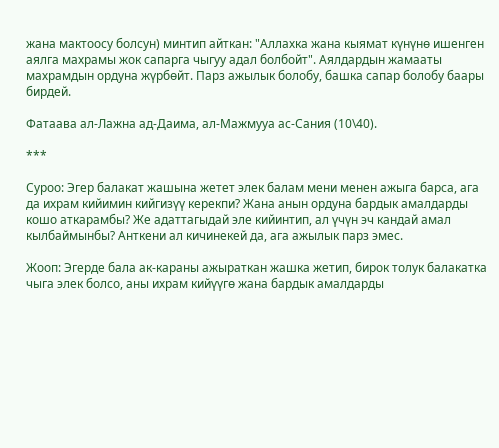жана мактоосу болсун) минтип айткан: "Аллахка жана кыямат күнүнө ишенген аялга махрамы жок сапарга чыгуу адал болбойт". Аялдардын жамааты махрамдын ордуна жүрбөйт. Парз ажылык болобу, башка сапар болобу баары бирдей.

Фатаава ал-Лажна ад-Даима, ал-Мажмууа ас-Сания (10\40).

***

Суроо: Эгер балакат жашына жетет элек балам мени менен ажыга барса, ага да ихрам кийимин кийгизүү керекпи? Жана анын ордуна бардык амалдарды кошо аткарамбы? Же адаттагыдай эле кийинтип, ал үчүн эч кандай амал кылбаймынбы? Анткени ал кичинекей да, ага ажылык парз эмес.

Жооп: Эгерде бала ак-караны ажыраткан жашка жетип, бирок толук балакатка чыга элек болсо, аны ихрам кийүүгө жана бардык амалдарды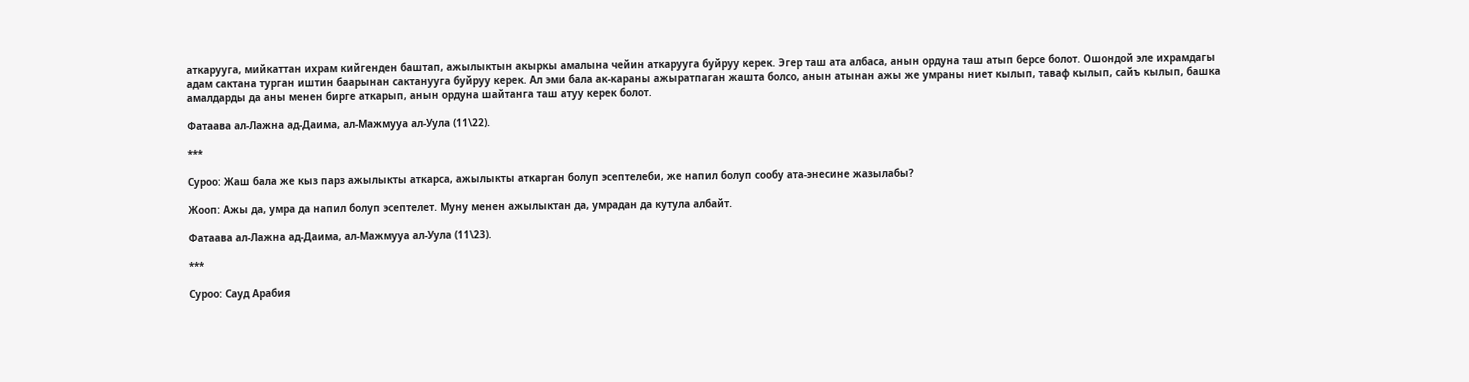аткарууга, мийкаттан ихрам кийгенден баштап, ажылыктын акыркы амалына чейин аткарууга буйруу керек. Эгер таш ата албаса, анын ордуна таш атып берсе болот. Ошондой эле ихрамдагы адам сактана турган иштин баарынан сактанууга буйруу керек. Ал эми бала ак-караны ажыратпаган жашта болсо, анын атынан ажы же умраны ниет кылып, таваф кылып, сайъ кылып, башка амалдарды да аны менен бирге аткарып, анын ордуна шайтанга таш атуу керек болот.

Фатаава ал-Лажна ад-Даима, ал-Мажмууа ал-Уула (11\22).

***

Суроо: Жаш бала же кыз парз ажылыкты аткарса, ажылыкты аткарган болуп эсептелеби, же напил болуп сообу ата-энесине жазылабы?

Жооп: Ажы да, умра да напил болуп эсептелет. Муну менен ажылыктан да, умрадан да кутула албайт.

Фатаава ал-Лажна ад-Даима, ал-Мажмууа ал-Уула (11\23).

***

Суроо: Сауд Арабия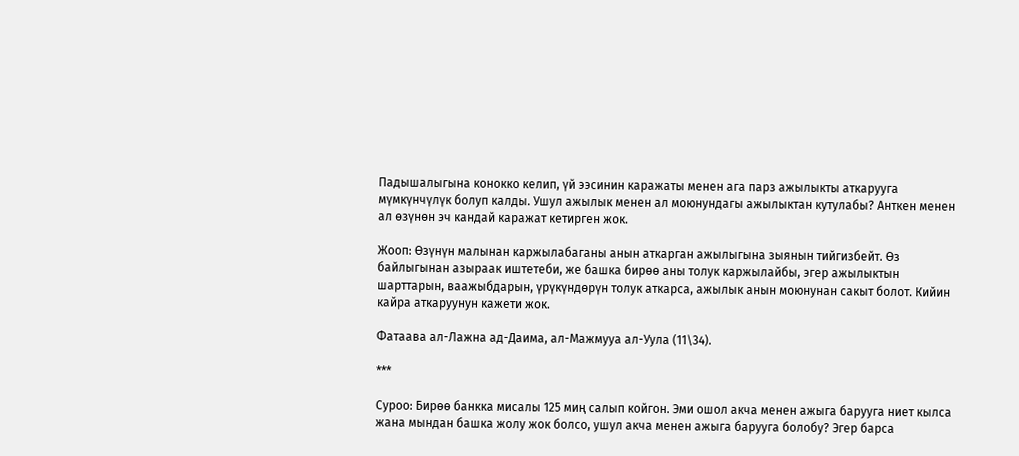Падышалыгына конокко келип, үй ээсинин каражаты менен ага парз ажылыкты аткарууга мүмкүнчүлүк болуп калды. Ушул ажылык менен ал моюнундагы ажылыктан кутулабы? Анткен менен ал өзүнөн эч кандай каражат кетирген жок.

Жооп: Өзүнүн малынан каржылабаганы анын аткарган ажылыгына зыянын тийгизбейт. Өз байлыгынан азыраак иштетеби, же башка бирөө аны толук каржылайбы, эгер ажылыктын шарттарын, ваажыбдарын, үрүкүндөрүн толук аткарса, ажылык анын моюнунан сакыт болот. Кийин кайра аткаруунун кажети жок.

Фатаава ал-Лажна ад-Даима, ал-Мажмууа ал-Уула (11\34).

***

Суроо: Бирөө банкка мисалы 125 миң салып койгон. Эми ошол акча менен ажыга барууга ниет кылса жана мындан башка жолу жок болсо, ушул акча менен ажыга барууга болобу? Эгер барса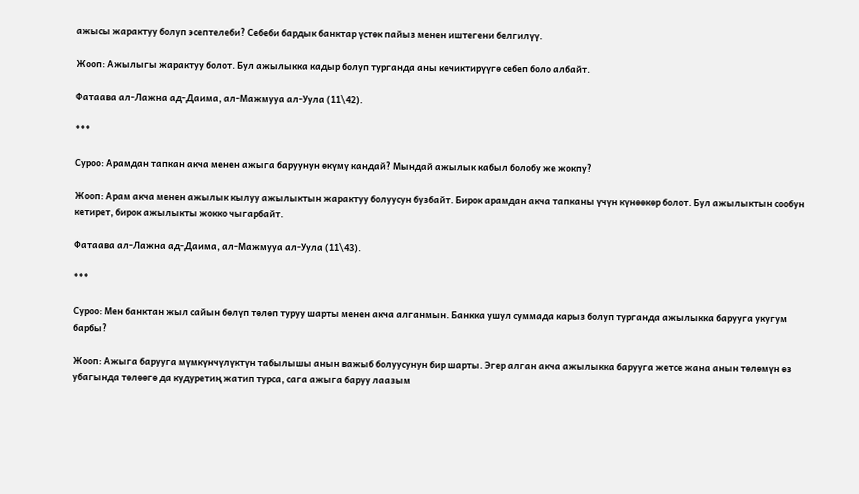ажысы жарактуу болуп эсептелеби? Себеби бардык банктар үстөк пайыз менен иштегени белгилүү.

Жооп: Ажылыгы жарактуу болот. Бул ажылыкка кадыр болуп турганда аны кечиктирүүгө себеп боло албайт.

Фатаава ал-Лажна ад-Даима, ал-Мажмууа ал-Уула (11\42).

***

Суроо: Арамдан тапкан акча менен ажыга баруунун өкүмү кандай? Мындай ажылык кабыл болобу же жокпу?

Жооп: Арам акча менен ажылык кылуу ажылыктын жарактуу болуусун бузбайт. Бирок арамдан акча тапканы үчүн күнөөкөр болот. Бул ажылыктын сообун кетирет, бирок ажылыкты жокко чыгарбайт.

Фатаава ал-Лажна ад-Даима, ал-Мажмууа ал-Уула (11\43).

***

Суроо: Мен банктан жыл сайын бөлүп төлөп туруу шарты менен акча алганмын. Банкка ушул суммада карыз болуп турганда ажылыкка барууга укугум барбы?

Жооп: Ажыга барууга мүмкүнчүлүктүн табылышы анын важыб болуусунун бир шарты. Эгер алган акча ажылыкка барууга жетсе жана анын төлөмүн өз убагында төлөөгө да кудуретиң жатип турса, сага ажыга баруу лаазым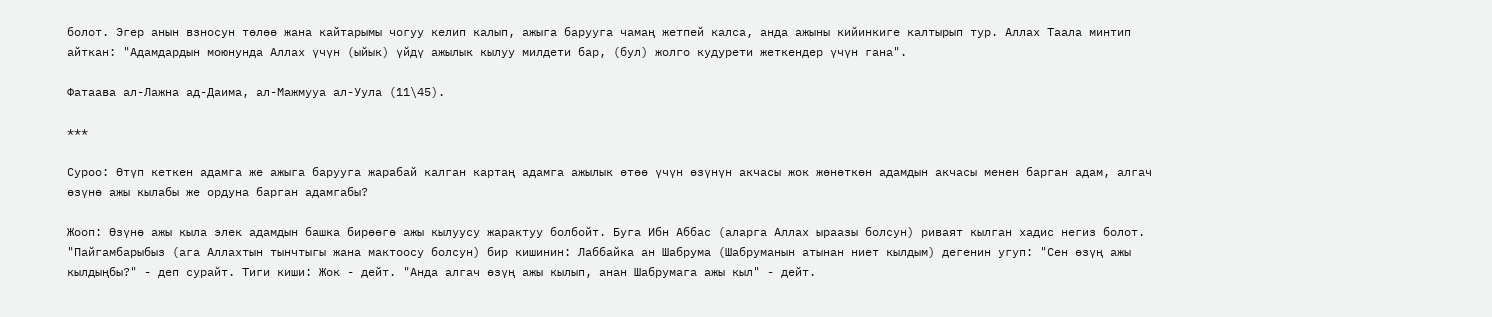болот. Эгер анын взносун төлөө жана кайтарымы чогуу келип калып, ажыга барууга чамаң жетпей калса, анда ажыны кийинкиге калтырып тур. Аллах Таала минтип айткан: "Адамдардын моюнунда Аллах үчүн (ыйык) үйдү ажылык кылуу милдети бар, (бул) жолго кудурети жеткендер үчүн гана".

Фатаава ал-Лажна ад-Даима, ал-Мажмууа ал-Уула (11\45).

***

Суроо: Өтүп кеткен адамга же ажыга барууга жарабай калган картаң адамга ажылык өтөө үчүн өзүнүн акчасы жок жөнөткөн адамдын акчасы менен барган адам, алгач өзүнө ажы кылабы же ордуна барган адамгабы?

Жооп: Өзүнө ажы кыла элек адамдын башка бирөөгө ажы кылуусу жарактуу болбойт. Буга Ибн Аббас (аларга Аллах ыраазы болсун) риваят кылган хадис негиз болот. "Пайгамбарыбыз (ага Аллахтын тынчтыгы жана мактоосу болсун) бир кишинин: Лаббайка ан Шабрума (Шабруманын атынан ниет кылдым) дегенин угуп: "Сен өзүң ажы кылдыңбы?" - деп сурайт. Тиги киши: Жок - дейт. "Анда алгач өзүң ажы кылып, анан Шабрумага ажы кыл" - дейт.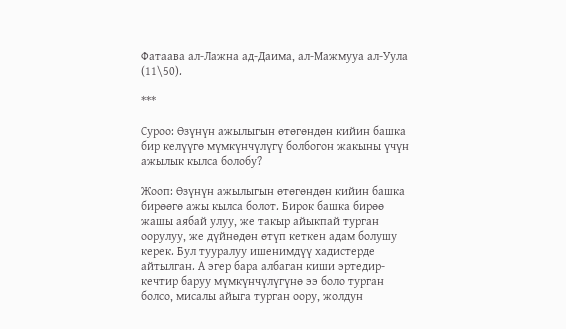Фатаава ал-Лажна ад-Даима, ал-Мажмууа ал-Уула (11\50).

***

Суроо: Өзүнүн ажылыгын өтөгөндөн кийин башка бир келүүгө мүмкүнчүлүгү болбогон жакыны үчүн ажылык кылса болобу?

Жооп: Өзүнүн ажылыгын өтөгөндөн кийин башка бирөөгө ажы кылса болот. Бирок башка бирөө жашы аябай улуу, же такыр айыкпай турган оорулуу, же дүйнөдөн өтүп кеткен адам болушу керек. Бул тууралуу ишенимдүү хадистерде айтылган. А эгер бара албаган киши эртедир-кечтир баруу мүмкүнчүлүгүнө ээ боло турган болсо, мисалы айыга турган оору, жолдун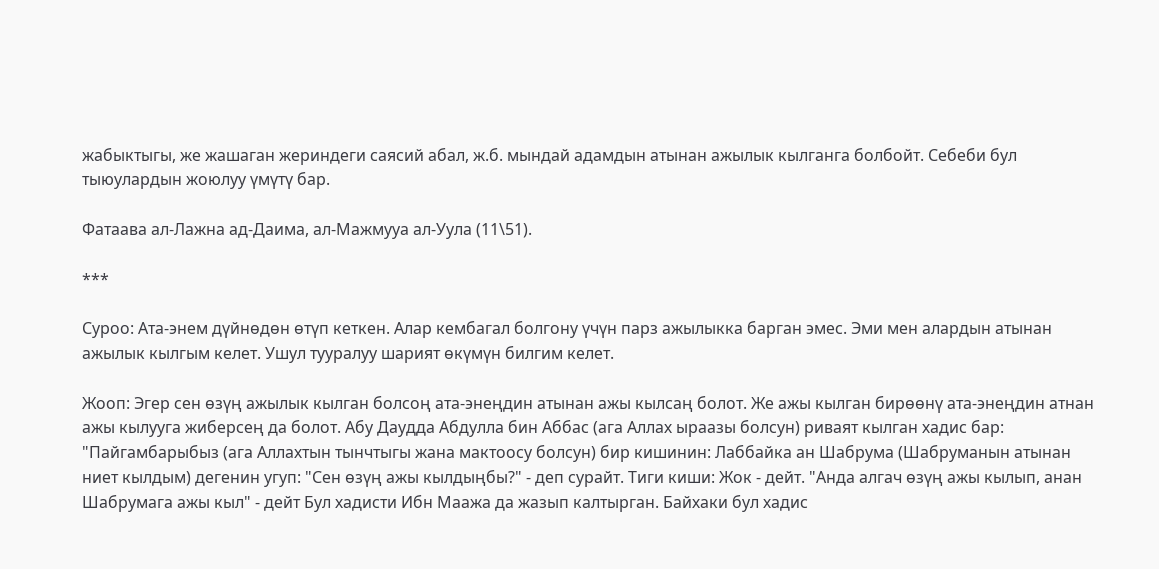жабыктыгы, же жашаган жериндеги саясий абал, ж.б. мындай адамдын атынан ажылык кылганга болбойт. Себеби бул тыюулардын жоюлуу үмүтү бар.

Фатаава ал-Лажна ад-Даима, ал-Мажмууа ал-Уула (11\51).

***

Суроо: Ата-энем дүйнөдөн өтүп кеткен. Алар кембагал болгону үчүн парз ажылыкка барган эмес. Эми мен алардын атынан ажылык кылгым келет. Ушул тууралуу шарият өкүмүн билгим келет.

Жооп: Эгер сен өзүң ажылык кылган болсоң ата-энеңдин атынан ажы кылсаң болот. Же ажы кылган бирөөнү ата-энеңдин атнан ажы кылууга жиберсең да болот. Абу Даудда Абдулла бин Аббас (ага Аллах ыраазы болсун) риваят кылган хадис бар: "Пайгамбарыбыз (ага Аллахтын тынчтыгы жана мактоосу болсун) бир кишинин: Лаббайка ан Шабрума (Шабруманын атынан ниет кылдым) дегенин угуп: "Сен өзүң ажы кылдыңбы?" - деп сурайт. Тиги киши: Жок - дейт. "Анда алгач өзүң ажы кылып, анан Шабрумага ажы кыл" - дейт Бул хадисти Ибн Маажа да жазып калтырган. Байхаки бул хадис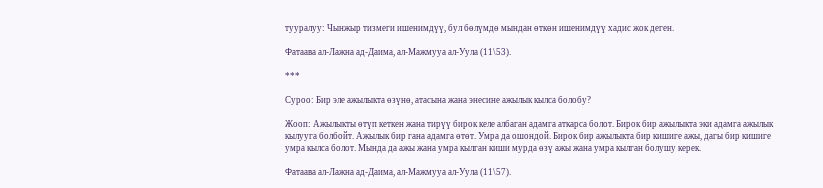тууралуу: Чынжыр тизмеги ишенимдүү, бул бөлүмдө мындан өткөн ишенимдүү хадис жок деген.

Фатаава ал-Лажна ад-Даима, ал-Мажмууа ал-Уула (11\53).

***

Суроо: Бир эле ажылыкта өзүнө, атасына жана энесине ажылык кылса болобу?

Жооп: Ажылыкты өтүп кеткен жана тирүү бирок келе албаган адамга аткарса болот. Бирок бир ажылыкта эки адамга ажылык кылууга болбойт. Ажылык бир гана адамга өтөт. Умра да ошондой. Бирок бир ажылыкта бир кишиге ажы, дагы бир кишиге умра кылса болот. Мында да ажы жана умра кылган киши мурда өзү ажы жана умра кылган болушу керек.

Фатаава ал-Лажна ад-Даима, ал-Мажмууа ал-Уула (11\57).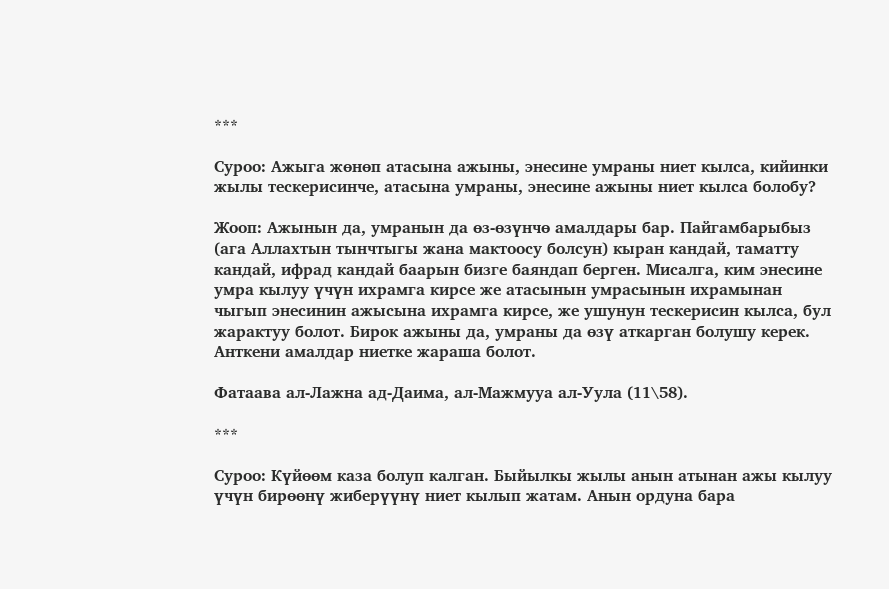***

Суроо: Ажыга жөнөп атасына ажыны, энесине умраны ниет кылса, кийинки жылы тескерисинче, атасына умраны, энесине ажыны ниет кылса болобу?

Жооп: Ажынын да, умранын да өз-өзүнчө амалдары бар. Пайгамбарыбыз (ага Аллахтын тынчтыгы жана мактоосу болсун) кыран кандай, таматту кандай, ифрад кандай баарын бизге баяндап берген. Мисалга, ким энесине умра кылуу үчүн ихрамга кирсе же атасынын умрасынын ихрамынан чыгып энесинин ажысына ихрамга кирсе, же ушунун тескерисин кылса, бул жарактуу болот. Бирок ажыны да, умраны да өзү аткарган болушу керек. Анткени амалдар ниетке жараша болот.

Фатаава ал-Лажна ад-Даима, ал-Мажмууа ал-Уула (11\58).

***

Суроо: Күйөөм каза болуп калган. Быйылкы жылы анын атынан ажы кылуу үчүн бирөөнү жиберүүнү ниет кылып жатам. Анын ордуна бара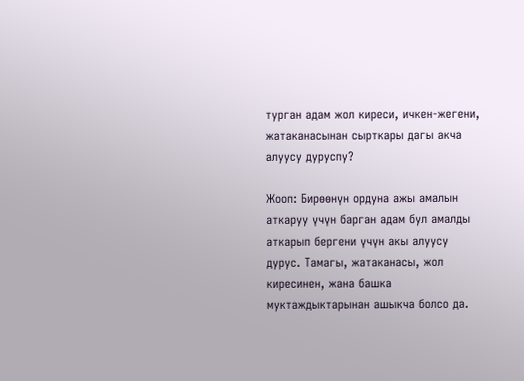турган адам жол киреси, ичкен-жегени, жатаканасынан сырткары дагы акча алуусу дуруспу?

Жооп: Бирөөнүн ордуна ажы амалын аткаруу үчүн барган адам бул амалды аткарып бергени үчүн акы алуусу дурус. Тамагы, жатаканасы, жол киресинен, жана башка муктаждыктарынан ашыкча болсо да.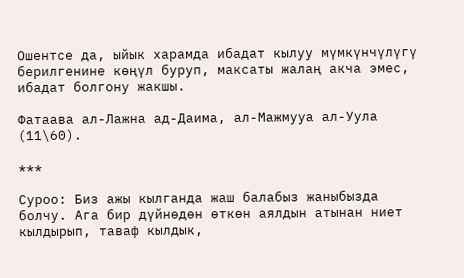Ошентсе да, ыйык харамда ибадат кылуу мүмкүнчүлүгү берилгенине көңүл буруп, максаты жалаң акча эмес, ибадат болгону жакшы.

Фатаава ал-Лажна ад-Даима, ал-Мажмууа ал-Уула (11\60).

***

Суроо: Биз ажы кылганда жаш балабыз жаныбызда болчу. Ага бир дүйнөдөн өткөн аялдын атынан ниет кылдырып, таваф кылдык,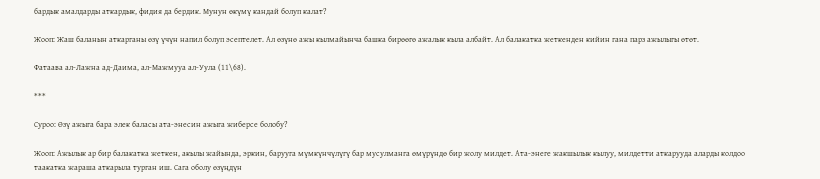бардык амалдарды аткардык, фидия да бердик. Мунун өкүмү кандай болуп калат?

Жооп: Жаш баланын аткарганы өзү үчүн напил болуп эсептелет. Ал өзүнө ажы кылмайынча башка бирөөгө ажалык кыла албайт. Ал балакатка жеткенден кийин гана парз ажылыгы өтөт.

Фатаава ал-Лажна ад-Даима, ал-Мажмууа ал-Уула (11\68).

***

Суроо: Өзү ажыга бара элек баласы ата-энесин ажыга жиберсе болобу?

Жооп: Ажылык ар бир балакатка жеткен, акылы жайында, эркин, барууга мүмкүнчүлүгү бар мусулманга өмүрүндө бир жолу милдет. Ата-энеге жакшылык кылуу, милдетти аткарууда аларды колдоо таакатка жараша аткарыла турган иш. Сага оболу өзүңдүн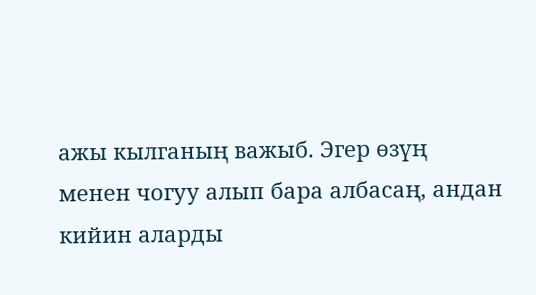ажы кылганың важыб. Эгер өзүң менен чогуу алып бара албасаң, андан кийин аларды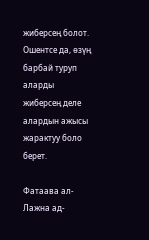жиберсең болот. Ошентсе да, өзүң барбай туруп аларды жиберсең деле алардын ажысы жарактуу боло берет.

Фатаава ал-Лажна ад-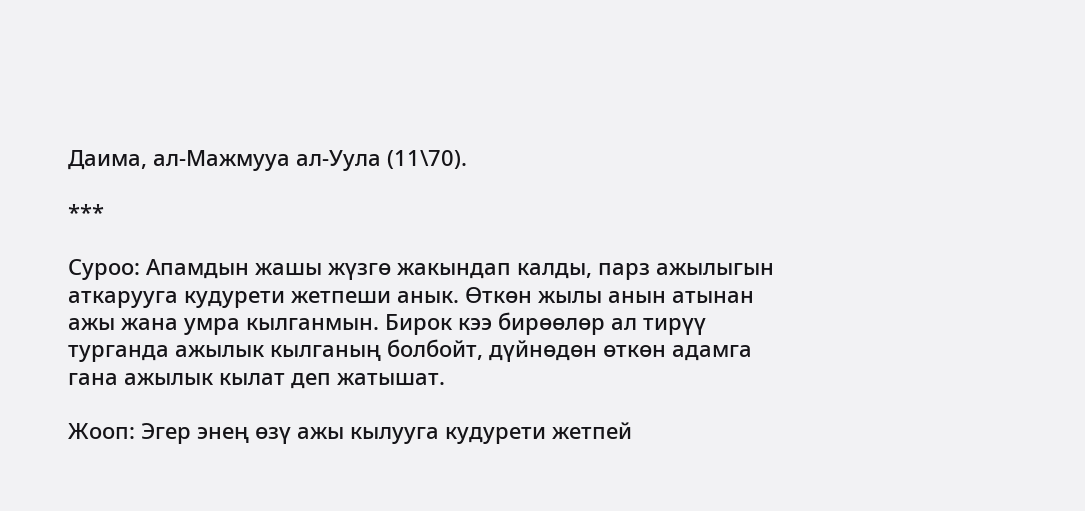Даима, ал-Мажмууа ал-Уула (11\70).

***

Суроо: Апамдын жашы жүзгө жакындап калды, парз ажылыгын аткарууга кудурети жетпеши анык. Өткөн жылы анын атынан ажы жана умра кылганмын. Бирок кээ бирөөлөр ал тирүү турганда ажылык кылганың болбойт, дүйнөдөн өткөн адамга гана ажылык кылат деп жатышат.

Жооп: Эгер энең өзү ажы кылууга кудурети жетпей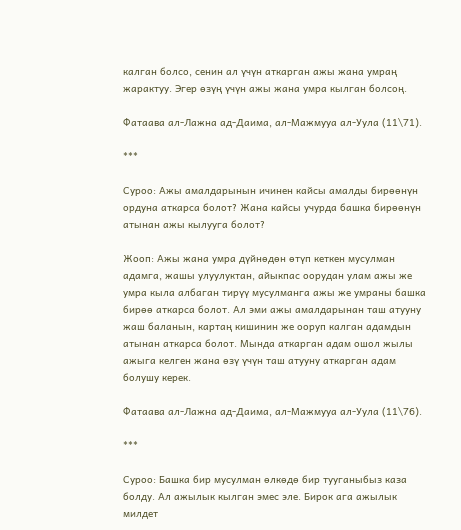калган болсо, сенин ал үчүн аткарган ажы жана умраң жарактуу. Эгер өзүң үчүн ажы жана умра кылган болсоң.

Фатаава ал-Лажна ад-Даима, ал-Мажмууа ал-Уула (11\71).

***

Суроо: Ажы амалдарынын ичинен кайсы амалды бирөөнүн ордуна аткарса болот? Жана кайсы учурда башка бирөөнүн атынан ажы кылууга болот?

Жооп: Ажы жана умра дүйнөдөн өтүп кеткен мусулман адамга, жашы улуулуктан, айыкпас оорудан улам ажы же умра кыла албаган тирүү мусулманга ажы же умраны башка бирөө аткарса болот. Ал эми ажы амалдарынан таш атууну жаш баланын, картаң кишинин же ооруп калган адамдын атынан аткарса болот. Мында аткарган адам ошол жылы ажыга келген жана өзү үчүн таш атууну аткарган адам болушу керек.

Фатаава ал-Лажна ад-Даима, ал-Мажмууа ал-Уула (11\76).

***

Суроо: Башка бир мусулман өлкөдө бир тууганыбыз каза болду. Ал ажылык кылган эмес эле. Бирок ага ажылык милдет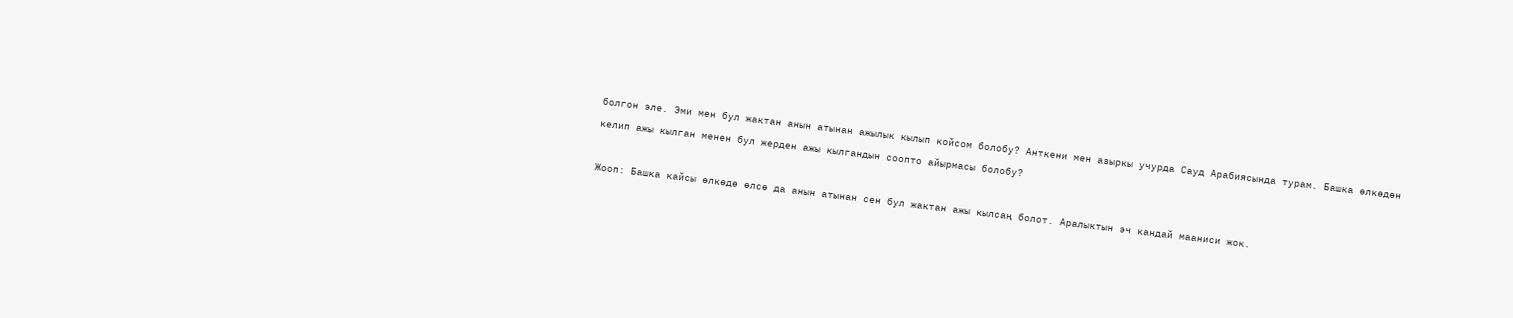болгон эле. Эми мен бул жактан анын атынан ажылык кылып койсом болобу? Анткени мен азыркы учурда Сауд Арабиясында турам. Башка өлкөдөн келип ажы кылган менен бул жерден ажы кылгандын соопто айырмасы болобу?

Жооп: Башка кайсы өлкөдө өлсө да анын атынан сен бул жактан ажы кылсаң болот. Аралыктын эч кандай мааниси жок.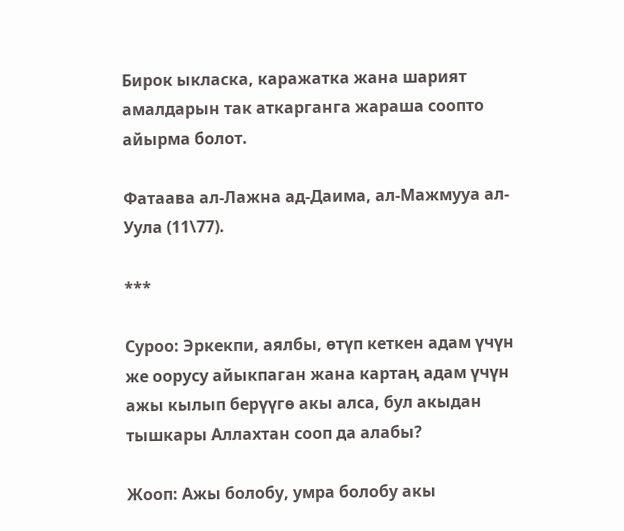Бирок ыкласка, каражатка жана шарият амалдарын так аткарганга жараша соопто айырма болот.

Фатаава ал-Лажна ад-Даима, ал-Мажмууа ал-Уула (11\77).

***

Суроо: Эркекпи, аялбы, өтүп кеткен адам үчүн же оорусу айыкпаган жана картаң адам үчүн ажы кылып берүүгө акы алса, бул акыдан тышкары Аллахтан сооп да алабы?

Жооп: Ажы болобу, умра болобу акы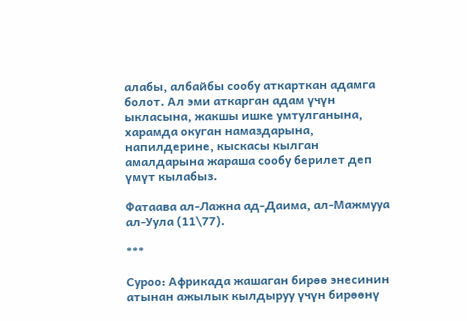алабы, албайбы сообу аткарткан адамга болот. Ал эми аткарган адам үчүн ыкласына, жакшы ишке умтулганына, харамда окуган намаздарына, напилдерине, кыскасы кылган амалдарына жараша сообу берилет деп үмүт кылабыз.

Фатаава ал-Лажна ад-Даима, ал-Мажмууа ал-Уула (11\77).

***

Суроо: Африкада жашаган бирөө энесинин атынан ажылык кылдыруу үчүн бирөөнү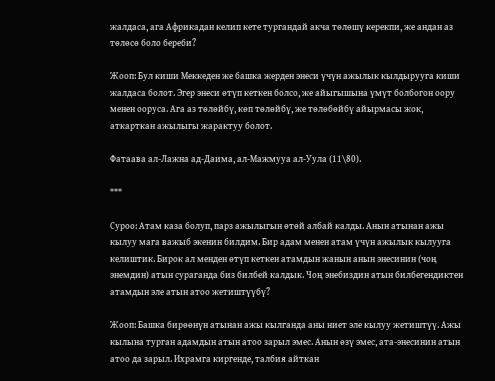жалдаса, ага Африкадан келип кете тургандай акча төлөшү керекпи, же андан аз төлөсө боло береби?

Жооп: Бул киши Меккеден же башка жерден энеси үчүн ажылык кылдырууга киши жалдаса болот. Эгер энеси өтүп кеткен болсо, же айыгышына үмүт болбогон оору менен ооруса. Ага аз төлөйбү, көп төлөйбү, же төлөбөйбү айырмасы жок, аткарткан ажылыгы жарактуу болот.

Фатаава ал-Лажна ад-Даима, ал-Мажмууа ал-Уула (11\80).

***

Суроо: Атам каза болуп, парз ажылыгын өтөй албай калды. Анын атынан ажы кылуу мага важыб экенин билдим. Бир адам менен атам үчүн ажылык кылууга келиштик. Бирок ал менден өтүп кеткен атамдын жанын анын энесинин (чоң энемдин) атын сураганда биз билбей калдык. Чоң энебиздин атын билбегендиктен атамдын эле атын атоо жетиштүүбү?

Жооп: Башка бирөөнүн атынан ажы кылганда аны ниет эле кылуу жетиштүү. Ажы кылына турган адамдын атын атоо зарыл эмес. Анын өзү эмес, ата-энесинин атын атоо да зарыл. Ихрамга киргенде, талбия айткан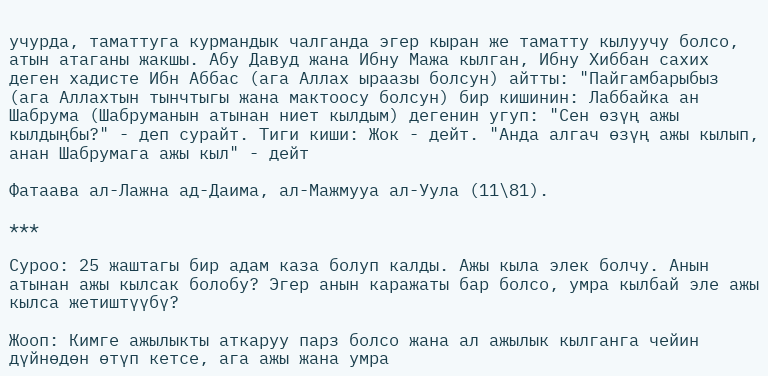учурда, таматтуга курмандык чалганда эгер кыран же таматту кылуучу болсо, атын атаганы жакшы. Абу Давуд жана Ибну Мажа кылган, Ибну Хиббан сахих деген хадисте Ибн Аббас (ага Аллах ыраазы болсун) айтты: "Пайгамбарыбыз (ага Аллахтын тынчтыгы жана мактоосу болсун) бир кишинин: Лаббайка ан Шабрума (Шабруманын атынан ниет кылдым) дегенин угуп: "Сен өзүң ажы кылдыңбы?" - деп сурайт. Тиги киши: Жок - дейт. "Анда алгач өзүң ажы кылып, анан Шабрумага ажы кыл" - дейт

Фатаава ал-Лажна ад-Даима, ал-Мажмууа ал-Уула (11\81).

***

Суроо: 25 жаштагы бир адам каза болуп калды. Ажы кыла элек болчу. Анын атынан ажы кылсак болобу? Эгер анын каражаты бар болсо, умра кылбай эле ажы кылса жетиштүүбү?

Жооп: Кимге ажылыкты аткаруу парз болсо жана ал ажылык кылганга чейин дүйнөдөн өтүп кетсе, ага ажы жана умра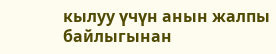кылуу үчүн анын жалпы байлыгынан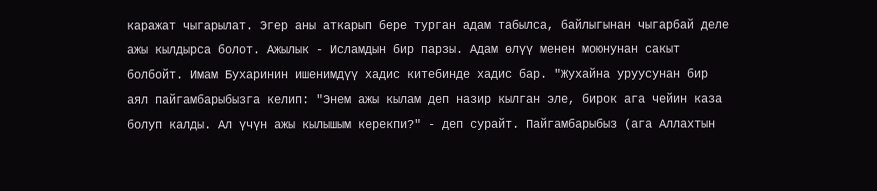каражат чыгарылат. Эгер аны аткарып бере турган адам табылса, байлыгынан чыгарбай деле ажы кылдырса болот. Ажылык - Исламдын бир парзы. Адам өлүү менен моюнунан сакыт болбойт. Имам Бухаринин ишенимдүү хадис китебинде хадис бар. "Жухайна уруусунан бир аял пайгамбарыбызга келип: "Энем ажы кылам деп назир кылган эле, бирок ага чейин каза болуп калды. Ал үчүн ажы кылышым керекпи?" - деп сурайт. Пайгамбарыбыз (ага Аллахтын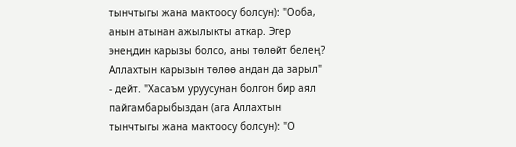тынчтыгы жана мактоосу болсун): "Ооба, анын атынан ажылыкты аткар. Эгер энеңдин карызы болсо, аны төлөйт белең? Аллахтын карызын төлөө андан да зарыл" - дейт. "Хасаъм уруусунан болгон бир аял пайгамбарыбыздан (ага Аллахтын тынчтыгы жана мактоосу болсун): "О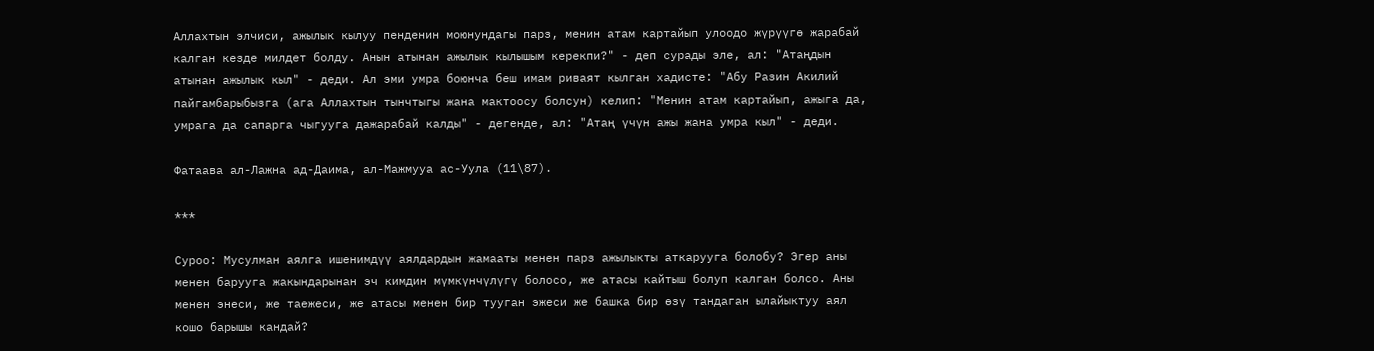Аллахтын элчиси, ажылык кылуу пенденин моюнундагы парз, менин атам картайып улоодо жүрүүгө жарабай калган кезде милдет болду. Анын атынан ажылык кылышым керекпи?" - деп сурады эле, ал: "Атаңдын атынан ажылык кыл" - деди. Ал эми умра боюнча беш имам риваят кылган хадисте: "Абу Разин Акилий пайгамбарыбызга (ага Аллахтын тынчтыгы жана мактоосу болсун) келип: "Менин атам картайып, ажыга да, умрага да сапарга чыгууга дажарабай калды" - дегенде, ал: "Атаң үчүн ажы жана умра кыл" - деди.

Фатаава ал-Лажна ад-Даима, ал-Мажмууа ас-Уула (11\87).

***

Суроо: Мусулман аялга ишенимдүү аялдардын жамааты менен парз ажылыкты аткарууга болобу? Эгер аны менен барууга жакындарынан эч кимдин мүмкүнчүлүгү болосо, же атасы кайтыш болуп калган болсо. Аны менен энеси, же таежеси, же атасы менен бир тууган эжеси же башка бир өзү тандаган ылайыктуу аял кошо барышы кандай?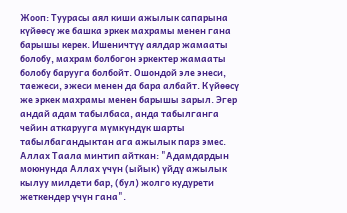Жооп: Туурасы аял киши ажылык сапарына күйөөсү же башка эркек махрамы менен гана барышы керек. Ишеничтүү аялдар жамааты болобу, махрам болбогон эркектер жамааты болобу барууга болбойт. Ошондой эле энеси, таежеси, эжеси менен да бара албайт. Күйөөсү же эркек махрамы менен барышы зарыл. Эгер андай адам табылбаса, анда табылганга чейин аткарууга мүмкүндүк шарты табылбагандыктан ага ажылык парз эмес. Аллах Таала минтип айткан: "Адамдардын моюнунда Аллах үчүн (ыйык) үйдү ажылык кылуу милдети бар, (бул) жолго кудурети жеткендер үчүн гана".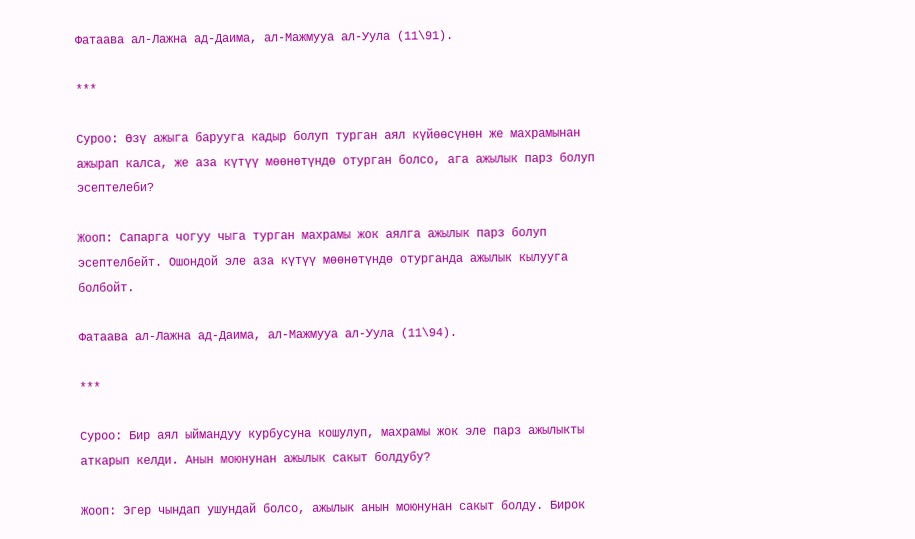Фатаава ал-Лажна ад-Даима, ал-Мажмууа ал-Уула (11\91).

***

Суроо: Өзү ажыга барууга кадыр болуп турган аял күйөөсүнөн же махрамынан ажырап калса, же аза күтүү мөөнөтүндө отурган болсо, ага ажылык парз болуп эсептелеби?

Жооп: Сапарга чогуу чыга турган махрамы жок аялга ажылык парз болуп эсептелбейт. Ошондой эле аза күтүү мөөнөтүндө отурганда ажылык кылууга болбойт.

Фатаава ал-Лажна ад-Даима, ал-Мажмууа ал-Уула (11\94).

***

Суроо: Бир аял ыймандуу курбусуна кошулуп, махрамы жок эле парз ажылыкты аткарып келди. Анын моюнунан ажылык сакыт болдубу?

Жооп: Эгер чындап ушундай болсо, ажылык анын моюнунан сакыт болду. Бирок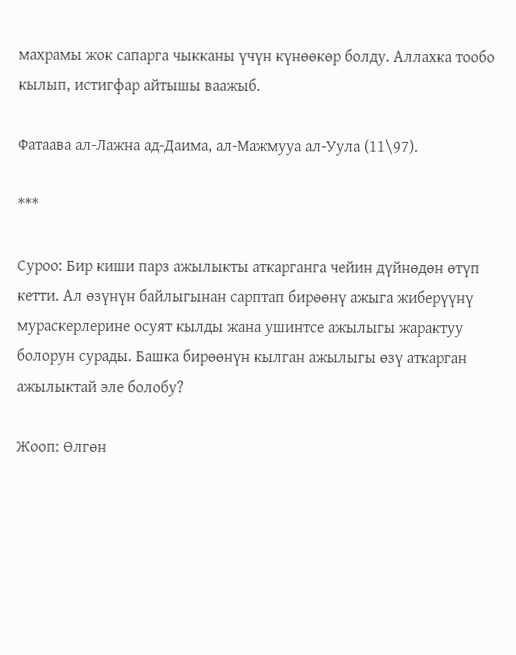махрамы жок сапарга чыкканы үчүн күнөөкөр болду. Аллахка тообо кылып, истигфар айтышы ваажыб.

Фатаава ал-Лажна ад-Даима, ал-Мажмууа ал-Уула (11\97).

***

Суроо: Бир киши парз ажылыкты аткарганга чейин дүйнөдөн өтүп кетти. Ал өзүнүн байлыгынан сарптап бирөөнү ажыга жиберүүнү мураскерлерине осуят кылды жана ушинтсе ажылыгы жарактуу болорун сурады. Башка бирөөнүн кылган ажылыгы өзү аткарган ажылыктай эле болобу?

Жооп: Өлгөн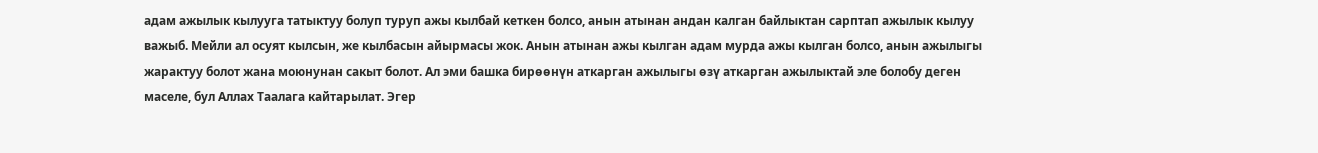адам ажылык кылууга татыктуу болуп туруп ажы кылбай кеткен болсо, анын атынан андан калган байлыктан сарптап ажылык кылуу важыб. Мейли ал осуят кылсын, же кылбасын айырмасы жок. Анын атынан ажы кылган адам мурда ажы кылган болсо, анын ажылыгы жарактуу болот жана моюнунан сакыт болот. Ал эми башка бирөөнүн аткарган ажылыгы өзү аткарган ажылыктай эле болобу деген маселе, бул Аллах Таалага кайтарылат. Эгер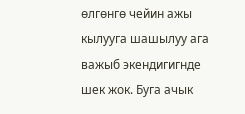өлгөнгө чейин ажы кылууга шашылуу ага важыб экендигигнде шек жок. Буга ачык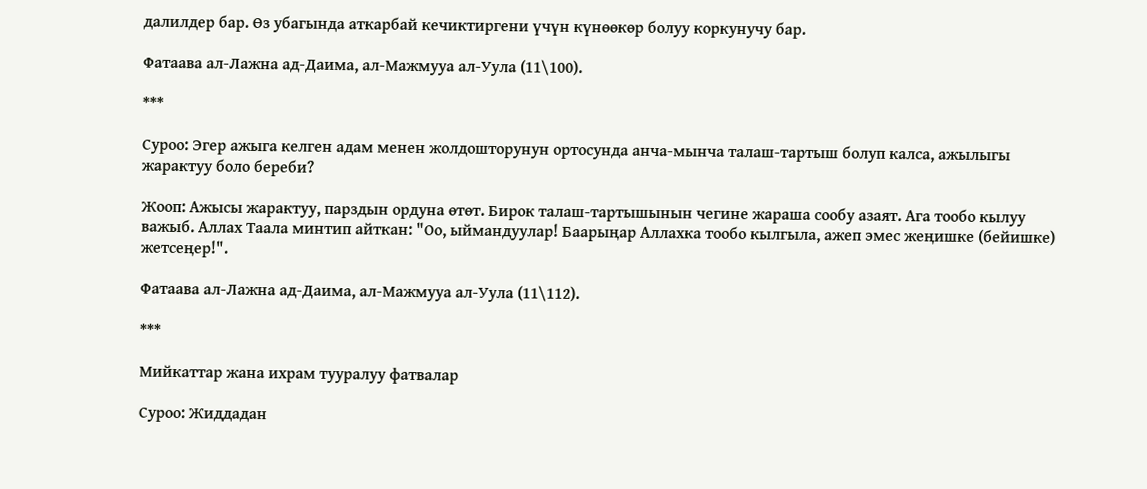далилдер бар. Өз убагында аткарбай кечиктиргени үчүн күнөөкөр болуу коркунучу бар.

Фатаава ал-Лажна ад-Даима, ал-Мажмууа ал-Уула (11\100).

***

Суроо: Эгер ажыга келген адам менен жолдошторунун ортосунда анча-мынча талаш-тартыш болуп калса, ажылыгы жарактуу боло береби?

Жооп: Ажысы жарактуу, парздын ордуна өтөт. Бирок талаш-тартышынын чегине жараша сообу азаят. Ага тообо кылуу важыб. Аллах Таала минтип айткан: "Оо, ыймандуулар! Баарыңар Аллахка тообо кылгыла, ажеп эмес жеңишке (бейишке) жетсеңер!".

Фатаава ал-Лажна ад-Даима, ал-Мажмууа ал-Уула (11\112).

***

Мийкаттар жана ихрам тууралуу фатвалар

Суроо: Жиддадан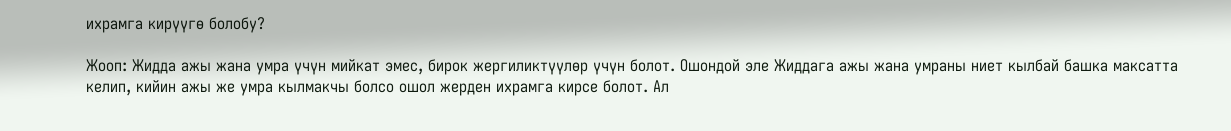ихрамга кирүүгө болобу?

Жооп: Жидда ажы жана умра үчүн мийкат эмес, бирок жергиликтүүлөр үчүн болот. Ошондой эле Жиддага ажы жана умраны ниет кылбай башка максатта келип, кийин ажы же умра кылмакчы болсо ошол жерден ихрамга кирсе болот. Ал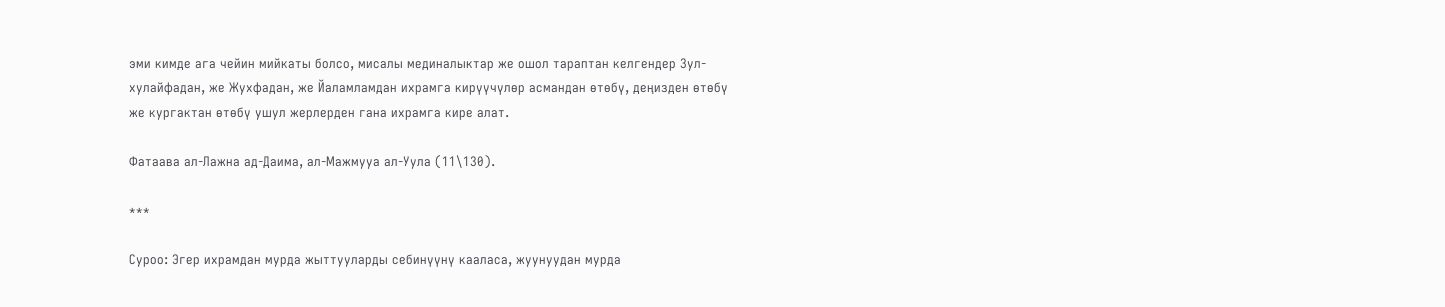эми кимде ага чейин мийкаты болсо, мисалы мединалыктар же ошол тараптан келгендер Зул-хулайфадан, же Жухфадан, же Йаламламдан ихрамга кирүүчүлөр асмандан өтөбү, деңизден өтөбү же кургактан өтөбү ушул жерлерден гана ихрамга кире алат.

Фатаава ал-Лажна ад-Даима, ал-Мажмууа ал-Уула (11\130).

***

Суроо: Эгер ихрамдан мурда жыттууларды себинүүнү кааласа, жуунуудан мурда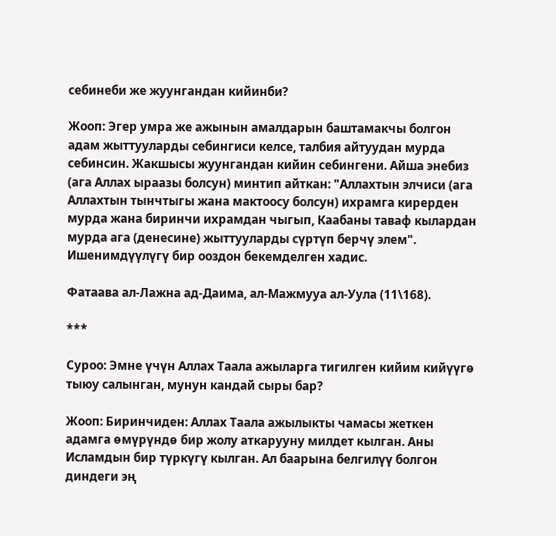себинеби же жуунгандан кийинби?

Жооп: Эгер умра же ажынын амалдарын баштамакчы болгон адам жыттууларды себингиси келсе, талбия айтуудан мурда себинсин. Жакшысы жуунгандан кийин себингени. Айша энебиз (ага Аллах ыраазы болсун) минтип айткан: "Аллахтын элчиси (ага Аллахтын тынчтыгы жана мактоосу болсун) ихрамга кирерден мурда жана биринчи ихрамдан чыгып, Каабаны таваф кылардан мурда ага (денесине) жыттууларды сүртүп берчү элем". Ишенимдүүлүгү бир ооздон бекемделген хадис.

Фатаава ал-Лажна ад-Даима, ал-Мажмууа ал-Уула (11\168).

***

Суроо: Эмне үчүн Аллах Таала ажыларга тигилген кийим кийүүгө тыюу салынган, мунун кандай сыры бар?

Жооп: Биринчиден: Аллах Таала ажылыкты чамасы жеткен адамга өмүрүндө бир жолу аткарууну милдет кылган. Аны Исламдын бир түркүгү кылган. Ал баарына белгилүү болгон диндеги эң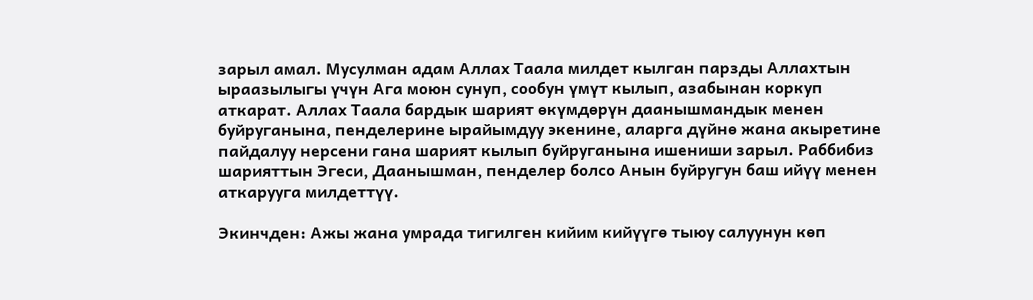зарыл амал. Мусулман адам Аллах Таала милдет кылган парзды Аллахтын ыраазылыгы үчүн Ага моюн сунуп, сообун үмүт кылып, азабынан коркуп аткарат. Аллах Таала бардык шарият өкүмдөрүн даанышмандык менен буйруганына, пенделерине ырайымдуу экенине, аларга дүйнө жана акыретине пайдалуу нерсени гана шарият кылып буйруганына ишениши зарыл. Раббибиз шарияттын Эгеси, Даанышман, пенделер болсо Анын буйругун баш ийүү менен аткарууга милдеттүү.

Экинчден: Ажы жана умрада тигилген кийим кийүүгө тыюу салуунун көп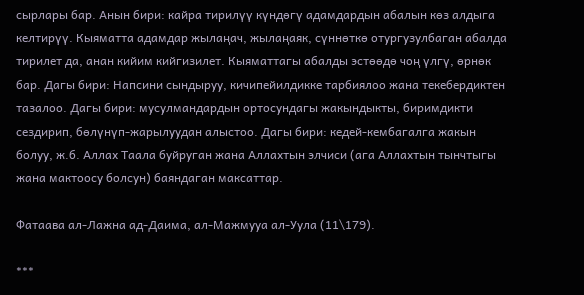сырлары бар. Анын бири: кайра тирилүү күндөгү адамдардын абалын көз алдыга келтирүү. Кыяматта адамдар жылаңач, жылаңаяк, сүннөткө отургузулбаган абалда тирилет да, анан кийим кийгизилет. Кыяматтагы абалды эстөөдө чоң үлгү, өрнөк бар. Дагы бири: Напсини сындыруу, кичипейилдикке тарбиялоо жана текебердиктен тазалоо. Дагы бири: мусулмандардын ортосундагы жакындыкты, биримдикти сездирип, бөлүнүп-жарылуудан алыстоо. Дагы бири: кедей-кембагалга жакын болуу, ж.б. Аллах Таала буйруган жана Аллахтын элчиси (ага Аллахтын тынчтыгы жана мактоосу болсун) баяндаган максаттар.

Фатаава ал-Лажна ад-Даима, ал-Мажмууа ал-Уула (11\179).

***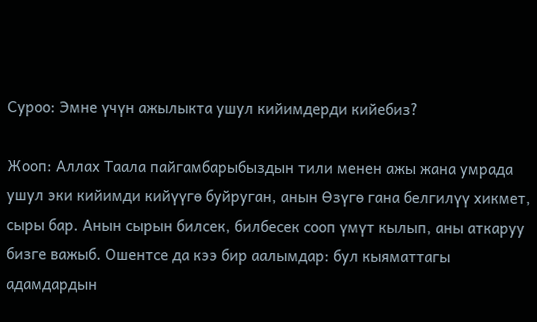Суроо: Эмне үчүн ажылыкта ушул кийимдерди кийебиз?

Жооп: Аллах Таала пайгамбарыбыздын тили менен ажы жана умрада ушул эки кийимди кийүүгө буйруган, анын Өзүгө гана белгилүү хикмет, сыры бар. Анын сырын билсек, билбесек сооп үмүт кылып, аны аткаруу бизге важыб. Ошентсе да кээ бир аалымдар: бул кыяматтагы адамдардын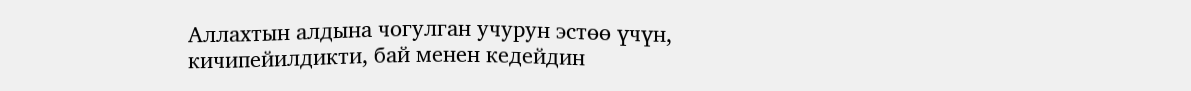Аллахтын алдына чогулган учурун эстөө үчүн, кичипейилдикти, бай менен кедейдин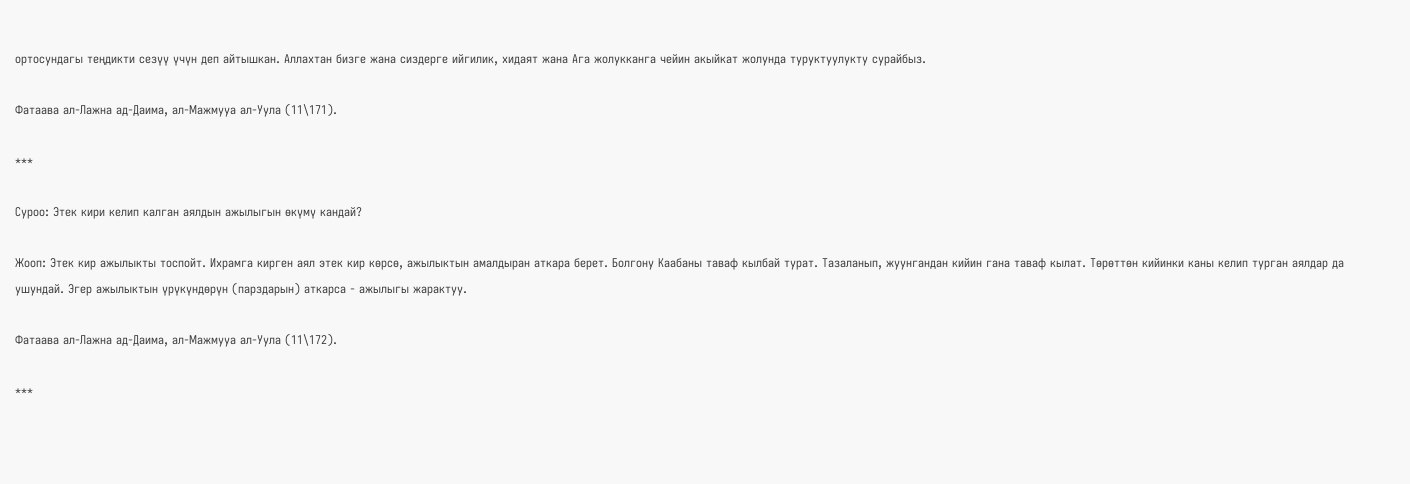ортосундагы теңдикти сезүү үчүн деп айтышкан. Аллахтан бизге жана сиздерге ийгилик, хидаят жана Ага жолукканга чейин акыйкат жолунда туруктуулукту сурайбыз.

Фатаава ал-Лажна ад-Даима, ал-Мажмууа ал-Уула (11\171).

***

Суроо: Этек кири келип калган аялдын ажылыгын өкүмү кандай?

Жооп: Этек кир ажылыкты тоспойт. Ихрамга кирген аял этек кир көрсө, ажылыктын амалдыран аткара берет. Болгону Каабаны таваф кылбай турат. Тазаланып, жуунгандан кийин гана таваф кылат. Төрөттөн кийинки каны келип турган аялдар да ушундай. Эгер ажылыктын үрүкүндөрүн (парздарын) аткарса - ажылыгы жарактуу.

Фатаава ал-Лажна ад-Даима, ал-Мажмууа ал-Уула (11\172).

***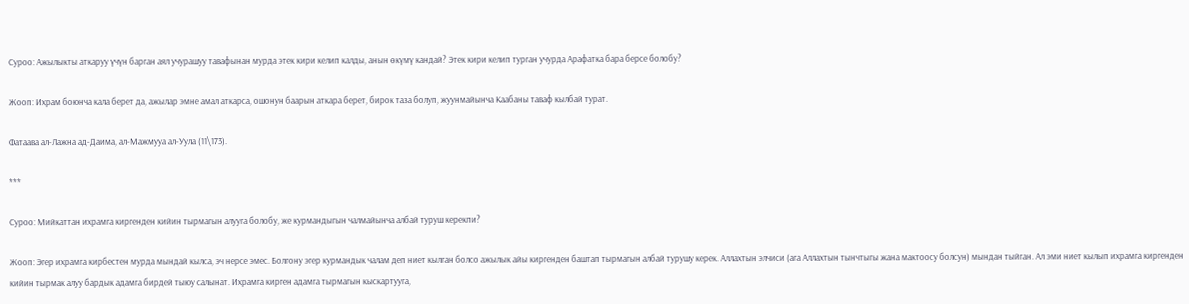Суроо: Ажылыкты аткаруу үчүн барган аял учурашуу тавафынан мурда этек кири келип калды, анын өкүмү кандай? Этек кири келип турган учурда Арафатка бара берсе болобу?

Жооп: Ихрам боюнча кала берет да, ажылар эмне амал аткарса, ошонун баарын аткара берет, бирок таза болуп, жуунмайынча Каабаны таваф кылбай турат.

Фатаава ал-Лажна ад-Даима, ал-Мажмууа ал-Уула (11\173).

***

Суроо: Мийкаттан ихрамга киргенден кийин тырмагын алууга болобу, же курмандыгын чалмайынча албай туруш керекпи?

Жооп: Эгер ихрамга кирбестен мурда мындай кылса, эч нерсе эмес. Болгону эгер курмандык чалам деп ниет кылган болсо ажылык айы киргенден баштап тырмагын албай турушу керек. Аллахтын элчиси (ага Аллахтын тынчтыгы жана мактоосу болсун) мындан тыйган. Ал эми ниет кылып ихрамга киргенден кийин тырмак алуу бардык адамга бирдей тыюу салынат. Ихрамга кирген адамга тырмагын кыскартууга,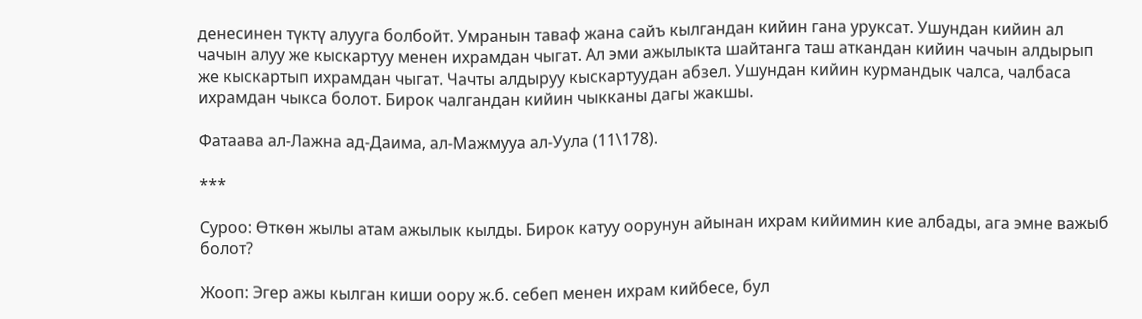денесинен түктү алууга болбойт. Умранын таваф жана сайъ кылгандан кийин гана уруксат. Ушундан кийин ал чачын алуу же кыскартуу менен ихрамдан чыгат. Ал эми ажылыкта шайтанга таш аткандан кийин чачын алдырып же кыскартып ихрамдан чыгат. Чачты алдыруу кыскартуудан абзел. Ушундан кийин курмандык чалса, чалбаса ихрамдан чыкса болот. Бирок чалгандан кийин чыкканы дагы жакшы.

Фатаава ал-Лажна ад-Даима, ал-Мажмууа ал-Уула (11\178).

***

Суроо: Өткөн жылы атам ажылык кылды. Бирок катуу оорунун айынан ихрам кийимин кие албады, ага эмне важыб болот?

Жооп: Эгер ажы кылган киши оору ж.б. себеп менен ихрам кийбесе, бул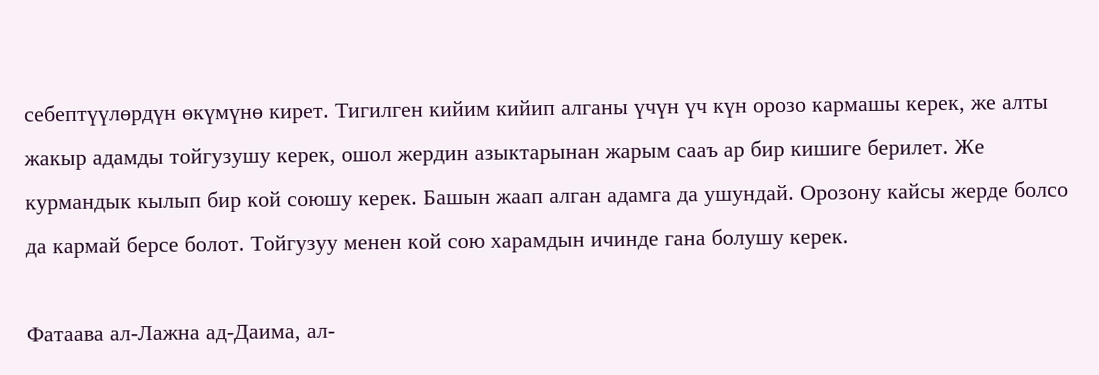себептүүлөрдүн өкүмүнө кирет. Тигилген кийим кийип алганы үчүн үч күн орозо кармашы керек, же алты жакыр адамды тойгузушу керек, ошол жердин азыктарынан жарым сааъ ар бир кишиге берилет. Же курмандык кылып бир кой союшу керек. Башын жаап алган адамга да ушундай. Орозону кайсы жерде болсо да кармай берсе болот. Тойгузуу менен кой сою харамдын ичинде гана болушу керек.

Фатаава ал-Лажна ад-Даима, ал-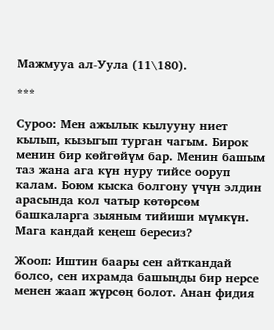Мажмууа ал-Уула (11\180).

***

Суроо: Мен ажылык кылууну ниет кылып, кызыгып турган чагым. Бирок менин бир көйгөйүм бар. Менин башым таз жана ага күн нуру тийсе ооруп калам. Боюм кыска болгону үчүн элдин арасында кол чатыр көтөрсөм башкаларга зыяным тийиши мүмкүн. Мага кандай кеңеш бересиз?

Жооп: Иштин баары сен айткандай болсо, сен ихрамда башыңды бир нерсе менен жаап жүрсөң болот. Анан фидия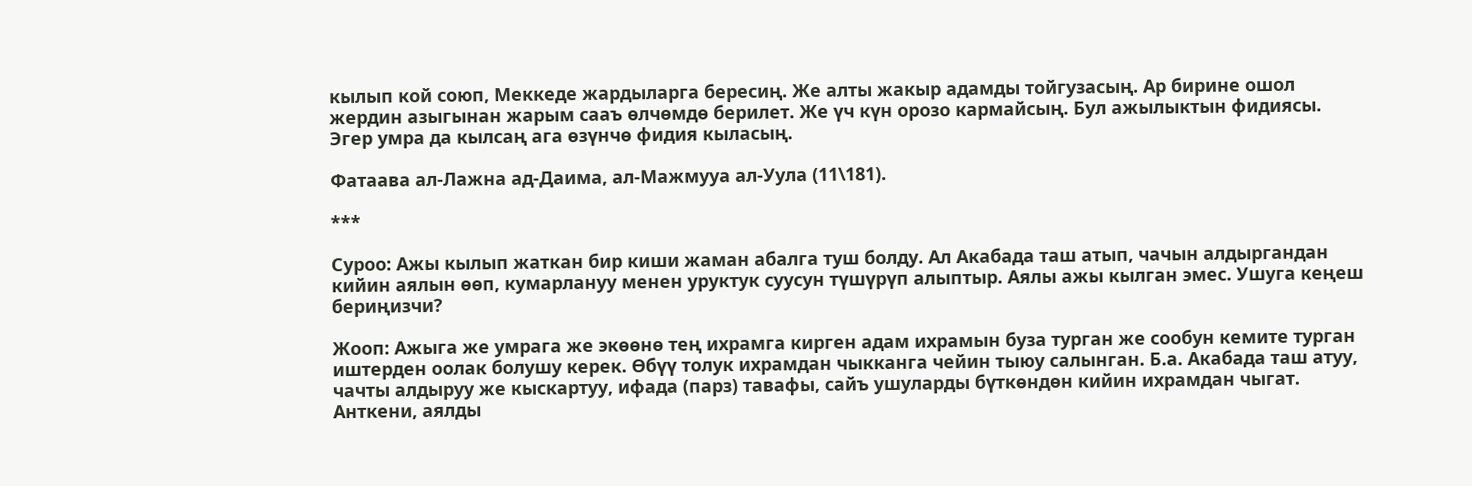кылып кой союп, Меккеде жардыларга бересиң. Же алты жакыр адамды тойгузасың. Ар бирине ошол жердин азыгынан жарым сааъ өлчөмдө берилет. Же үч күн орозо кармайсың. Бул ажылыктын фидиясы. Эгер умра да кылсаң ага өзүнчө фидия кыласың.

Фатаава ал-Лажна ад-Даима, ал-Мажмууа ал-Уула (11\181).

***

Суроо: Ажы кылып жаткан бир киши жаман абалга туш болду. Ал Акабада таш атып, чачын алдыргандан кийин аялын өөп, кумарлануу менен уруктук суусун түшүрүп алыптыр. Аялы ажы кылган эмес. Ушуга кеңеш бериңизчи?

Жооп: Ажыга же умрага же экөөнө тең ихрамга кирген адам ихрамын буза турган же сообун кемите турган иштерден оолак болушу керек. Өбүү толук ихрамдан чыкканга чейин тыюу салынган. Б.а. Акабада таш атуу, чачты алдыруу же кыскартуу, ифада (парз) тавафы, сайъ ушуларды бүткөндөн кийин ихрамдан чыгат. Анткени, аялды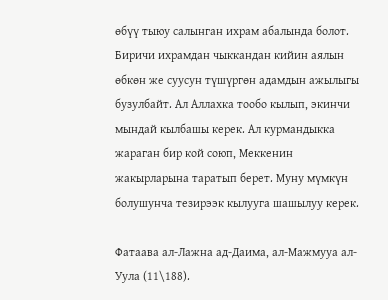өбүү тыюу салынган ихрам абалында болот. Биричи ихрамдан чыккандан кийин аялын өбкөн же суусун түшүргөн адамдын ажылыгы бузулбайт. Ал Аллахка тообо кылып, экинчи мындай кылбашы керек. Ал курмандыкка жараган бир кой союп, Меккенин жакырларына таратып берет. Муну мүмкүн болушунча тезирээк кылууга шашылуу керек.

Фатаава ал-Лажна ад-Даима, ал-Мажмууа ал-Уула (11\188).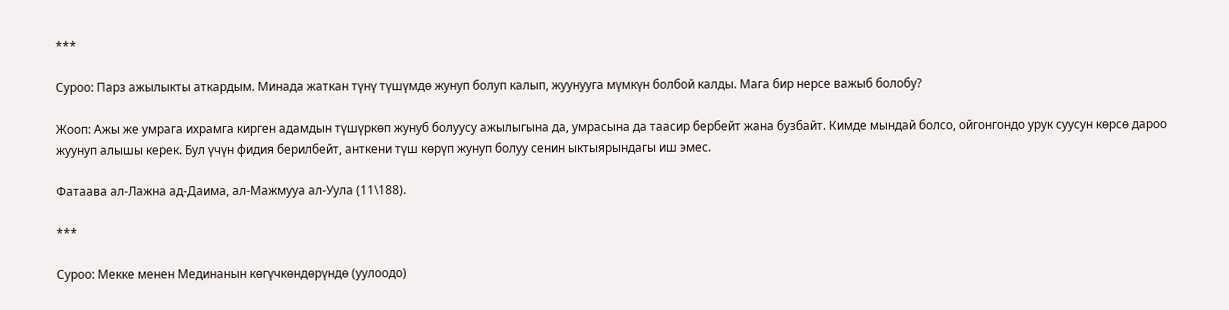***

Суроо: Парз ажылыкты аткардым. Минада жаткан түнү түшүмдө жунуп болуп калып, жуунууга мүмкүн болбой калды. Мага бир нерсе важыб болобу?

Жооп: Ажы же умрага ихрамга кирген адамдын түшүркөп жунуб болуусу ажылыгына да, умрасына да таасир бербейт жана бузбайт. Кимде мындай болсо, ойгонгондо урук суусун көрсө дароо жуунуп алышы керек. Бул үчүн фидия берилбейт, анткени түш көрүп жунуп болуу сенин ыктыярындагы иш эмес.

Фатаава ал-Лажна ад-Даима, ал-Мажмууа ал-Уула (11\188).

***

Суроо: Мекке менен Мединанын көгүчкөндөрүндө (уулоодо)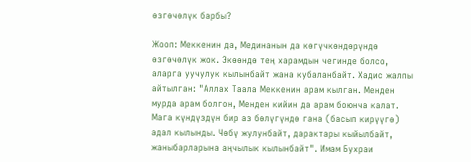өзгөчөлүк барбы?

Жооп: Меккенин да, Мединанын да көгүчкөндөрүндө өзгөчөлүк жок. Экөөндө тең харамдын чегинде болсо, аларга уучулук кылынбайт жана кубаланбайт. Хадис жалпы айтылган: "Аллах Таала Меккенин арам кылган. Менден мурда арам болгон, Менден кийин да арам боюнча калат. Мага күндүздүн бир аз бөлүгүндө гана (басып кирүүгө) адал кылынды. Чөбү жулунбайт, дарактары кыйылбайт, жаныбарларына аңчылык кылынбайт". Имам Бухраи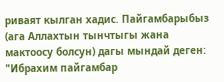риваят кылган хадис. Пайгамбарыбыз (ага Аллахтын тынчтыгы жана мактоосу болсун) дагы мындай деген: "Ибрахим пайгамбар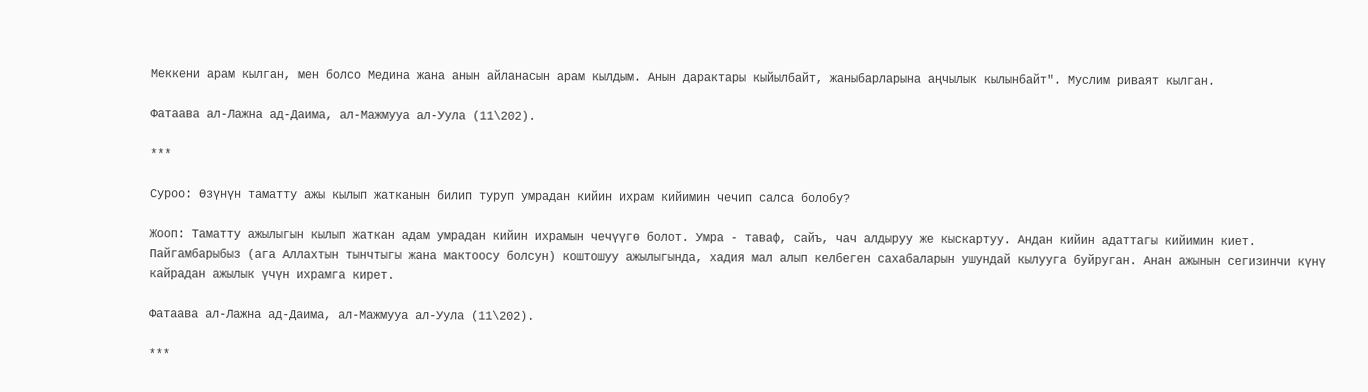Меккени арам кылган, мен болсо Медина жана анын айланасын арам кылдым. Анын дарактары кыйылбайт, жаныбарларына аңчылык кылынбайт". Муслим риваят кылган.

Фатаава ал-Лажна ад-Даима, ал-Мажмууа ал-Уула (11\202).

***

Суроо: Өзүнүн таматту ажы кылып жатканын билип туруп умрадан кийин ихрам кийимин чечип салса болобу?

Жооп: Таматту ажылыгын кылып жаткан адам умрадан кийин ихрамын чечүүгө болот. Умра - таваф, сайъ, чач алдыруу же кыскартуу. Андан кийин адаттагы кийимин киет. Пайгамбарыбыз (ага Аллахтын тынчтыгы жана мактоосу болсун) коштошуу ажылыгында, хадия мал алып келбеген сахабаларын ушундай кылууга буйруган. Анан ажынын сегизинчи күнү кайрадан ажылык үчүн ихрамга кирет.

Фатаава ал-Лажна ад-Даима, ал-Мажмууа ал-Уула (11\202).

***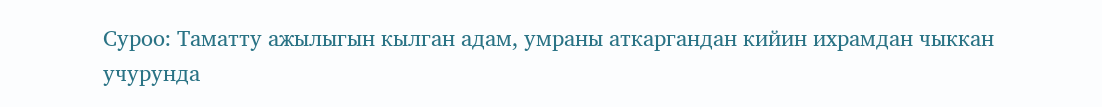Суроо: Таматту ажылыгын кылган адам, умраны аткаргандан кийин ихрамдан чыккан учурунда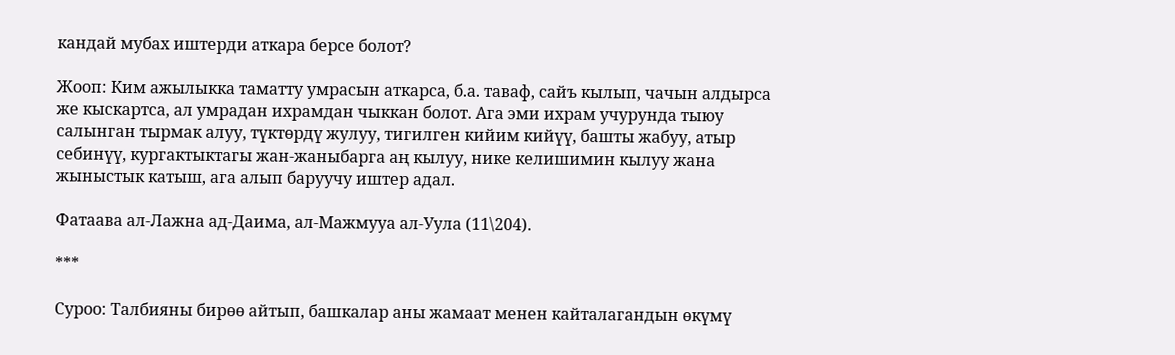кандай мубах иштерди аткара берсе болот?

Жооп: Ким ажылыкка таматту умрасын аткарса, б.а. таваф, сайъ кылып, чачын алдырса же кыскартса, ал умрадан ихрамдан чыккан болот. Ага эми ихрам учурунда тыюу салынган тырмак алуу, түктөрдү жулуу, тигилген кийим кийүү, башты жабуу, атыр себинүү, кургактыктагы жан-жаныбарга аң кылуу, нике келишимин кылуу жана жыныстык катыш, ага алып баруучу иштер адал.

Фатаава ал-Лажна ад-Даима, ал-Мажмууа ал-Уула (11\204).

***

Суроо: Талбияны бирөө айтып, башкалар аны жамаат менен кайталагандын өкүмү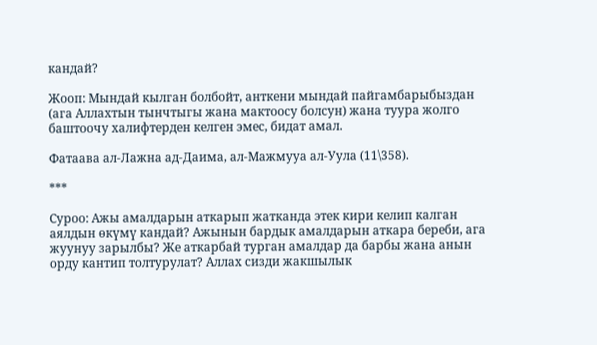кандай?

Жооп: Мындай кылган болбойт, анткени мындай пайгамбарыбыздан (ага Аллахтын тынчтыгы жана мактоосу болсун) жана туура жолго баштоочу халифтерден келген эмес, бидат амал.

Фатаава ал-Лажна ад-Даима, ал-Мажмууа ал-Уула (11\358).

***

Суроо: Ажы амалдарын аткарып жатканда этек кири келип калган аялдын өкүмү кандай? Ажынын бардык амалдарын аткара береби, ага жуунуу зарылбы? Же аткарбай турган амалдар да барбы жана анын орду кантип толтурулат? Аллах сизди жакшылык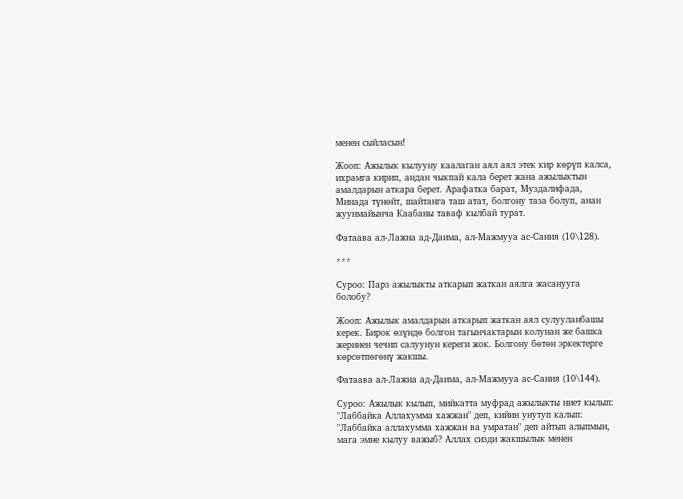менен сыйласын!

Жооп: Ажылык кылууну каалаган аял аял этек кир көрүп калса, ихрамга кирип, андан чыкпай кала берет жана ажылыктын амалдарын аткара берет. Арафатка барат, Муздалифада, Минада түнөйт, шайтанга таш атат, болгону таза болуп, анан жуунмайынча Каабаны таваф кылбай турат.

Фатаава ал-Лажна ад-Даима, ал-Мажмууа ас-Сания (10\128).

***

Суроо: Парз ажылыкты аткарып жаткан аялга жасанууга болобу?

Жооп: Ажылык амалдарын аткарып жаткан аял сулууланбашы керек. Бирок өзүндө болгон тагынчактарын колунан же башка жеринен чечип салуунун кереги жок. Болгону бөтөн эркектерге көрсөтпөгөнү жакшы.

Фатаава ал-Лажна ад-Даима, ал-Мажмууа ас-Сания (10\144).

Суроо: Ажылык кылып, мийкатта муфрад ажылыкты ниет кылып: "Лаббайка Аллахумма хажжан" деп, кийин унутуп калып: "Лаббайка аллахумма хажжан ва умратан" деп айтып алыпмын, мага эмне кылуу важыб? Аллах сизди жакшылык менен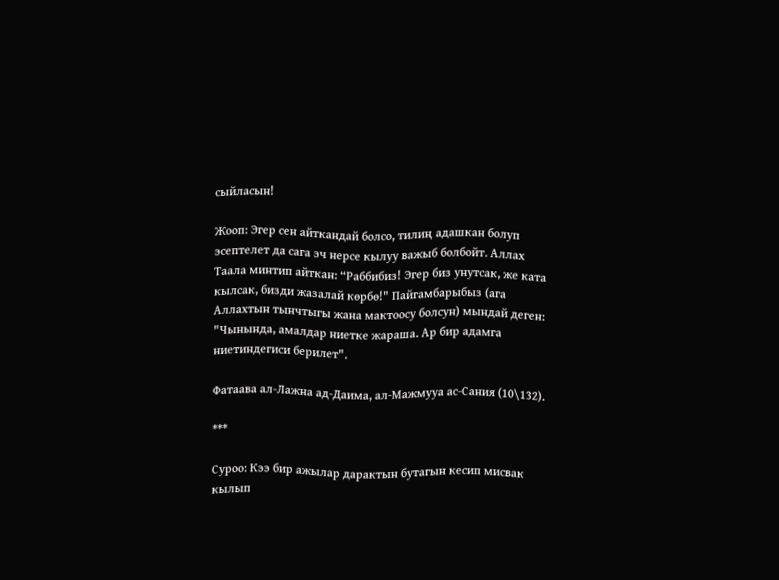сыйласын!

Жооп: Эгер сен айткандай болсо, тилиң адашкан болуп эсептелет да сага эч нерсе кылуу важыб болбойт. Аллах Таала минтип айткан: “Раббибиз! Эгер биз унутсак, же ката кылсак, бизди жазалай көрбө!" Пайгамбарыбыз (ага Аллахтын тынчтыгы жана мактоосу болсун) мындай деген: "Чынында, амалдар ниетке жараша. Ар бир адамга ниетиндегиси берилет".

Фатаава ал-Лажна ад-Даима, ал-Мажмууа ас-Сания (10\132).

***

Суроо: Кээ бир ажылар дарактын бутагын кесип мисвак кылып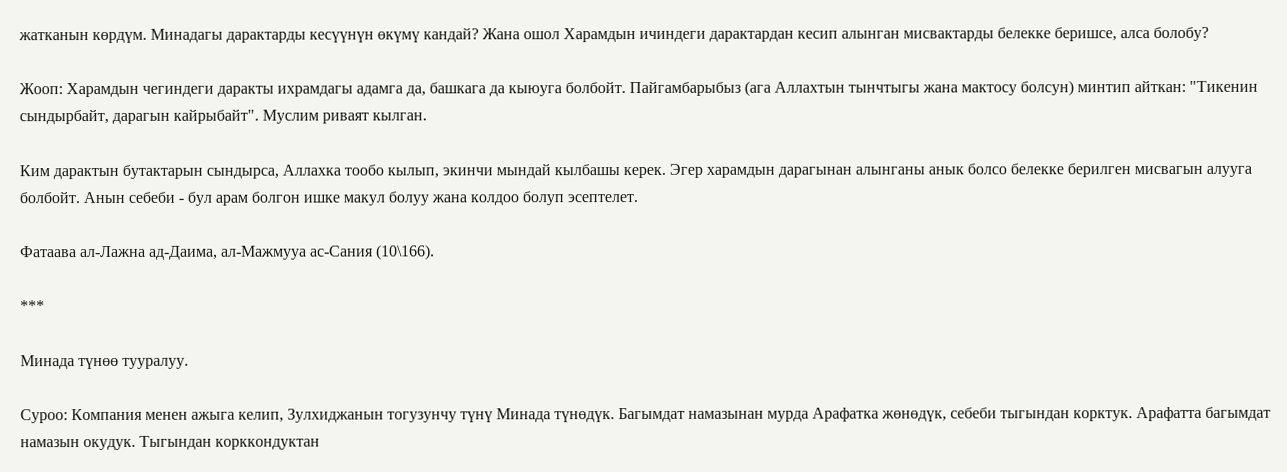жатканын көрдүм. Минадагы дарактарды кесүүнүн өкүмү кандай? Жана ошол Харамдын ичиндеги дарактардан кесип алынган мисвактарды белекке беришсе, алса болобу?

Жооп: Харамдын чегиндеги даракты ихрамдагы адамга да, башкага да кыюуга болбойт. Пайгамбарыбыз (ага Аллахтын тынчтыгы жана мактосу болсун) минтип айткан: "Тикенин сындырбайт, дарагын кайрыбайт". Муслим риваят кылган.

Ким дарактын бутактарын сындырса, Аллахка тообо кылып, экинчи мындай кылбашы керек. Эгер харамдын дарагынан алынганы анык болсо белекке берилген мисвагын алууга болбойт. Анын себеби - бул арам болгон ишке макул болуу жана колдоо болуп эсептелет.

Фатаава ал-Лажна ад-Даима, ал-Мажмууа ас-Сания (10\166).

***

Минада түнөө тууралуу.

Суроо: Компания менен ажыга келип, Зулхиджанын тогузунчу түнү Минада түнөдүк. Багымдат намазынан мурда Арафатка жөнөдүк, себеби тыгындан корктук. Арафатта багымдат намазын окудук. Тыгындан корккондуктан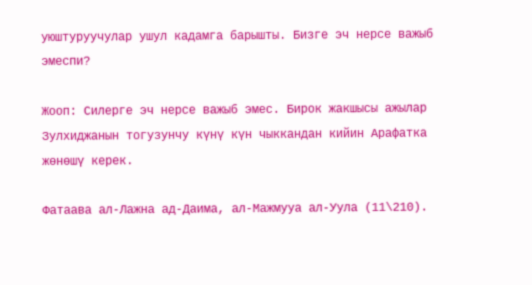уюштуруучулар ушул кадамга барышты. Бизге эч нерсе важыб эмеспи?

Жооп: Силерге эч нерсе важыб эмес. Бирок жакшысы ажылар Зулхиджанын тогузунчу күнү күн чыккандан кийин Арафатка жөнөшү керек.

Фатаава ал-Лажна ад-Даима, ал-Мажмууа ал-Уула (11\210).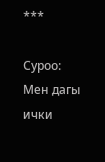***

Суроо: Мен дагы ички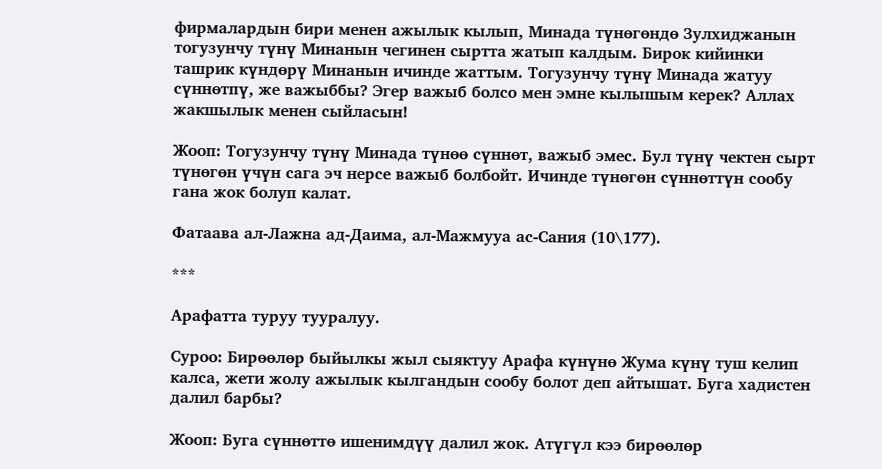фирмалардын бири менен ажылык кылып, Минада түнөгөндө Зулхиджанын тогузунчу түнү Минанын чегинен сыртта жатып калдым. Бирок кийинки ташрик күндөрү Минанын ичинде жаттым. Тогузунчу түнү Минада жатуу сүннөтпү, же важыббы? Эгер важыб болсо мен эмне кылышым керек? Аллах жакшылык менен сыйласын!

Жооп: Тогузунчу түнү Минада түнөө сүннөт, важыб эмес. Бул түнү чектен сырт түнөгөн үчүн сага эч нерсе важыб болбойт. Ичинде түнөгөн сүннөттүн сообу гана жок болуп калат.

Фатаава ал-Лажна ад-Даима, ал-Мажмууа ас-Сания (10\177).

***

Арафатта туруу тууралуу.

Суроо: Бирөөлөр быйылкы жыл сыяктуу Арафа күнүнө Жума күнү туш келип калса, жети жолу ажылык кылгандын сообу болот деп айтышат. Буга хадистен далил барбы?

Жооп: Буга сүннөттө ишенимдүү далил жок. Атүгүл кээ бирөөлөр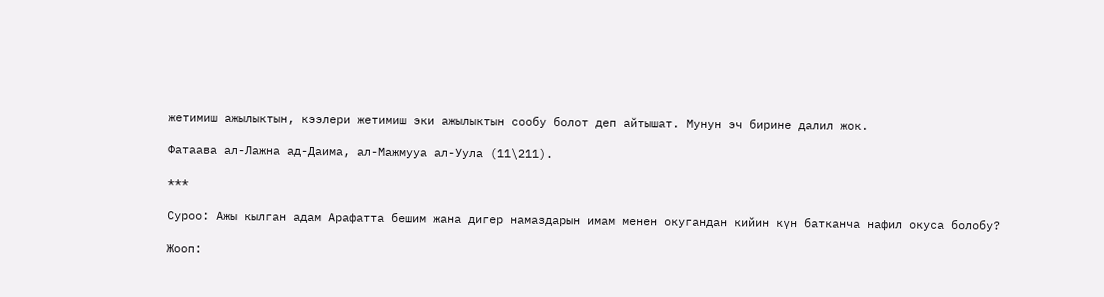жетимиш ажылыктын, кээлери жетимиш эки ажылыктын сообу болот деп айтышат. Мунун эч бирине далил жок.

Фатаава ал-Лажна ад-Даима, ал-Мажмууа ал-Уула (11\211).

***

Суроо: Ажы кылган адам Арафатта бешим жана дигер намаздарын имам менен окугандан кийин күн батканча нафил окуса болобу?

Жооп: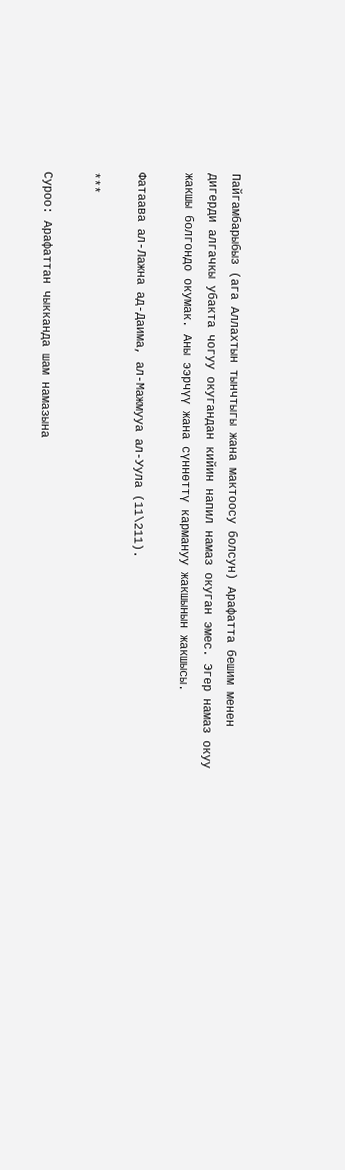Пайгамбарыбыз (ага Аллахтын тынчтыгы жана мактоосу болсун) Арафатта бешим менен дигерди алгачкы убакта чогуу окугандан кийин напил намаз окуган эмес. Эгер намаз окуу жакшы болгондо окумак. Аны ээрчүү жана сүннөттү кармануу жакшынын жакшысы.

Фатаава ал-Лажна ад-Даима, ал-Мажмууа ал-Уула (11\211).

***

Суроо: Арафаттан чыкканда шам намазына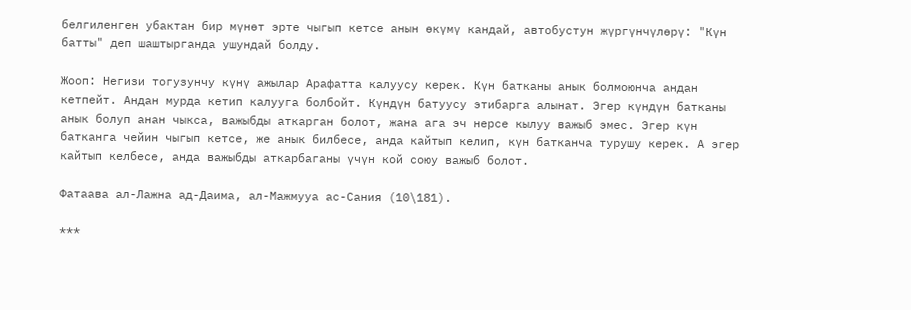белгиленген убактан бир мүнөт эрте чыгып кетсе анын өкүмү кандай, автобустун жүргүнчүлөрү: "Күн батты" деп шаштырганда ушундай болду.

Жооп: Негизи тогузунчу күнү ажылар Арафатта калуусу керек. Күн батканы анык болмоюнча андан кетпейт. Андан мурда кетип калууга болбойт. Күндүн батуусу этибарга алынат. Эгер күндүн батканы анык болуп анан чыкса, важыбды аткарган болот, жана ага эч нерсе кылуу важыб эмес. Эгер күн батканга чейин чыгып кетсе, же анык билбесе, анда кайтып келип, күн батканча турушу керек. А эгер кайтып келбесе, анда важыбды аткарбаганы үчүн кой союу важыб болот.

Фатаава ал-Лажна ад-Даима, ал-Мажмууа ас-Сания (10\181).

***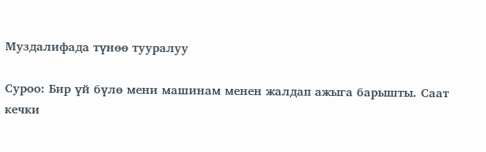Муздалифада түнөө тууралуу

Суроо: Бир үй бүлө мени машинам менен жалдап ажыга барышты. Саат кечки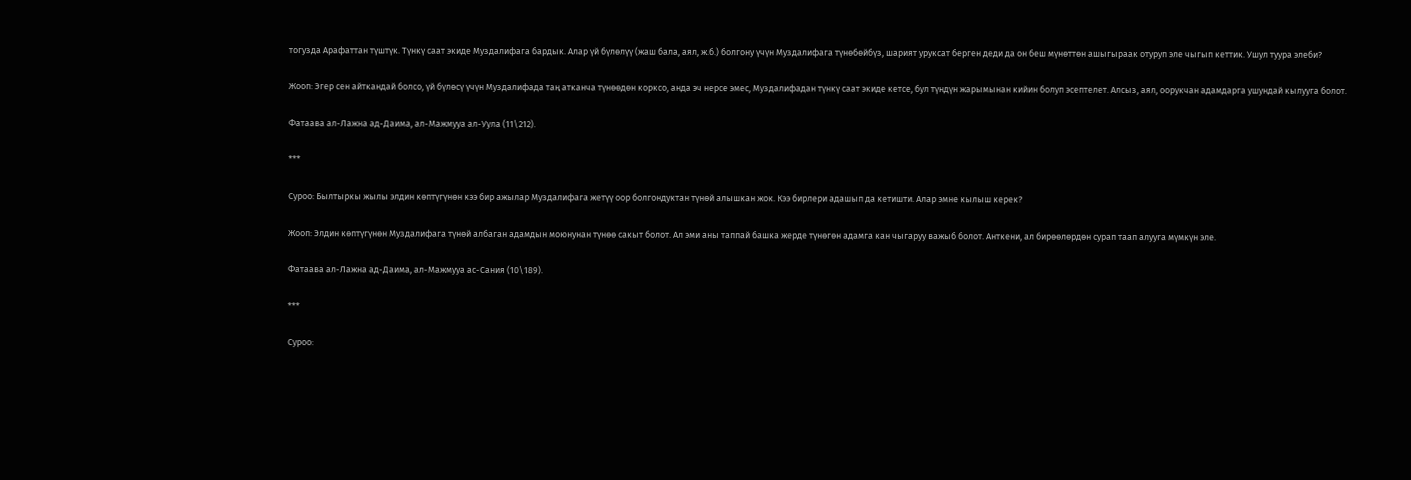тогузда Арафаттан түштүк. Түнкү саат экиде Муздалифага бардык. Алар үй бүлөлүү (жаш бала, аял, ж.б.) болгону үчүн Муздалифага түнөбөйбүз, шарият уруксат берген деди да он беш мүнөттөн ашыгыраак отуруп эле чыгып кеттик. Ушул туура элеби?

Жооп: Эгер сен айткандай болсо, үй бүлөсү үчүн Муздалифада таң атканча түнөөдөн корксо, анда эч нерсе эмес, Муздалифадан түнкү саат экиде кетсе, бул түндүн жарымынан кийин болуп эсептелет. Алсыз, аял, оорукчан адамдарга ушундай кылууга болот.

Фатаава ал-Лажна ад-Даима, ал-Мажмууа ал-Уула (11\212).

***

Суроо: Былтыркы жылы элдин көптүгүнөн кээ бир ажылар Муздалифага жетүү оор болгондуктан түнөй алышкан жок. Кээ бирлери адашып да кетишти. Алар эмне кылыш керек?

Жооп: Элдин көптүгүнөн Муздалифага түнөй албаган адамдын моюнунан түнөө сакыт болот. Ал эми аны таппай башка жерде түнөгөн адамга кан чыгаруу важыб болот. Анткени, ал бирөөлөрдөн сурап таап алууга мүмкүн эле.

Фатаава ал-Лажна ад-Даима, ал-Мажмууа ас-Сания (10\189).

***

Суроо: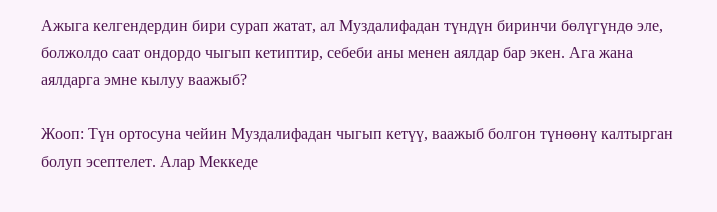Ажыга келгендердин бири сурап жатат, ал Муздалифадан түндүн биринчи бөлүгүндө эле, болжолдо саат ондордо чыгып кетиптир, себеби аны менен аялдар бар экен. Ага жана аялдарга эмне кылуу ваажыб?

Жооп: Түн ортосуна чейин Муздалифадан чыгып кетүү, ваажыб болгон түнөөнү калтырган болуп эсептелет. Алар Меккеде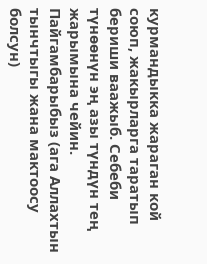курмандыкка жараган кой союп, жакырларга таратып бериши ваажыб. Себеби түнөөнүн эң азы түндүн тең жарымына чейин. Пайгамбарыбыз (ага Аллахтын тынчтыгы жана мактоосу болсун)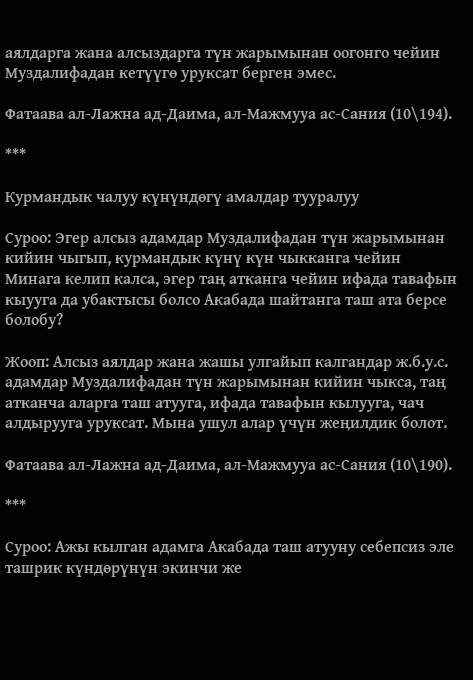аялдарга жана алсыздарга түн жарымынан оогонго чейин Муздалифадан кетүүгө уруксат берген эмес.

Фатаава ал-Лажна ад-Даима, ал-Мажмууа ас-Сания (10\194).

***

Курмандык чалуу күнүндөгү амалдар тууралуу

Суроо: Эгер алсыз адамдар Муздалифадан түн жарымынан кийин чыгып, курмандык күнү күн чыкканга чейин Минага келип калса, эгер таң атканга чейин ифада тавафын кыууга да убактысы болсо Акабада шайтанга таш ата берсе болобу?

Жооп: Алсыз аялдар жана жашы улгайып калгандар ж.б.у.с. адамдар Муздалифадан түн жарымынан кийин чыкса, таң атканча аларга таш атууга, ифада тавафын кылууга, чач алдырууга уруксат. Мына ушул алар үчүн жеңилдик болот.

Фатаава ал-Лажна ад-Даима, ал-Мажмууа ас-Сания (10\190).

***

Суроо: Ажы кылган адамга Акабада таш атууну себепсиз эле ташрик күндөрүнүн экинчи же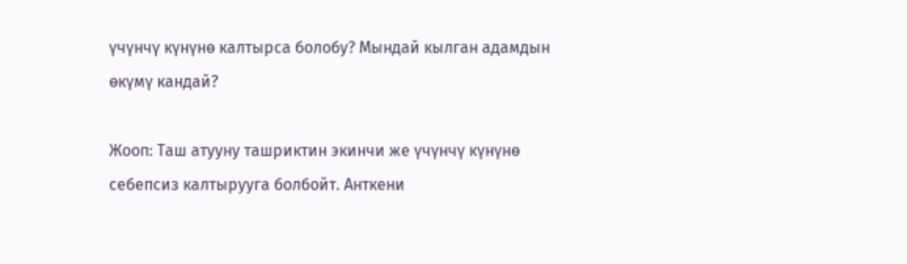үчүнчү күнүнө калтырса болобу? Мындай кылган адамдын өкүмү кандай?

Жооп: Таш атууну ташриктин экинчи же үчүнчү күнүнө себепсиз калтырууга болбойт. Анткени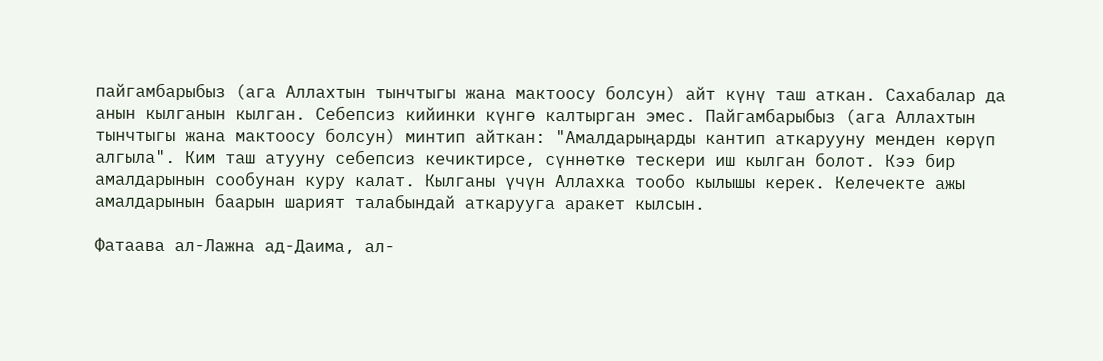пайгамбарыбыз (ага Аллахтын тынчтыгы жана мактоосу болсун) айт күнү таш аткан. Сахабалар да анын кылганын кылган. Себепсиз кийинки күнгө калтырган эмес. Пайгамбарыбыз (ага Аллахтын тынчтыгы жана мактоосу болсун) минтип айткан: "Амалдарыңарды кантип аткарууну менден көрүп алгыла". Ким таш атууну себепсиз кечиктирсе, сүннөткө тескери иш кылган болот. Кээ бир амалдарынын сообунан куру калат. Кылганы үчүн Аллахка тообо кылышы керек. Келечекте ажы амалдарынын баарын шарият талабындай аткарууга аракет кылсын.

Фатаава ал-Лажна ад-Даима, ал-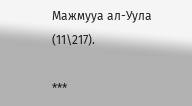Мажмууа ал-Уула (11\217).

***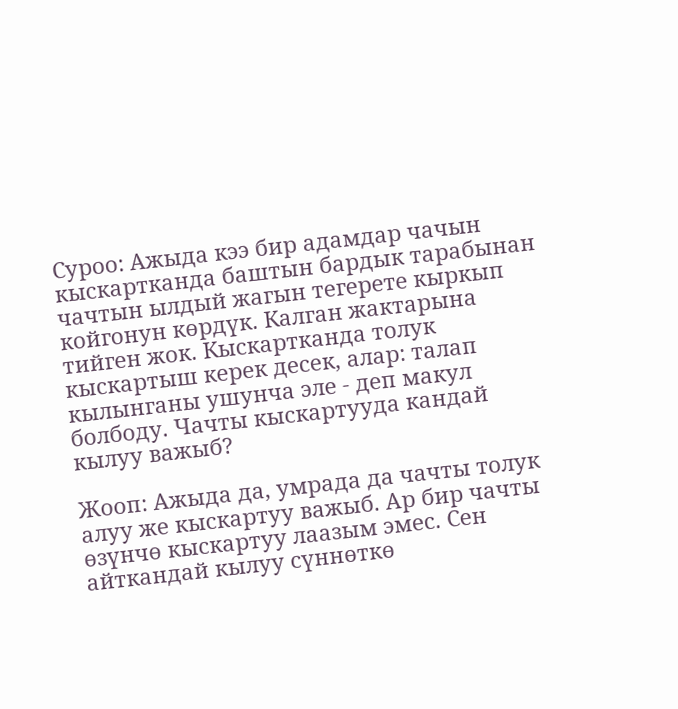Суроо: Ажыда кээ бир адамдар чачын кыскартканда баштын бардык тарабынан чачтын ылдый жагын тегерете кыркып койгонун көрдүк. Калган жактарына тийген жок. Кыскартканда толук кыскартыш керек десек, алар: талап кылынганы ушунча эле - деп макул болбоду. Чачты кыскартууда кандай кылуу важыб?

Жооп: Ажыда да, умрада да чачты толук алуу же кыскартуу важыб. Ар бир чачты өзүнчө кыскартуу лаазым эмес. Сен айткандай кылуу сүннөткө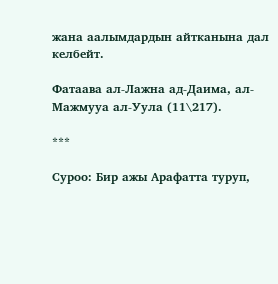жана аалымдардын айтканына дал келбейт.

Фатаава ал-Лажна ад-Даима, ал-Мажмууа ал-Уула (11\217).

***

Суроо: Бир ажы Арафатта туруп,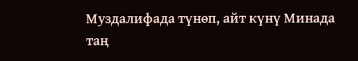Муздалифада түнөп, айт күнү Минада таң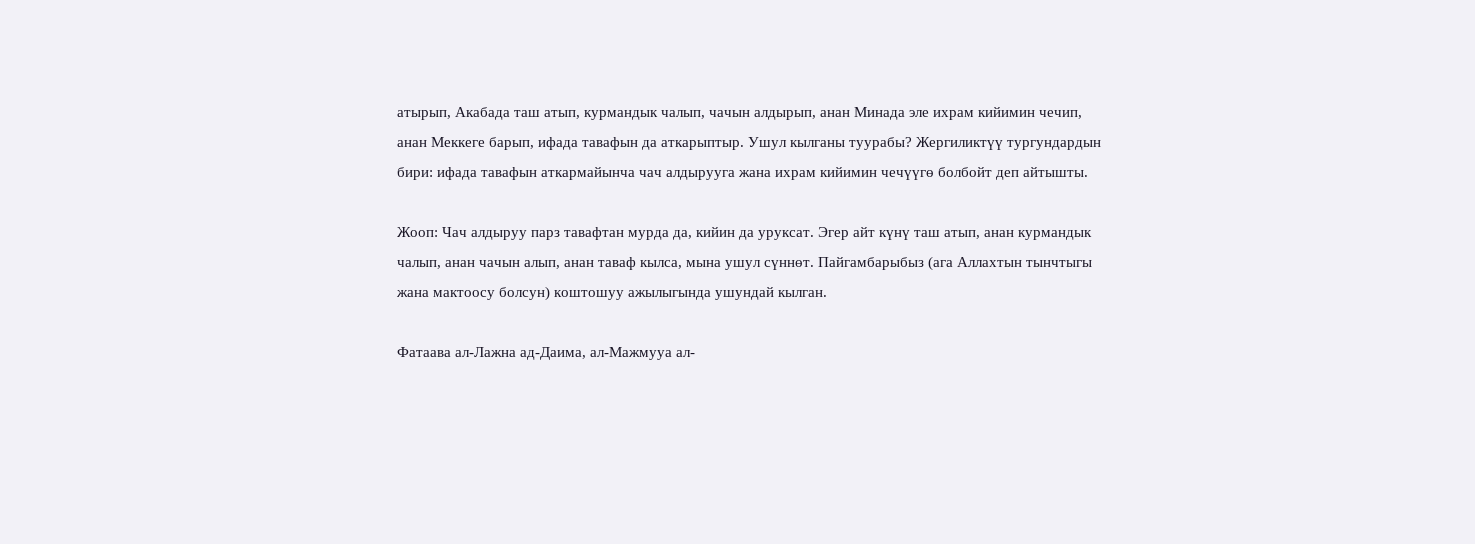атырып, Акабада таш атып, курмандык чалып, чачын алдырып, анан Минада эле ихрам кийимин чечип, анан Меккеге барып, ифада тавафын да аткарыптыр. Ушул кылганы туурабы? Жергиликтүү тургундардын бири: ифада тавафын аткармайынча чач алдырууга жана ихрам кийимин чечүүгө болбойт деп айтышты.

Жооп: Чач алдыруу парз тавафтан мурда да, кийин да уруксат. Эгер айт күнү таш атып, анан курмандык чалып, анан чачын алып, анан таваф кылса, мына ушул сүннөт. Пайгамбарыбыз (ага Аллахтын тынчтыгы жана мактоосу болсун) коштошуу ажылыгында ушундай кылган.

Фатаава ал-Лажна ад-Даима, ал-Мажмууа ал-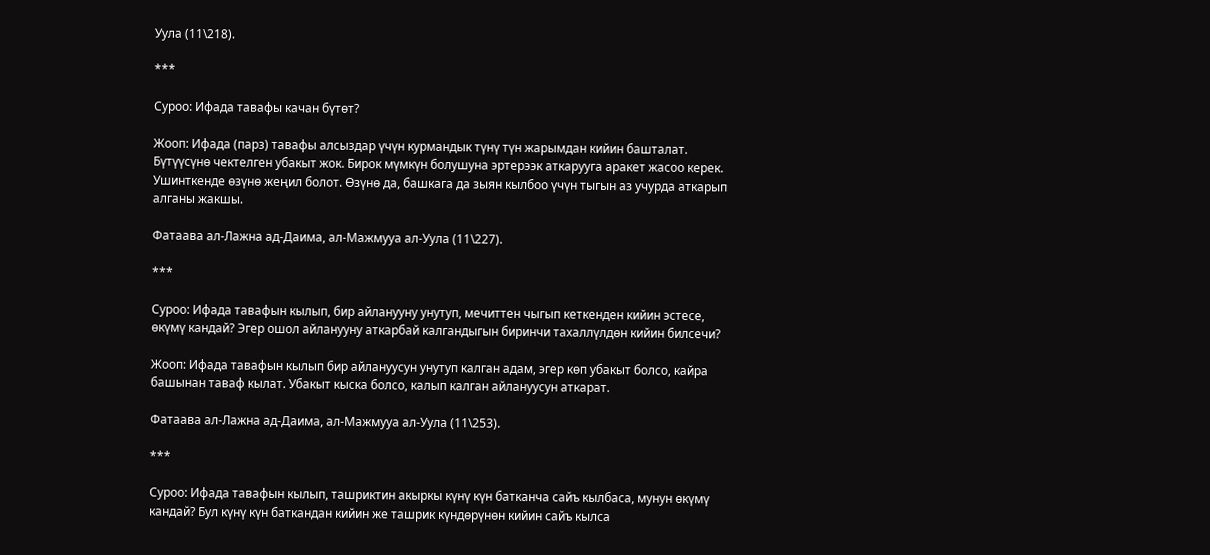Уула (11\218).

***

Суроо: Ифада тавафы качан бүтөт?

Жооп: Ифада (парз) тавафы алсыздар үчүн курмандык түнү түн жарымдан кийин башталат. Бүтүүсүнө чектелген убакыт жок. Бирок мүмкүн болушуна эртерээк аткарууга аракет жасоо керек. Ушинткенде өзүнө жеңил болот. Өзүнө да, башкага да зыян кылбоо үчүн тыгын аз учурда аткарып алганы жакшы.

Фатаава ал-Лажна ад-Даима, ал-Мажмууа ал-Уула (11\227).

***

Суроо: Ифада тавафын кылып, бир айланууну унутуп, мечиттен чыгып кеткенден кийин эстесе, өкүмү кандай? Эгер ошол айланууну аткарбай калгандыгын биринчи тахаллүлдөн кийин билсечи?

Жооп: Ифада тавафын кылып бир айлануусун унутуп калган адам, эгер көп убакыт болсо, кайра башынан таваф кылат. Убакыт кыска болсо, калып калган айлануусун аткарат.

Фатаава ал-Лажна ад-Даима, ал-Мажмууа ал-Уула (11\253).

***

Суроо: Ифада тавафын кылып, ташриктин акыркы күнү күн батканча сайъ кылбаса, мунун өкүмү кандай? Бул күнү күн баткандан кийин же ташрик күндөрүнөн кийин сайъ кылса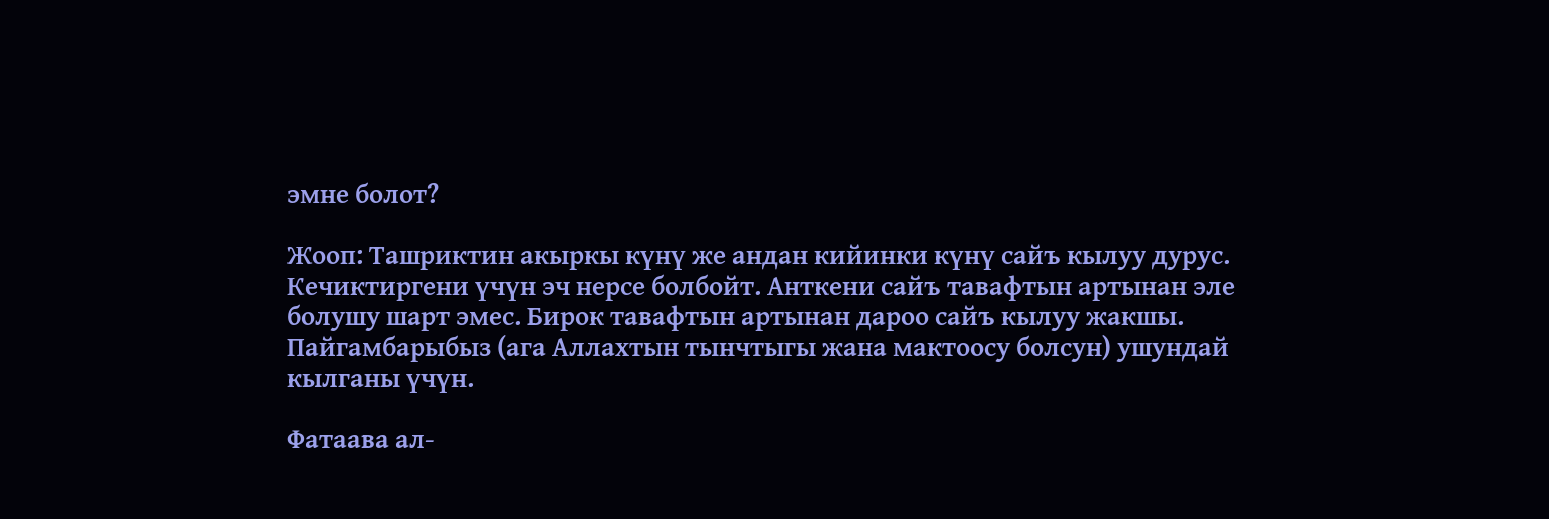эмне болот?

Жооп: Ташриктин акыркы күнү же андан кийинки күнү сайъ кылуу дурус. Кечиктиргени үчүн эч нерсе болбойт. Анткени сайъ тавафтын артынан эле болушу шарт эмес. Бирок тавафтын артынан дароо сайъ кылуу жакшы. Пайгамбарыбыз (ага Аллахтын тынчтыгы жана мактоосу болсун) ушундай кылганы үчүн.

Фатаава ал-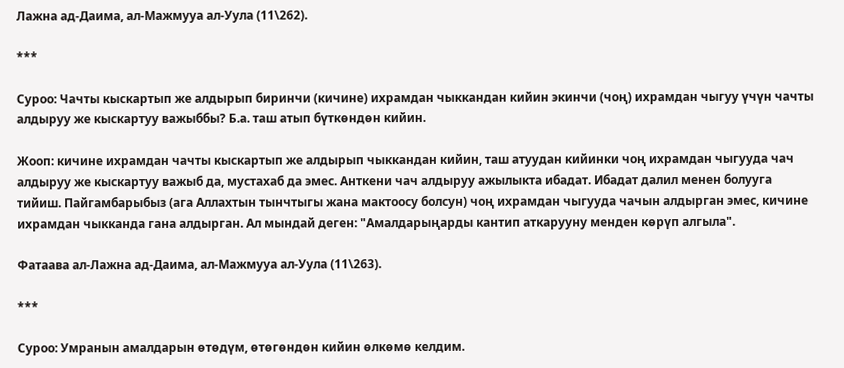Лажна ад-Даима, ал-Мажмууа ал-Уула (11\262).

***

Суроо: Чачты кыскартып же алдырып биринчи (кичине) ихрамдан чыккандан кийин экинчи (чоң) ихрамдан чыгуу үчүн чачты алдыруу же кыскартуу важыббы? Б.а. таш атып бүткөндөн кийин.

Жооп: кичине ихрамдан чачты кыскартып же алдырып чыккандан кийин, таш атуудан кийинки чоң ихрамдан чыгууда чач алдыруу же кыскартуу важыб да, мустахаб да эмес. Анткени чач алдыруу ажылыкта ибадат. Ибадат далил менен болууга тийиш. Пайгамбарыбыз (ага Аллахтын тынчтыгы жана мактоосу болсун) чоң ихрамдан чыгууда чачын алдырган эмес, кичине ихрамдан чыкканда гана алдырган. Ал мындай деген: "Амалдарыңарды кантип аткарууну менден көрүп алгыла".

Фатаава ал-Лажна ад-Даима, ал-Мажмууа ал-Уула (11\263).

***

Суроо: Умранын амалдарын өтөдүм, өтөгөндөн кийин өлкөмө келдим.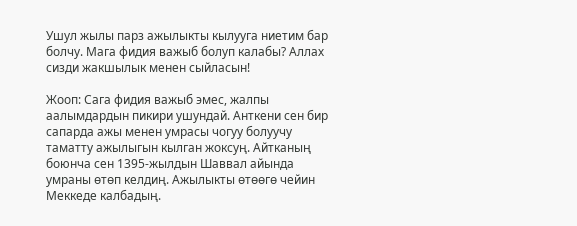Ушул жылы парз ажылыкты кылууга ниетим бар болчу. Мага фидия важыб болуп калабы? Аллах сизди жакшылык менен сыйласын!

Жооп: Сага фидия важыб эмес, жалпы аалымдардын пикири ушундай. Анткени сен бир сапарда ажы менен умрасы чогуу болуучу таматту ажылыгын кылган жоксуң. Айтканың боюнча сен 1395-жылдын Шаввал айында умраны өтөп келдиң. Ажылыкты өтөөгө чейин Меккеде калбадың.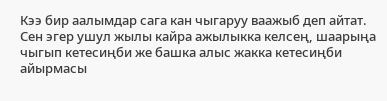Кээ бир аалымдар сага кан чыгаруу ваажыб деп айтат. Сен эгер ушул жылы кайра ажылыкка келсең, шаарыңа чыгып кетесиңби же башка алыс жакка кетесиңби айырмасы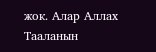жок. Алар Аллах Тааланын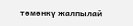төмөнкү жалпылай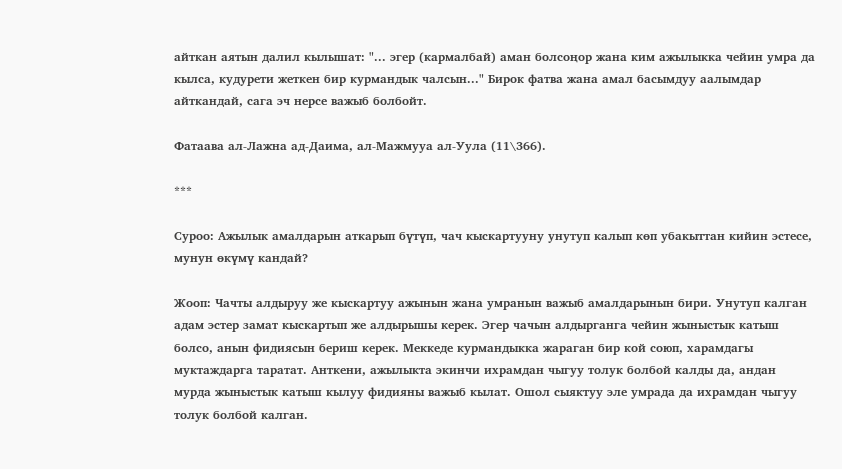айткан аятын далил кылышат: "... эгер (кармалбай) аман болсоңор жана ким ажылыкка чейин умра да кылса, кудурети жеткен бир курмандык чалсын..." Бирок фатва жана амал басымдуу аалымдар айткандай, сага эч нерсе важыб болбойт.

Фатаава ал-Лажна ад-Даима, ал-Мажмууа ал-Уула (11\366).

***

Суроо: Ажылык амалдарын аткарып бүтүп, чач кыскартууну унутуп калып көп убакыттан кийин эстесе, мунун өкүмү кандай?

Жооп: Чачты алдыруу же кыскартуу ажынын жана умранын важыб амалдарынын бири. Унутуп калган адам эстер замат кыскартып же алдырышы керек. Эгер чачын алдырганга чейин жыныстык катыш болсо, анын фидиясын бериш керек. Меккеде курмандыкка жараган бир кой союп, харамдагы муктаждарга таратат. Анткени, ажылыкта экинчи ихрамдан чыгуу толук болбой калды да, андан мурда жыныстык катыш кылуу фидияны важыб кылат. Ошол сыяктуу эле умрада да ихрамдан чыгуу толук болбой калган.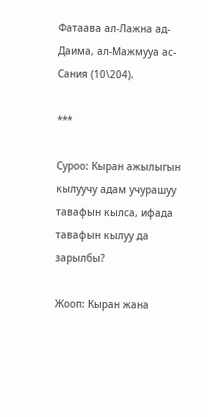Фатаава ал-Лажна ад-Даима, ал-Мажмууа ас-Сания (10\204).

***

Суроо: Кыран ажылыгын кылуучу адам учурашуу тавафын кылса, ифада тавафын кылуу да зарылбы?

Жооп: Кыран жана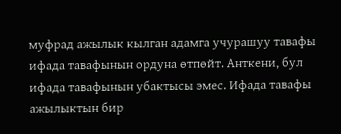муфрад ажылык кылган адамга учурашуу тавафы ифада тавафынын ордуна өтпөйт. Анткени, бул ифада тавафынын убактысы эмес. Ифада тавафы ажылыктын бир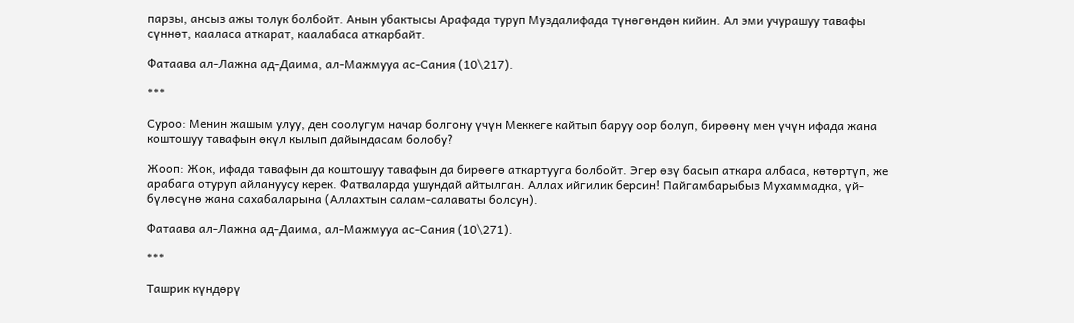парзы, ансыз ажы толук болбойт. Анын убактысы Арафада туруп Муздалифада түнөгөндөн кийин. Ал эми учурашуу тавафы сүннөт, кааласа аткарат, каалабаса аткарбайт.

Фатаава ал-Лажна ад-Даима, ал-Мажмууа ас-Сания (10\217).

***

Суроо: Менин жашым улуу, ден соолугум начар болгону үчүн Меккеге кайтып баруу оор болуп, бирөөнү мен үчүн ифада жана коштошуу тавафын өкүл кылып дайындасам болобу?

Жооп: Жок, ифада тавафын да коштошуу тавафын да бирөөгө аткартууга болбойт. Эгер өзү басып аткара албаса, көтөртүп, же арабага отуруп айлануусу керек. Фатваларда ушундай айтылган. Аллах ийгилик берсин! Пайгамбарыбыз Мухаммадка, үй-бүлөсүнө жана сахабаларына (Аллахтын салам-салаваты болсун).

Фатаава ал-Лажна ад-Даима, ал-Мажмууа ас-Сания (10\271).

***

Ташрик күндөрү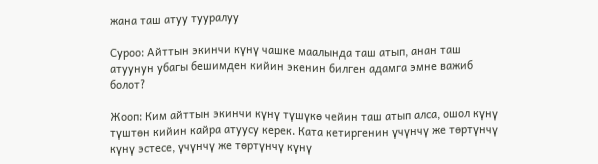жана таш атуу тууралуу

Суроо: Айттын экинчи күнү чашке маалында таш атып, анан таш атуунун убагы бешимден кийин экенин билген адамга эмне важиб болот?

Жооп: Ким айттын экинчи күнү түшүкө чейин таш атып алса, ошол күнү түштөн кийин кайра атуусу керек. Ката кетиргенин үчүнчү же төртүнчү күнү эстесе, үчүнчү же төртүнчү күнү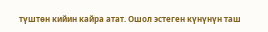түштөн кийин кайра атат. Ошол эстеген күнүнүн таш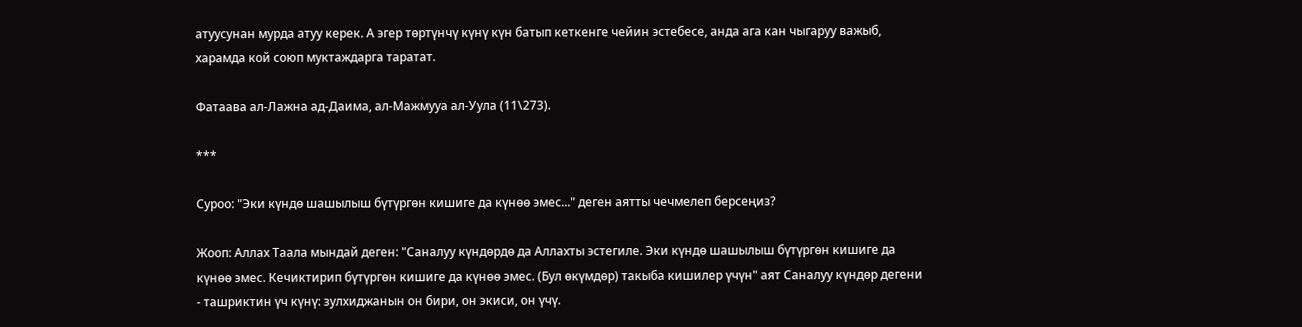атуусунан мурда атуу керек. А эгер төртүнчү күнү күн батып кеткенге чейин эстебесе, анда ага кан чыгаруу важыб, харамда кой союп муктаждарга таратат.

Фатаава ал-Лажна ад-Даима, ал-Мажмууа ал-Уула (11\273).

***

Суроо: "Эки күндө шашылыш бүтүргөн кишиге да күнөө эмес..." деген аятты чечмелеп берсеңиз?

Жооп: Аллах Таала мындай деген: "Саналуу күндөрдө да Аллахты эстегиле. Эки күндө шашылыш бүтүргөн кишиге да күнөө эмес. Кечиктирип бүтүргөн кишиге да күнөө эмес. (Бул өкүмдөр) такыба кишилер үчүн" аят Саналуу күндөр дегени - ташриктин үч күнү: зулхиджанын он бири, он экиси, он үчү.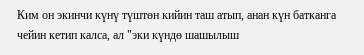Ким он экинчи күнү түштөн кийин таш атып, анан күн батканга чейин кетип калса, ал "эки күндө шашылыш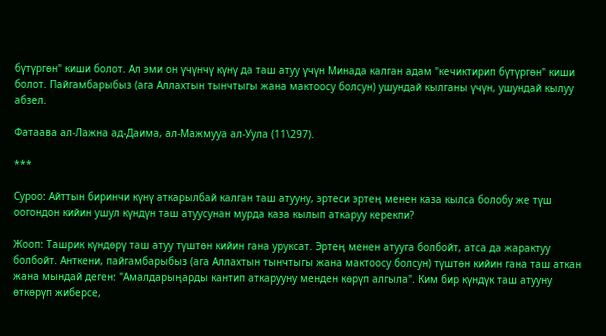бүтүргөн" киши болот. Ал эми он үчүнчү күнү да таш атуу үчүн Минада калган адам "кечиктирип бүтүргөн" киши болот. Пайгамбарыбыз (ага Аллахтын тынчтыгы жана мактоосу болсун) ушундай кылганы үчүн, ушундай кылуу абзел.

Фатаава ал-Лажна ад-Даима, ал-Мажмууа ал-Уула (11\297).

***

Суроо: Айттын биринчи күнү аткарылбай калган таш атууну, эртеси эртең менен каза кылса болобу же түш оогондон кийин ушул күндүн таш атуусунан мурда каза кылып аткаруу керекпи?

Жооп: Ташрик күндөрү таш атуу түштөн кийин гана уруксат. Эртең менен атууга болбойт, атса да жарактуу болбойт. Анткени, пайгамбарыбыз (ага Аллахтын тынчтыгы жана мактоосу болсун) түштөн кийин гана таш аткан жана мындай деген: "Амалдарыңарды кантип аткарууну менден көрүп алгыла". Ким бир күндүк таш атууну өткөрүп жиберсе,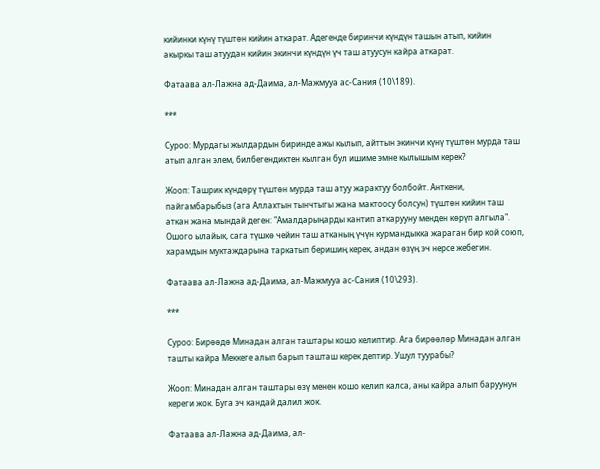кийинки күнү түштөн кийин аткарат. Адегенде биринчи күндүн ташын атып, кийин акыркы таш атуудан кийин экинчи күндүн үч таш атуусун кайра аткарат.

Фатаава ал-Лажна ад-Даима, ал-Мажмууа ас-Сания (10\189).

***

Суроо: Мурдагы жылдардын биринде ажы кылып, айттын экинчи күнү түштөн мурда таш атып алган элем, билбегендиктен кылган бул ишиме эмне кылышым керек?

Жооп: Ташрик күндөрү түштөн мурда таш атуу жарактуу болбойт. Анткени, пайгамбарыбыз (ага Аллахтын тынчтыгы жана мактоосу болсун) түштөн кийин таш аткан жана мындай деген: "Амалдарыңарды кантип аткарууну менден көрүп алгыла". Ошого ылайык, сага түшкө чейин таш атканың үчүн курмандыкка жараган бир кой союп, харамдын муктаждарына таркатып беришиң керек, андан өзүң эч нерсе жебегин.

Фатаава ал-Лажна ад-Даима, ал-Мажмууа ас-Сания (10\293).

***

Суроо: Бирөөдө Минадан алган таштары кошо келиптир. Ага бирөөлөр Минадан алган ташты кайра Меккеге алып барып ташташ керек дептир. Ушул туурабы?

Жооп: Минадан алган таштары өзү менен кошо келип калса, аны кайра алып баруунун кереги жок. Буга эч кандай далил жок.

Фатаава ал-Лажна ад-Даима, ал-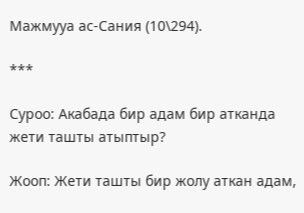Мажмууа ас-Сания (10\294).

***

Суроо: Акабада бир адам бир атканда жети ташты атыптыр?

Жооп: Жети ташты бир жолу аткан адам,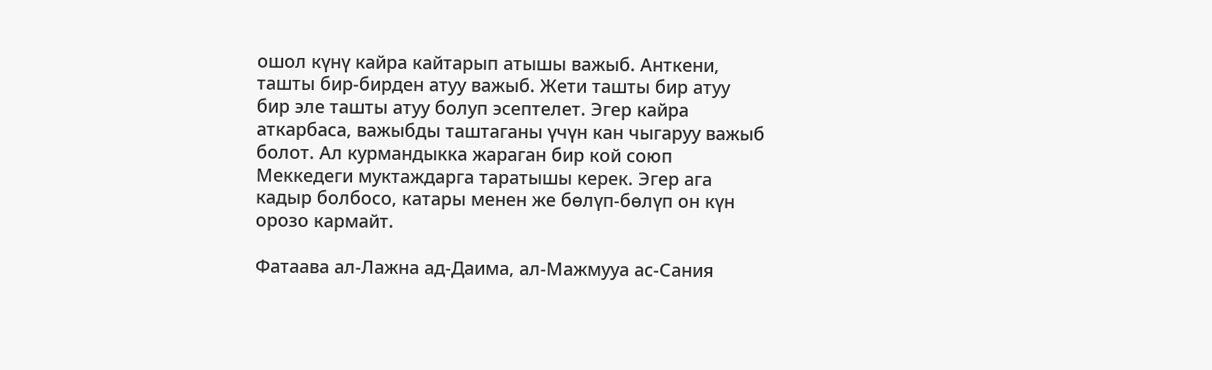ошол күнү кайра кайтарып атышы важыб. Анткени, ташты бир-бирден атуу важыб. Жети ташты бир атуу бир эле ташты атуу болуп эсептелет. Эгер кайра аткарбаса, важыбды таштаганы үчүн кан чыгаруу важыб болот. Ал курмандыкка жараган бир кой союп Меккедеги муктаждарга таратышы керек. Эгер ага кадыр болбосо, катары менен же бөлүп-бөлүп он күн орозо кармайт.

Фатаава ал-Лажна ад-Даима, ал-Мажмууа ас-Сания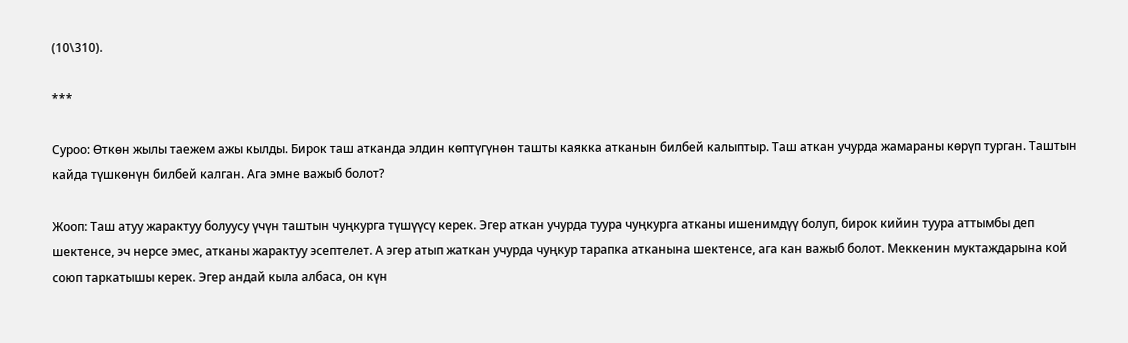(10\310).

***

Суроо: Өткөн жылы таежем ажы кылды. Бирок таш атканда элдин көптүгүнөн ташты каякка атканын билбей калыптыр. Таш аткан учурда жамараны көрүп турган. Таштын кайда түшкөнүн билбей калган. Ага эмне важыб болот?

Жооп: Таш атуу жарактуу болуусу үчүн таштын чуңкурга түшүүсү керек. Эгер аткан учурда туура чуңкурга атканы ишенимдүү болуп, бирок кийин туура аттымбы деп шектенсе, эч нерсе эмес, атканы жарактуу эсептелет. А эгер атып жаткан учурда чуңкур тарапка атканына шектенсе, ага кан важыб болот. Меккенин муктаждарына кой союп таркатышы керек. Эгер андай кыла албаса, он күн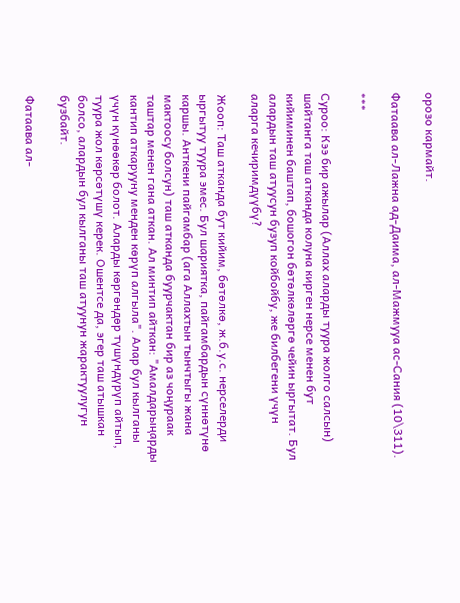орозо кармайт.

Фатаава ал-Лажна ад-Даима, ал-Мажмууа ас-Сания (10\311).

***

Суроо: Кээ бир ажылар (Аллах аларды туура жолго салсын) шайтанга таш атканда колуна кирген нерсе менен бут кийиминен баштап, бошогон бөтөлкөлөргө чейин ыргытат. Бул алардын таш атуусун бузуп койбойбу, же билбегени үчүн аларга кечиримдүүбү?

Жооп: Таш атканда бут кийим, бөтөлкө, ж.б.у.с. нерселерди ыргытуу туура эмес. Бул шариятка, пайгамбардын сүннөтүнө каршы. Анткени пайгамбар (ага Аллахтын тынчтыгы жана мактоосу болсун) таш атканда буурчактан бир аз чоңураак таштар менен гана аткан. Ал минтип айткан: "Амалдарыңарды кантип аткарууну менден көрүп алгыла". Алар бул кылганы үчүн күнөөкөр болот. Аларды көргөндөр түшүндүрүп айтып, туура жол көрсөтүшү керек. Ошентсе да, эгер таш атышкан болсо, алардын бул кылганы таш атуунун жарактуулугун бузбайт.

Фатаава ал-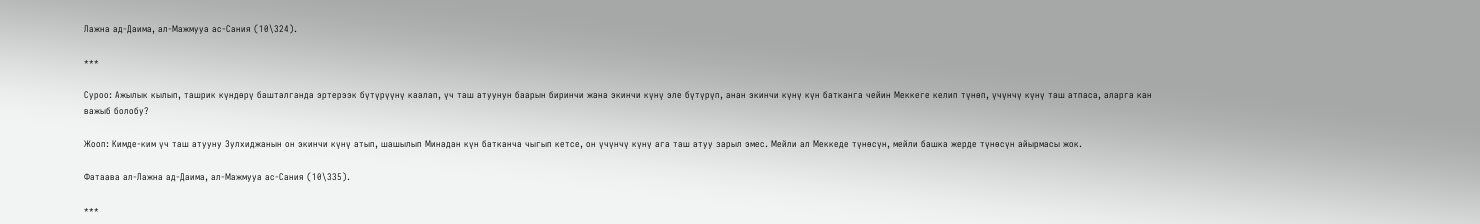Лажна ад-Даима, ал-Мажмууа ас-Сания (10\324).

***

Суроо: Ажылык кылып, ташрик күндөрү башталганда эртерээк бүтүрүүнү каалап, үч таш атуунун баарын биринчи жана экинчи күнү эле бүтүрүп, анан экинчи күнү күн батканга чейин Меккеге келип түнөп, үчүнчү күнү таш атпаса, аларга кан важыб болобу?

Жооп: Кимде-ким үч таш атууну Зулхиджанын он экинчи күнү атып, шашылып Минадан күн батканча чыгып кетсе, он үчүнчү күнү ага таш атуу зарыл эмес. Мейли ал Меккеде түнөсүн, мейли башка жерде түнөсүн айырмасы жок.

Фатаава ал-Лажна ад-Даима, ал-Мажмууа ас-Сания (10\335).

***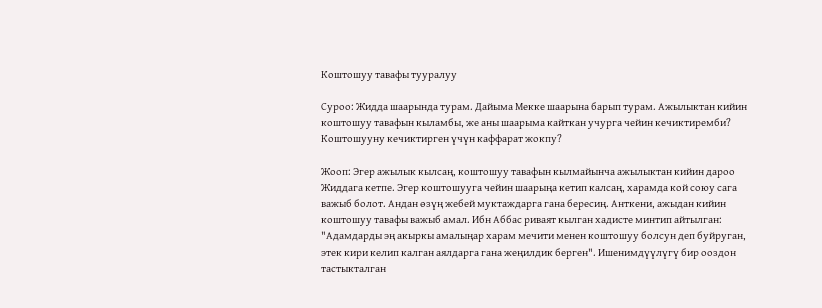Коштошуу тавафы тууралуу

Суроо: Жидда шаарында турам. Дайыма Мекке шаарына барып турам. Ажылыктан кийин коштошуу тавафын кыламбы, же аны шаарыма кайткан учурга чейин кечиктиремби? Коштошууну кечиктирген үчүн каффарат жокпу?

Жооп: Эгер ажылык кылсаң, коштошуу тавафын кылмайынча ажылыктан кийин дароо Жиддага кетпе. Эгер коштошууга чейин шаарыңа кетип калсаң, харамда кой союу сага важыб болот. Андан өзүң жебей муктаждарга гана бересиң. Анткени, ажыдан кийин коштошуу тавафы важыб амал. Ибн Аббас риваят кылган хадисте минтип айтылган: "Адамдарды эң акыркы амалыңар харам мечити менен коштошуу болсун деп буйруган, этек кири келип калган аялдарга гана жеңилдик берген". Ишенимдүүлүгү бир ооздон тастыкталган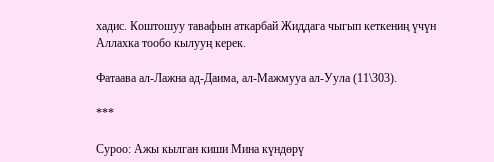хадис. Коштошуу тавафын аткарбай Жиддага чыгып кеткениң үчүн Аллахка тообо кылууң керек.

Фатаава ал-Лажна ад-Даима, ал-Мажмууа ал-Уула (11\303).

***

Суроо: Ажы кылган киши Мина күндөрү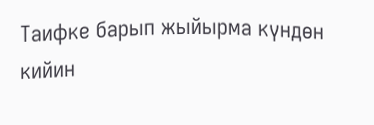Таифке барып жыйырма күндөн кийин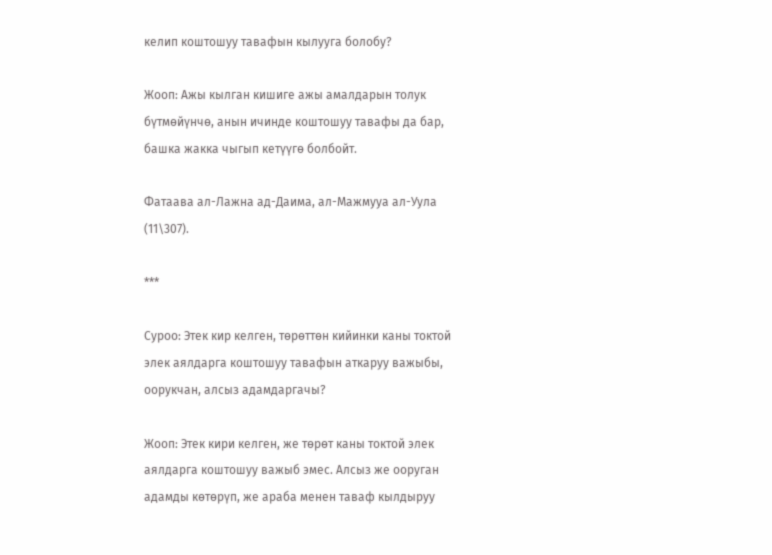келип коштошуу тавафын кылууга болобу?

Жооп: Ажы кылган кишиге ажы амалдарын толук бүтмөйүнчө, анын ичинде коштошуу тавафы да бар, башка жакка чыгып кетүүгө болбойт.

Фатаава ал-Лажна ад-Даима, ал-Мажмууа ал-Уула (11\307).

***

Суроо: Этек кир келген, төрөттөн кийинки каны токтой элек аялдарга коштошуу тавафын аткаруу важыбы, оорукчан, алсыз адамдаргачы?

Жооп: Этек кири келген, же төрөт каны токтой элек аялдарга коштошуу важыб эмес. Алсыз же ооруган адамды көтөрүп, же араба менен таваф кылдыруу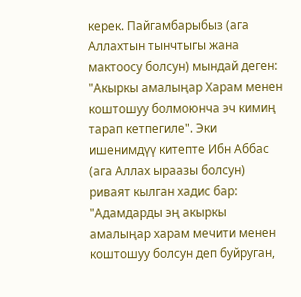керек. Пайгамбарыбыз (ага Аллахтын тынчтыгы жана мактоосу болсун) мындай деген: "Акыркы амалыңар Харам менен коштошуу болмоюнча эч кимиң тарап кетпегиле". Эки ишенимдүү китепте Ибн Аббас (ага Аллах ыраазы болсун) риваят кылган хадис бар: "Адамдарды эң акыркы амалыңар харам мечити менен коштошуу болсун деп буйруган,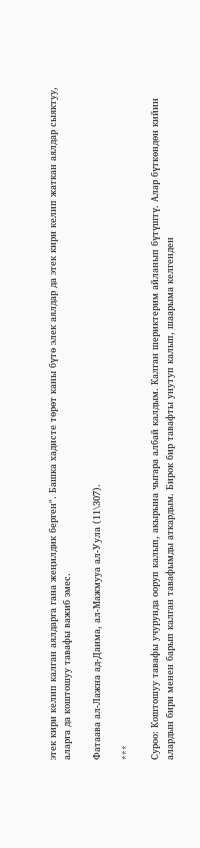этек кири келип калган аялдарга гана жеңилдик берген". Башка хадисте төрөт каны бүтө элек аялдар да этек кири келип жаткан аялдар сыяктуу, аларга да коштошуу тавафы важиб эмес.

Фатаава ал-Лажна ад-Даима, ал-Мажмууа ал-Уула (11\307).

***

Суроо: Коштошуу тавафы учурунда ооруп калып, акырына чыгара албай калдым. Калган шериктерим айланып бүтүштү. Алар бүткөндөн кийин алардын бири менен барып калган тавафымды аткардым. Бирок бир тавафты унутуп калып, шаарыма келгенден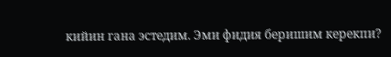кийин гана эстедим. Эми фидия беришим керекпи?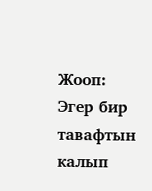Жооп: Эгер бир тавафтын калып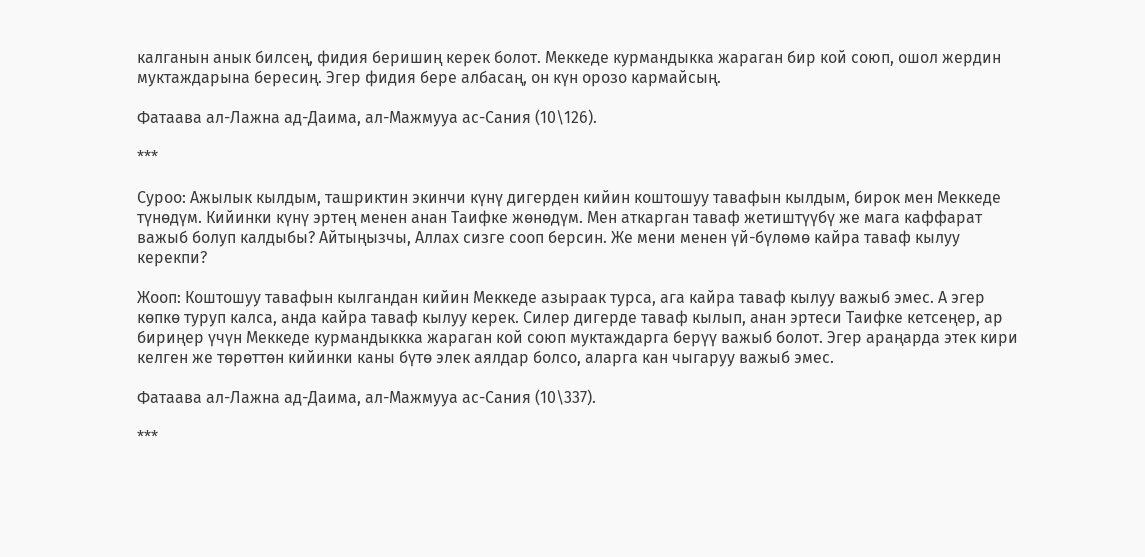калганын анык билсең, фидия беришиң керек болот. Меккеде курмандыкка жараган бир кой союп, ошол жердин муктаждарына бересиң. Эгер фидия бере албасаң, он күн орозо кармайсың.

Фатаава ал-Лажна ад-Даима, ал-Мажмууа ас-Сания (10\126).

***

Суроо: Ажылык кылдым, ташриктин экинчи күнү дигерден кийин коштошуу тавафын кылдым, бирок мен Меккеде түнөдүм. Кийинки күнү эртең менен анан Таифке жөнөдүм. Мен аткарган таваф жетиштүүбү же мага каффарат важыб болуп калдыбы? Айтыңызчы, Аллах сизге сооп берсин. Же мени менен үй-бүлөмө кайра таваф кылуу керекпи?

Жооп: Коштошуу тавафын кылгандан кийин Меккеде азыраак турса, ага кайра таваф кылуу важыб эмес. А эгер көпкө туруп калса, анда кайра таваф кылуу керек. Силер дигерде таваф кылып, анан эртеси Таифке кетсеңер, ар бириңер үчүн Меккеде курмандыккка жараган кой союп муктаждарга берүү важыб болот. Эгер араңарда этек кири келген же төрөттөн кийинки каны бүтө элек аялдар болсо, аларга кан чыгаруу важыб эмес.

Фатаава ал-Лажна ад-Даима, ал-Мажмууа ас-Сания (10\337).

***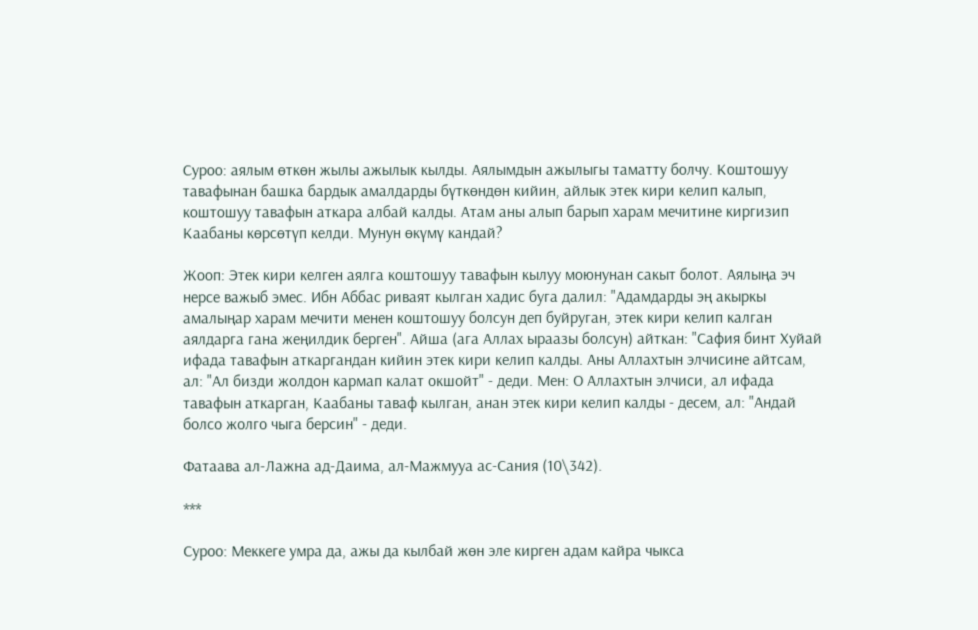Суроо: аялым өткөн жылы ажылык кылды. Аялымдын ажылыгы таматту болчу. Коштошуу тавафынан башка бардык амалдарды бүткөндөн кийин, айлык этек кири келип калып, коштошуу тавафын аткара албай калды. Атам аны алып барып харам мечитине киргизип Каабаны көрсөтүп келди. Мунун өкүмү кандай?

Жооп: Этек кири келген аялга коштошуу тавафын кылуу моюнунан сакыт болот. Аялыңа эч нерсе важыб эмес. Ибн Аббас риваят кылган хадис буга далил: "Адамдарды эң акыркы амалыңар харам мечити менен коштошуу болсун деп буйруган, этек кири келип калган аялдарга гана жеңилдик берген". Айша (ага Аллах ыраазы болсун) айткан: "Сафия бинт Хуйай ифада тавафын аткаргандан кийин этек кири келип калды. Аны Аллахтын элчисине айтсам, ал: "Ал бизди жолдон кармап калат окшойт" - деди. Мен: О Аллахтын элчиси, ал ифада тавафын аткарган, Каабаны таваф кылган, анан этек кири келип калды - десем, ал: "Андай болсо жолго чыга берсин" - деди.

Фатаава ал-Лажна ад-Даима, ал-Мажмууа ас-Сания (10\342).

***

Суроо: Меккеге умра да, ажы да кылбай жөн эле кирген адам кайра чыкса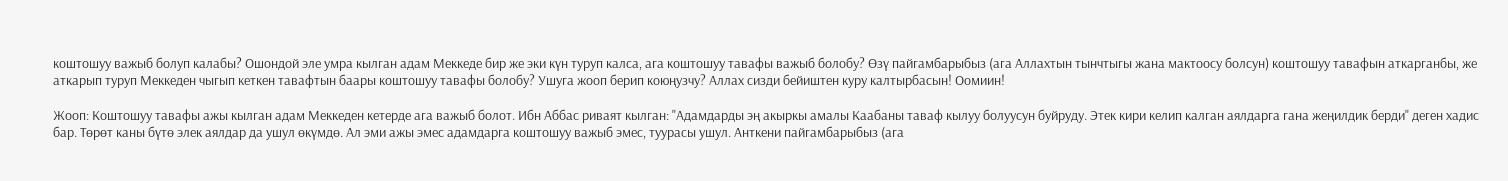коштошуу важыб болуп калабы? Ошондой эле умра кылган адам Меккеде бир же эки күн туруп калса, ага коштошуу тавафы важыб болобу? Өзү пайгамбарыбыз (ага Аллахтын тынчтыгы жана мактоосу болсун) коштошуу тавафын аткарганбы, же аткарып туруп Меккеден чыгып кеткен тавафтын баары коштошуу тавафы болобу? Ушуга жооп берип коюңузчу? Аллах сизди бейиштен куру калтырбасын! Оомиин!

Жооп: Коштошуу тавафы ажы кылган адам Меккеден кетерде ага важыб болот. Ибн Аббас риваят кылган: "Адамдарды эң акыркы амалы Каабаны таваф кылуу болуусун буйруду. Этек кири келип калган аялдарга гана жеңилдик берди" деген хадис бар. Төрөт каны бүтө элек аялдар да ушул өкүмдө. Ал эми ажы эмес адамдарга коштошуу важыб эмес, туурасы ушул. Анткени пайгамбарыбыз (ага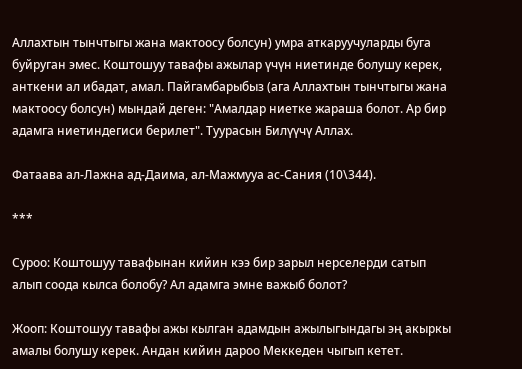Аллахтын тынчтыгы жана мактоосу болсун) умра аткаруучуларды буга буйруган эмес. Коштошуу тавафы ажылар үчүн ниетинде болушу керек, анткени ал ибадат, амал. Пайгамбарыбыз (ага Аллахтын тынчтыгы жана мактоосу болсун) мындай деген: "Амалдар ниетке жараша болот. Ар бир адамга ниетиндегиси берилет". Туурасын Билүүчү Аллах.

Фатаава ал-Лажна ад-Даима, ал-Мажмууа ас-Сания (10\344).

***

Суроо: Коштошуу тавафынан кийин кээ бир зарыл нерселерди сатып алып соода кылса болобу? Ал адамга эмне важыб болот?

Жооп: Коштошуу тавафы ажы кылган адамдын ажылыгындагы эң акыркы амалы болушу керек. Андан кийин дароо Меккеден чыгып кетет.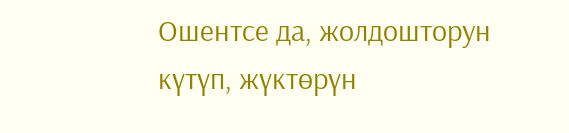Ошентсе да, жолдошторун күтүп, жүктөрүн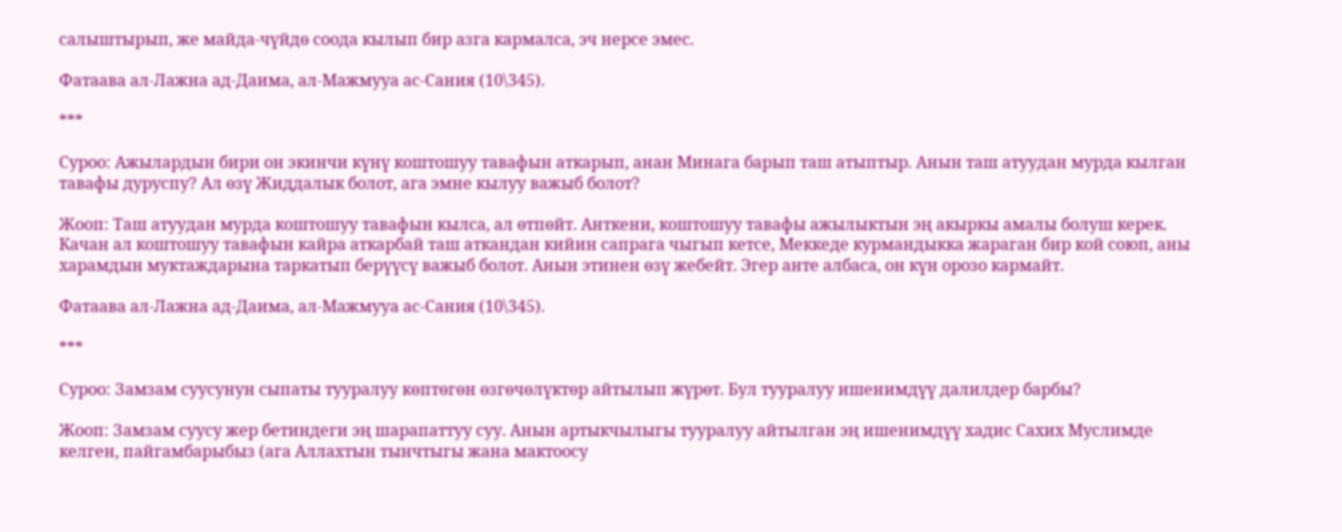салыштырып, же майда-чүйдө соода кылып бир азга кармалса, эч нерсе эмес.

Фатаава ал-Лажна ад-Даима, ал-Мажмууа ас-Сания (10\345).

***

Суроо: Ажылардын бири он экинчи күнү коштошуу тавафын аткарып, анан Минага барып таш атыптыр. Анын таш атуудан мурда кылган тавафы дуруспу? Ал өзү Жиддалык болот, ага эмне кылуу важыб болот?

Жооп: Таш атуудан мурда коштошуу тавафын кылса, ал өтпөйт. Анткени, коштошуу тавафы ажылыктын эң акыркы амалы болуш керек. Качан ал коштошуу тавафын кайра аткарбай таш аткандан кийин сапрага чыгып кетсе, Меккеде курмандыкка жараган бир кой союп, аны харамдын муктаждарына таркатып берүүсү важыб болот. Анын этинен өзү жебейт. Эгер анте албаса, он күн орозо кармайт.

Фатаава ал-Лажна ад-Даима, ал-Мажмууа ас-Сания (10\345).

***

Суроо: Замзам суусунун сыпаты тууралуу көптөгөн өзгөчөлүктөр айтылып жүрөт. Бул тууралуу ишенимдүү далилдер барбы?

Жооп: Замзам суусу жер бетиндеги эң шарапаттуу суу. Анын артыкчылыгы тууралуу айтылган эң ишенимдүү хадис Сахих Муслимде келген, пайгамбарыбыз (ага Аллахтын тынчтыгы жана мактоосу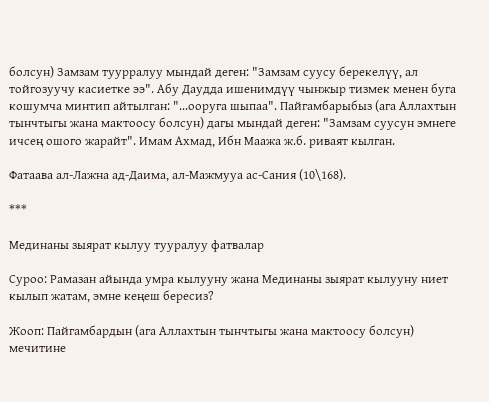болсун) Замзам туурралуу мындай деген: "Замзам суусу берекелүү, ал тойгозуучу касиетке ээ". Абу Даудда ишенимдүү чынжыр тизмек менен буга кошумча минтип айтылган: "...ооруга шыпаа". Пайгамбарыбыз (ага Аллахтын тынчтыгы жана мактоосу болсун) дагы мындай деген: "Замзам суусун эмнеге ичсең ошого жарайт". Имам Ахмад, Ибн Маажа ж.б. риваят кылган.

Фатаава ал-Лажна ад-Даима, ал-Мажмууа ас-Сания (10\168).

***

Мединаны зыярат кылуу тууралуу фатвалар

Суроо: Рамазан айында умра кылууну жана Мединаны зыярат кылууну ниет кылып жатам, эмне кеңеш бересиз?

Жооп: Пайгамбардын (ага Аллахтын тынчтыгы жана мактоосу болсун) мечитине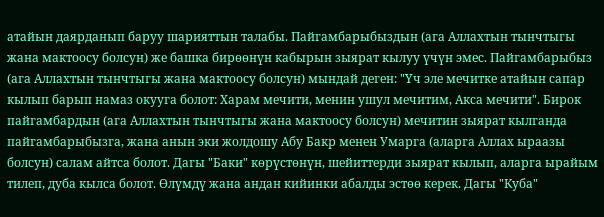атайын даярданып баруу шарияттын талабы. Пайгамбарыбыздын (ага Аллахтын тынчтыгы жана мактоосу болсун) же башка бирөөнүн кабырын зыярат кылуу үчүн эмес. Пайгамбарыбыз (ага Аллахтын тынчтыгы жана мактоосу болсун) мындай деген: "Үч эле мечитке атайын сапар кылып барып намаз окууга болот: Харам мечити, менин ушул мечитим, Акса мечити". Бирок пайгамбардын (ага Аллахтын тынчтыгы жана мактоосу болсун) мечитин зыярат кылганда пайгамбарыбызга, жана анын эки жолдошу Абу Бакр менен Умарга (аларга Аллах ыраазы болсун) салам айтса болот. Дагы "Баки" көрүстөнүн, шейиттерди зыярат кылып, аларга ырайым тилеп, дуба кылса болот. Өлүмдү жана андан кийинки абалды эстөө керек. Дагы "Куба"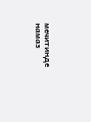мечитинде намаз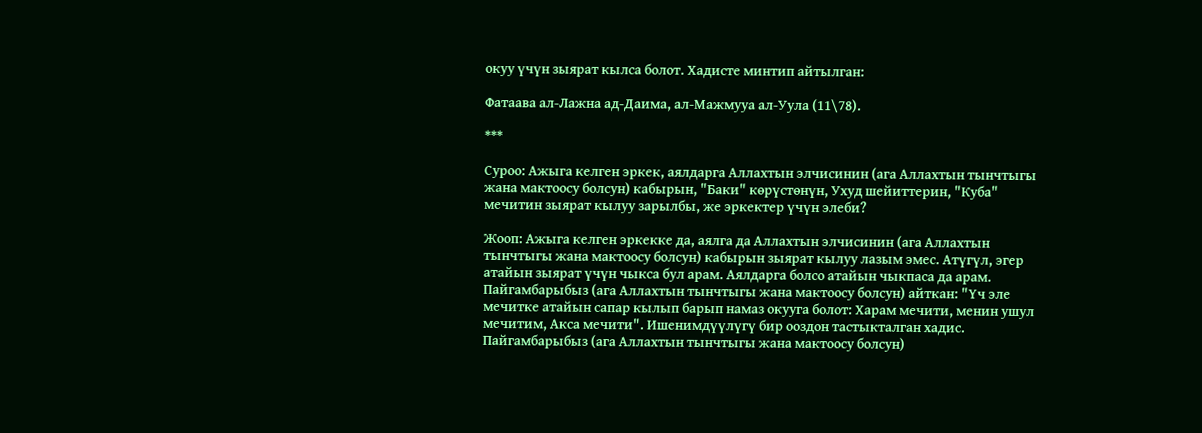окуу үчүн зыярат кылса болот. Хадисте минтип айтылган:

Фатаава ал-Лажна ад-Даима, ал-Мажмууа ал-Уула (11\78).

***

Суроо: Ажыга келген эркек, аялдарга Аллахтын элчисинин (ага Аллахтын тынчтыгы жана мактоосу болсун) кабырын, "Баки" көрүстөнүн, Ухуд шейиттерин, "Куба" мечитин зыярат кылуу зарылбы, же эркектер үчүн элеби?

Жооп: Ажыга келген эркекке да, аялга да Аллахтын элчисинин (ага Аллахтын тынчтыгы жана мактоосу болсун) кабырын зыярат кылуу лазым эмес. Атүгүл, эгер атайын зыярат үчүн чыкса бул арам. Аялдарга болсо атайын чыкпаса да арам. Пайгамбарыбыз (ага Аллахтын тынчтыгы жана мактоосу болсун) айткан: "Үч эле мечитке атайын сапар кылып барып намаз окууга болот: Харам мечити, менин ушул мечитим, Акса мечити". Ишенимдүүлүгү бир ооздон тастыкталган хадис. Пайгамбарыбыз (ага Аллахтын тынчтыгы жана мактоосу болсун)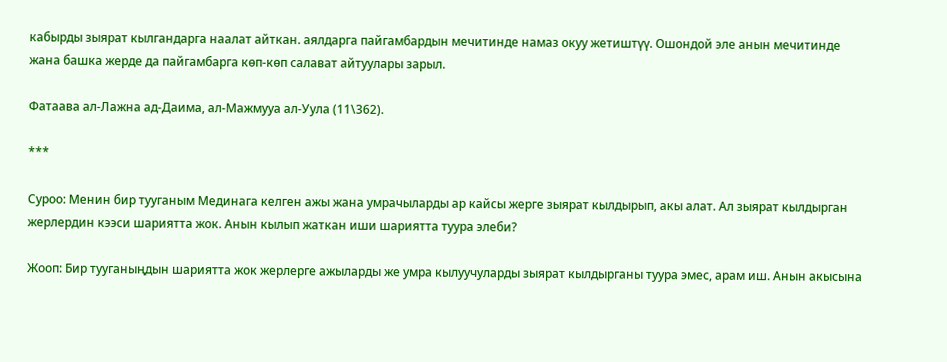кабырды зыярат кылгандарга наалат айткан. аялдарга пайгамбардын мечитинде намаз окуу жетиштүү. Ошондой эле анын мечитинде жана башка жерде да пайгамбарга көп-көп салават айтуулары зарыл.

Фатаава ал-Лажна ад-Даима, ал-Мажмууа ал-Уула (11\362).

***

Суроо: Менин бир тууганым Мединага келген ажы жана умрачыларды ар кайсы жерге зыярат кылдырып, акы алат. Ал зыярат кылдырган жерлердин кээси шариятта жок. Анын кылып жаткан иши шариятта туура элеби?

Жооп: Бир тууганыңдын шариятта жок жерлерге ажыларды же умра кылуучуларды зыярат кылдырганы туура эмес, арам иш. Анын акысына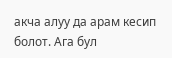акча алуу да арам кесип болот. Ага бул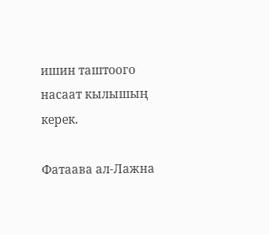ишин таштоого насаат кылышың керек.

Фатаава ал-Лажна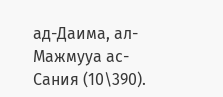ад-Даима, ал-Мажмууа ас-Сания (10\390).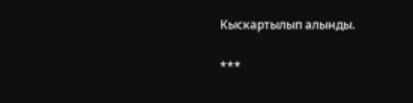Кыскартылып алынды.

***